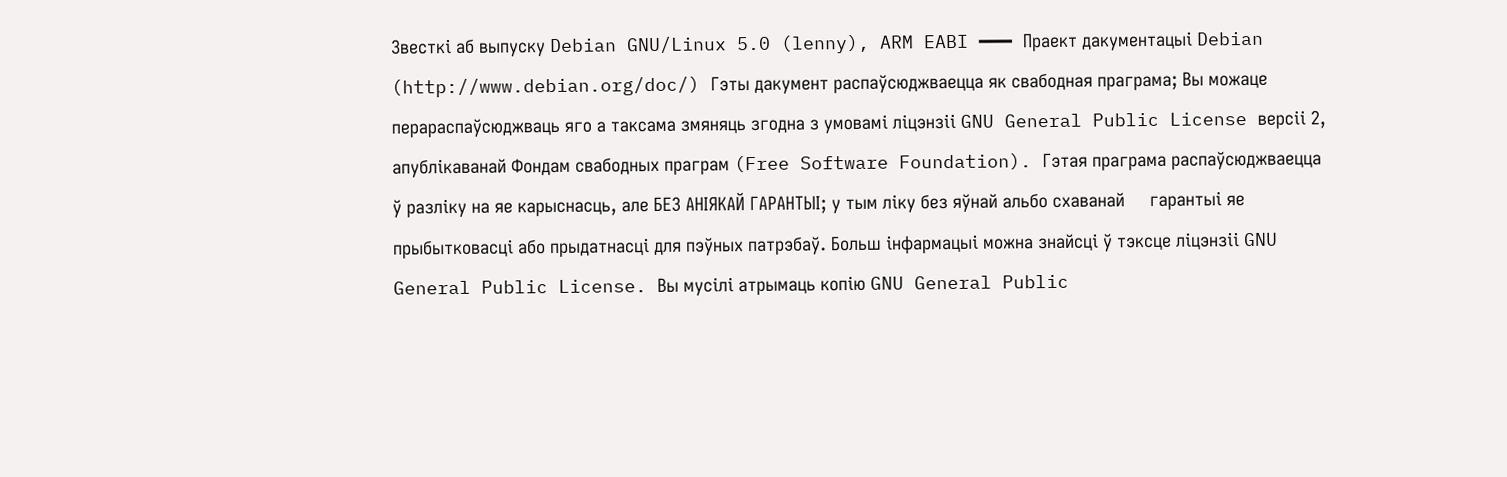Звесткі аб выпуску Debian GNU/Linux 5.0 (lenny), ARM EABI ━━━ Праект дакументацыі Debian (http://www.debian.org/doc/) Гэты дакумент распаўсюджваецца як свабодная праграма; Вы можаце     перараспаўсюджваць яго а таксама змяняць згодна з умовамі ліцэнзіі GNU General Public License версіі 2, апублікаванай Фондам свабодных праграм (Free Software Foundation). Гэтая праграма распаўсюджваецца ў разліку на яе карыснасць, але БЕЗ АНІЯКАЙ ГАРАНТЫІ; у тым ліку без яўнай альбо схаванай     гарантыі яе прыбытковасці або прыдатнасці для пэўных патрэбаў. Больш інфармацыі можна знайсці ў тэксце ліцэнзіі GNU General Public License. Вы мусілі атрымаць копію GNU General Public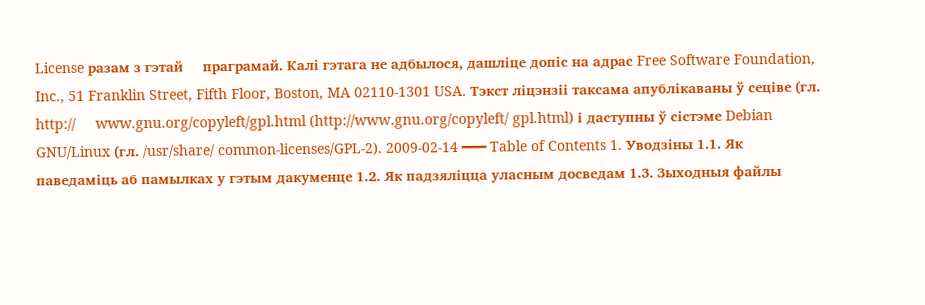License разам з гэтай     праграмай. Калі гэтага не адбылося, дашліце допіс на адрас Free Software Foundation, Inc., 51 Franklin Street, Fifth Floor, Boston, MA 02110-1301 USA. Тэкст ліцэнзіі таксама апублікаваны ў сеціве (гл. http://     www.gnu.org/copyleft/gpl.html (http://www.gnu.org/copyleft/ gpl.html) і даступны ў сістэме Debian GNU/Linux (гл. /usr/share/ common-licenses/GPL-2). 2009-02-14 ━━━ Table of Contents 1. Уводзіны 1.1. Як паведаміць аб памылках у гэтым дакуменце 1.2. Як падзяліцца уласным досведам 1.3. Зыходныя файлы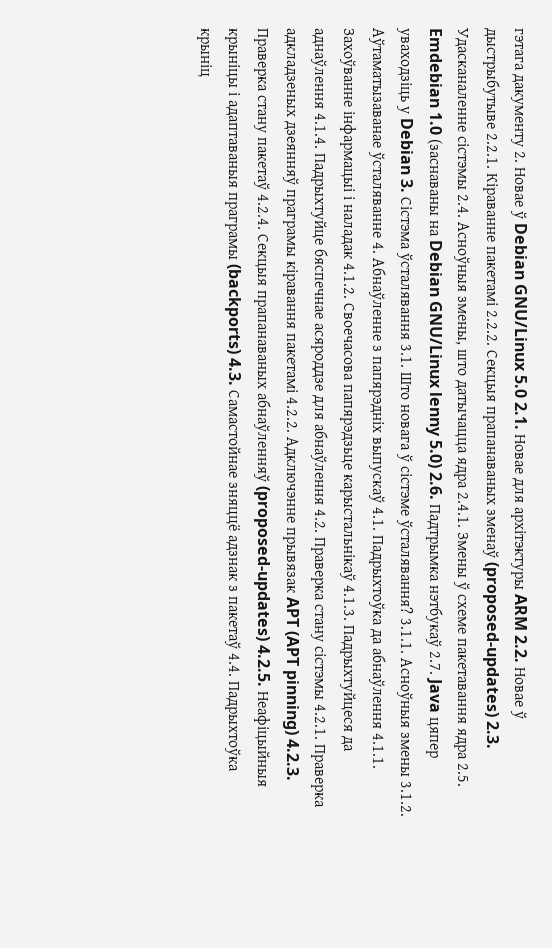гэтага дакументу 2. Новае ў Debian GNU/Linux 5.0 2.1. Новае для архітэктуры ARM 2.2. Новае ў дыстрыбутыве 2.2.1. Кіраванне пакетамі 2.2.2. Секцыя прапанаваных зменаў (proposed-updates) 2.3. Удасканаленне сістэмы 2.4. Асноўныя змены, што датычацца ядра 2.4.1. Змены ў схеме пакетавання ядра 2.5. Emdebian 1.0 (заснаваны на Debian GNU/Linux lenny 5.0) 2.6. Падтрымка нэтбукаў 2.7. Java цяпер уваходзіць у Debian 3. Сістэма ўсталявання 3.1. Што новага ў сістэме ўсталявання? 3.1.1. Асноўныя змены 3.1.2. Аўтаматызаванае ўсталяванне 4. Абнаўленне з папярэдніх выпускаў 4.1. Падрыхтоўка да абнаўлення 4.1.1. Захоўванне інфармацыі і наладак 4.1.2. Своечасова папярэдзьце карыстальнікаў 4.1.3. Падрыхтуйцеся да аднаўлення 4.1.4. Падрыхтуйце бяспечнае асяроддзе для абнаўлення 4.2. Праверка стану сістэмы 4.2.1. Праверка адкладзеных дзеянняў праграмы кіравання пакетамі 4.2.2. Адключэнне прывязак APT (APT pinning) 4.2.3. Праверка стану пакетаў 4.2.4. Секцыя прапанаваных абнаўленняў (proposed-updates) 4.2.5. Неафіцыйныя крыніцы і адаптаваныя праграмы (backports) 4.3. Самастойнае зняццё адзнак з пакетаў 4.4. Падрыхтоўка крыніц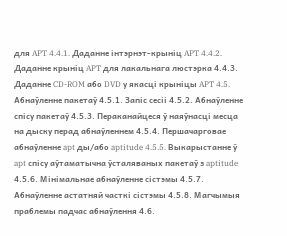для APT 4.4.1. Даданне інтэрнэт-крыніц APT 4.4.2. Даданне крыніц APT для лакальнага люстэрка 4.4.3. Даданне CD-ROM або DVD у якасці крыніцы APT 4.5. Абнаўленне пакетаў 4.5.1. Запіс сесіі 4.5.2. Абнаўленне спісу пакетаў 4.5.3. Пераканайцеся ў наяўнасці месца на дыску перад абнаўленнем 4.5.4. Першачарговае абнаўленне apt ды/або aptitude 4.5.5. Выкарыстанне ў apt спісу аўтаматычна ўсталяваных пакетаў з aptitude 4.5.6. Мінімальнае абнаўленне сістэмы 4.5.7. Абнаўленне астатняй часткі сістэмы 4.5.8. Магчымыя праблемы падчас абнаўлення 4.6.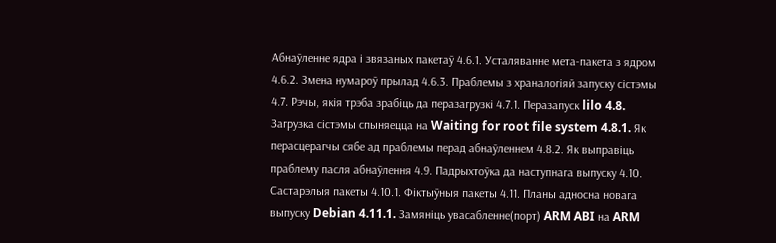Абнаўленне ядра і звязаных пакетаў 4.6.1. Усталяванне мета-пакета з ядром 4.6.2. Змена нумароў прылад 4.6.3. Праблемы з храналогіяй запуску сістэмы 4.7. Рэчы, якія трэба зрабіць да перазагрузкі 4.7.1. Перазапуск lilo 4.8. Загрузка сістэмы спыняецца на Waiting for root file system 4.8.1. Як перасцерагчы сябе ад праблемы перад абнаўленнем 4.8.2. Як выправіць праблему пасля абнаўлення 4.9. Падрыхтоўка да наступнага выпуску 4.10. Састарэлыя пакеты 4.10.1. Фіктыўныя пакеты 4.11. Планы адносна новага выпуску Debian 4.11.1. Замяніць увасабленне(порт) ARM ABI на ARM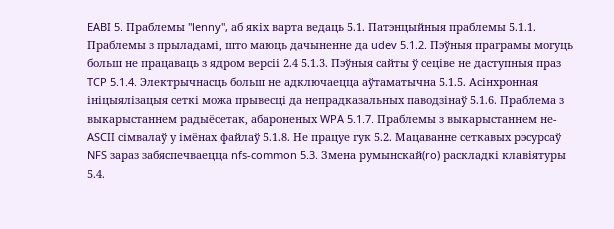EABI 5. Праблемы "lenny", аб якіх варта ведаць 5.1. Патэнцыйныя праблемы 5.1.1. Праблемы з прыладамі, што маюць дачыненне да udev 5.1.2. Пэўныя праграмы могуць больш не працаваць з ядром версіі 2.4 5.1.3. Пэўныя сайты ў сеціве не даступныя праз TCP 5.1.4. Электрычнасць больш не адключаецца аўтаматычна 5.1.5. Асінхронная ініцыялізацыя сеткі можа прывесці да непрадказальных паводзінаў 5.1.6. Праблема з выкарыстаннем радыёсетак, абароненых WPA 5.1.7. Праблемы з выкарыстаннем не-ASCII сімвалаў у імёнах файлаў 5.1.8. Не працуе гук 5.2. Мацаванне сеткавых рэсурсаў NFS зараз забяспечваецца nfs-common 5.3. Змена румынскай(ro) раскладкі клавіятуры 5.4.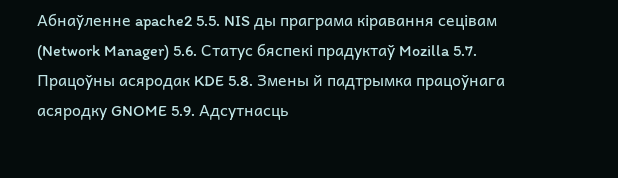Абнаўленне apache2 5.5. NIS ды праграма кіравання сецівам (Network Manager) 5.6. Статус бяспекі прадуктаў Mozilla 5.7. Працоўны асяродак KDE 5.8. Змены й падтрымка працоўнага асяродку GNOME 5.9. Адсутнасць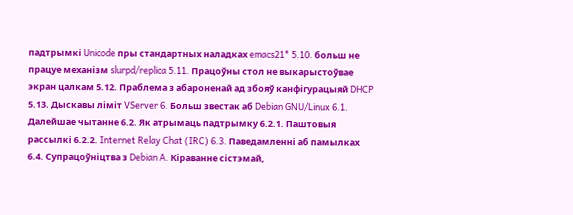падтрымкі Unicode пры стандартных наладках emacs21* 5.10. больш не працуе механізм slurpd/replica 5.11. Працоўны стол не выкарыстоўвае экран цалкам 5.12. Праблема з абароненай ад збояў канфігурацыяй DHCP 5.13. Дыскавы ліміт VServer 6. Больш звестак аб Debian GNU/Linux 6.1. Далейшае чытанне 6.2. Як атрымаць падтрымку 6.2.1. Паштовыя рассылкі 6.2.2. Internet Relay Chat (IRC) 6.3. Паведамленні аб памылках 6.4. Супрацоўніцтва з Debian A. Кіраванне сістэмай,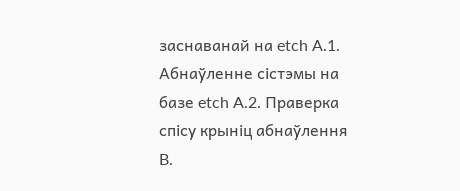заснаванай на etch A.1. Абнаўленне сістэмы на базе etch A.2. Праверка спісу крыніц абнаўлення B.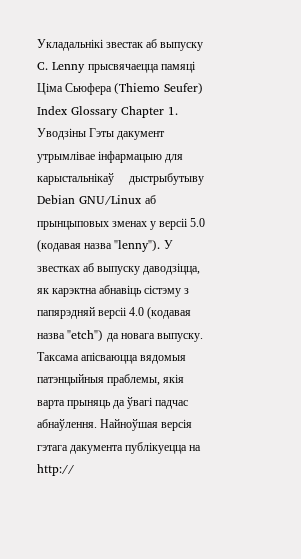Укладальнікі звестак аб выпуску C. Lenny прысвячаецца памяці Ціма Сьюфера (Thiemo Seufer) Index Glossary Chapter 1. Уводзіны Гэты дакумент утрымлівае інфармацыю для карыстальнікаў     дыстрыбутыву Debian GNU/Linux аб прынцыповых зменах у версіі 5.0 (кодавая назва "lenny"). У звестках аб выпуску даводзіцца, як карэктна абнавіць сістэму з     папярэдняй версіі 4.0 (кодавая назва "etch") да новага выпуску. Таксама апісваюцца вядомыя патэнцыйныя праблемы, якія варта прыняць да ўвагі падчас абнаўлення. Найноўшая версія гэтага дакумента публікуецца на http://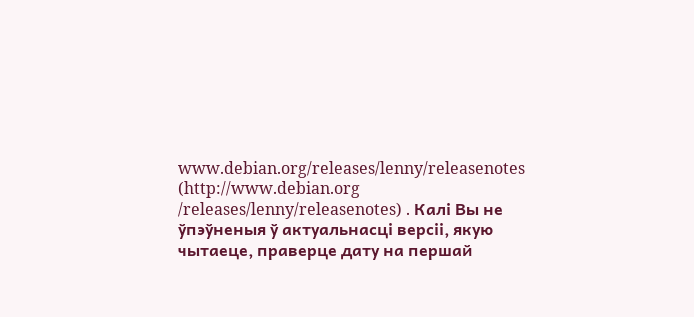www.debian.org/releases/lenny/releasenotes (http://www.debian.org     /releases/lenny/releasenotes) . Калі Вы не ўпэўненыя ў актуальнасці версіі, якую чытаеце, праверце дату на першай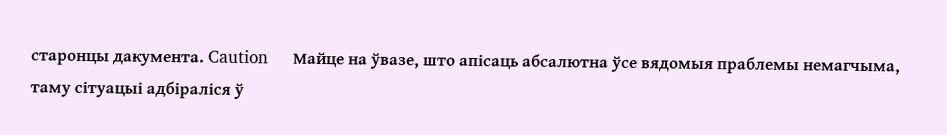старонцы дакумента. Caution     Майце на ўвазе, што апісаць абсалютна ўсе вядомыя праблемы немагчыма, таму сітуацыі адбіраліся ў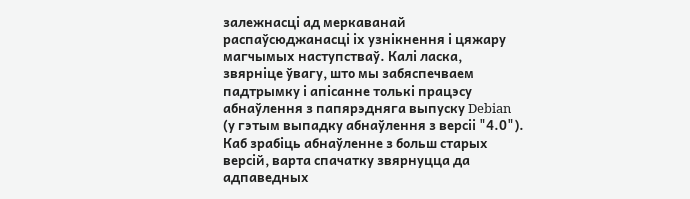залежнасці ад меркаванай распаўсюджанасці іх узнікнення і цяжару магчымых наступстваў. Калі ласка, звярніце ўвагу, што мы забяспечваем падтрымку і апісанне толькі працэсу абнаўлення з папярэдняга выпуску Debian     (у гэтым выпадку абнаўлення з версіі "4.0"). Каб зрабіць абнаўленне з больш старых версій, варта спачатку звярнуцца да адпаведных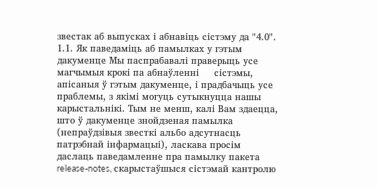звестак аб выпусках і абнавіць сістэму да "4.0". 1.1. Як паведаміць аб памылках у гэтым дакуменце Мы паспрабавалі праверыць усе магчымыя крокі па абнаўленні     сістэмы, апісаныя ў гэтым дакуменце, і прадбачыць усе праблемы, з якімі могуць сутыкнуцца нашы карыстальнікі. Тым не менш, калі Вам здаецца, што ў дакуменце знойдзеная памылка (непраўдзівыя звесткі альбо адсутнасць патрэбнай інфармацыі), ласкава просім даслаць паведамленне пра памылку пакета     release-notes, скарыстаўшыся сістэмай кантролю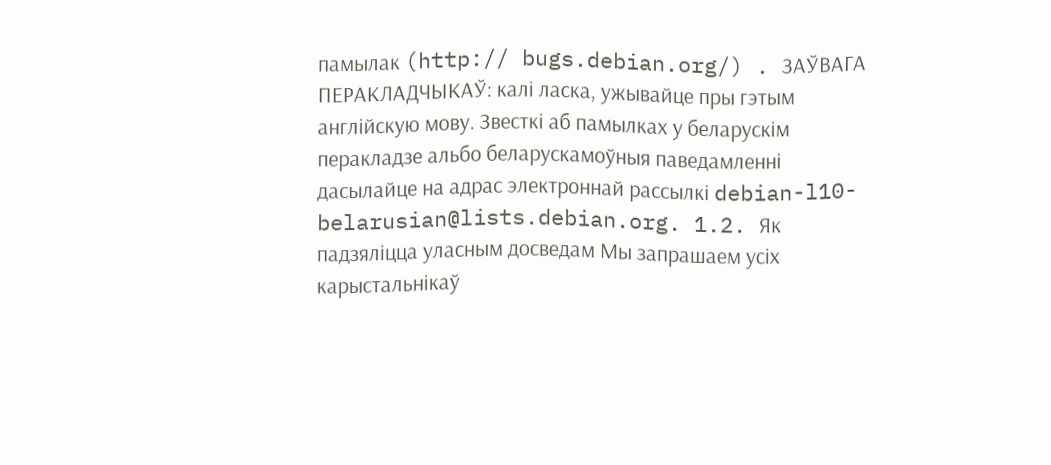памылак (http:// bugs.debian.org/) . ЗАЎВАГА ПЕРАКЛАДЧЫКАЎ: калі ласка, ужывайце пры гэтым англійскую мову. Звесткі аб памылках у беларускім перакладзе альбо беларускамоўныя паведамленні дасылайце на адрас электроннай рассылкі debian-l10-belarusian@lists.debian.org. 1.2. Як падзяліцца уласным досведам Мы запрашаем усіх карыстальнікаў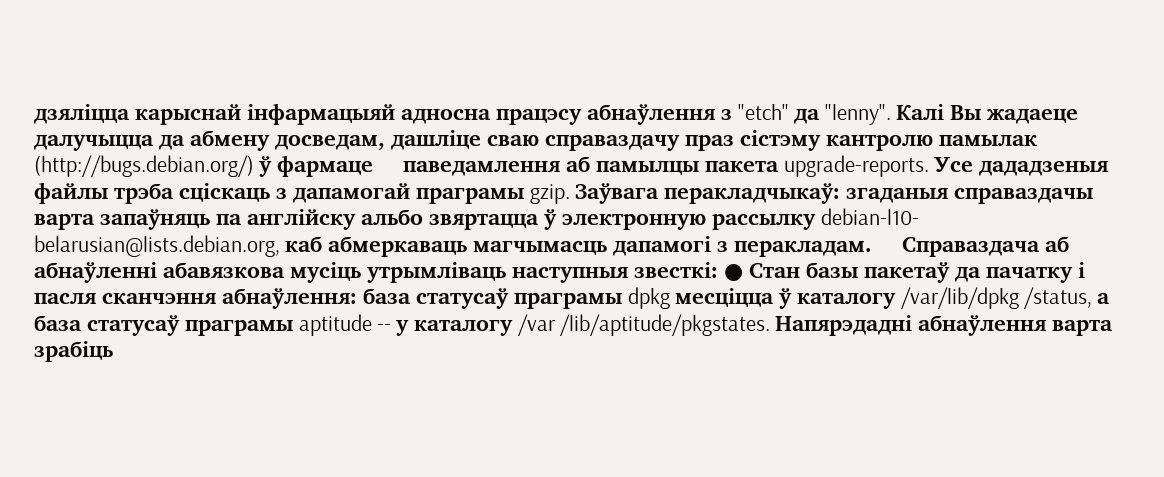дзяліцца карыснай інфармацыяй адносна працэсу абнаўлення з "etch" да "lenny". Калі Вы жадаеце далучыцца да абмену досведам, дашліце сваю справаздачу праз сістэму кантролю памылак (http://bugs.debian.org/) ў фармаце     паведамлення аб памылцы пакета upgrade-reports. Усе дададзеныя файлы трэба сціскаць з дапамогай праграмы gzip. Заўвага перакладчыкаў: згаданыя справаздачы варта запаўняць па англійску альбо звяртацца ў электронную рассылку debian-l10-belarusian@lists.debian.org, каб абмеркаваць магчымасць дапамогі з перакладам.     Справаздача аб абнаўленні абавязкова мусіць утрымліваць наступныя звесткі: ● Стан базы пакетаў да пачатку і пасля сканчэння абнаўлення: база статусаў праграмы dpkg месціцца ў каталогу /var/lib/dpkg /status, а база статусаў праграмы aptitude -- у каталогу /var /lib/aptitude/pkgstates. Напярэдадні абнаўлення варта зрабіць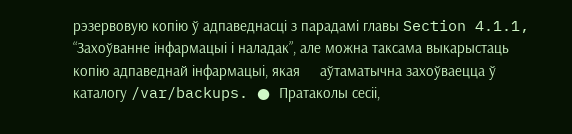рэзервовую копію ў адпаведнасці з парадамі главы Section 4.1.1, “Захоўванне інфармацыі і наладак”, але можна таксама выкарыстаць копію адпаведнай інфармацыі, якая     аўтаматычна захоўваецца ў каталогу /var/backups. ● Пратаколы сесіі,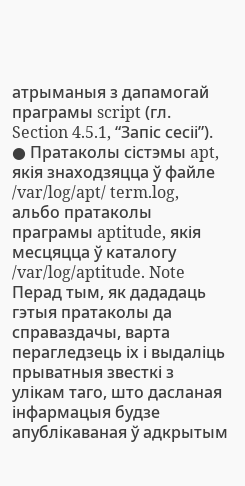атрыманыя з дапамогай праграмы script (гл. Section 4.5.1, “Запіс сесіі”). ● Пратаколы сістэмы apt, якія знаходзяцца ў файле /var/log/apt/ term.log, альбо пратаколы праграмы aptitude, якія месцяцца ў каталогу /var/log/aptitude. Note     Перад тым, як дададаць гэтыя пратаколы да справаздачы, варта перагледзець іх і выдаліць прыватныя звесткі з улікам таго, што дасланая інфармацыя будзе апублікаваная ў адкрытым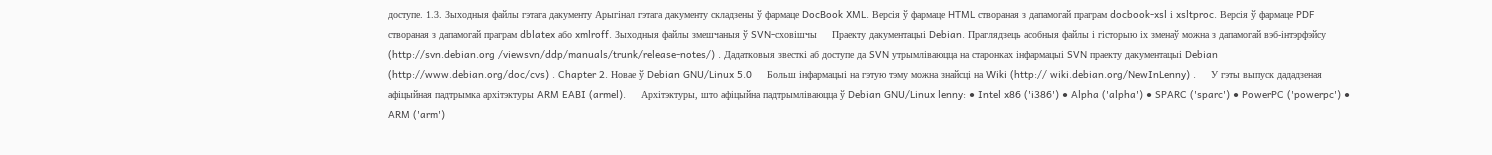доступе. 1.3. Зыходныя файлы гэтага дакументу Арыгінал гэтага дакументу складзены ў фармаце DocBook XML. Версія ў фармаце HTML створаная з дапамогай праграм docbook-xsl і xsltproc. Версія ў фармаце PDF створаная з дапамогай праграм dblatex або xmlroff. Зыходныя файлы змешчаныя ў SVN-сховішчы     Праекту дакументацыі Debian. Праглядзець асобныя файлы і гісторыю іх зменаў можна з дапамогай вэб-інтэрфэйсу (http://svn.debian.org /viewsvn/ddp/manuals/trunk/release-notes/) . Дадатковыя звесткі аб доступе да SVN утрымліваюцца на старонках інфармацыі SVN праекту дакументацыі Debian (http://www.debian.org/doc/cvs) . Chapter 2. Новае ў Debian GNU/Linux 5.0     Больш інфармацыі на гэтую тэму можна знайсці на Wiki (http:// wiki.debian.org/NewInLenny) .     У гэты выпуск дададзеная афіцыйная падтрымка архітэктуры ARM EABI (armel).     Архітэктуры, што афіцыйна падтрымліваюцца ў Debian GNU/Linux lenny: ● Intel x86 ('i386') ● Alpha ('alpha') ● SPARC ('sparc') ● PowerPC ('powerpc') ● ARM ('arm')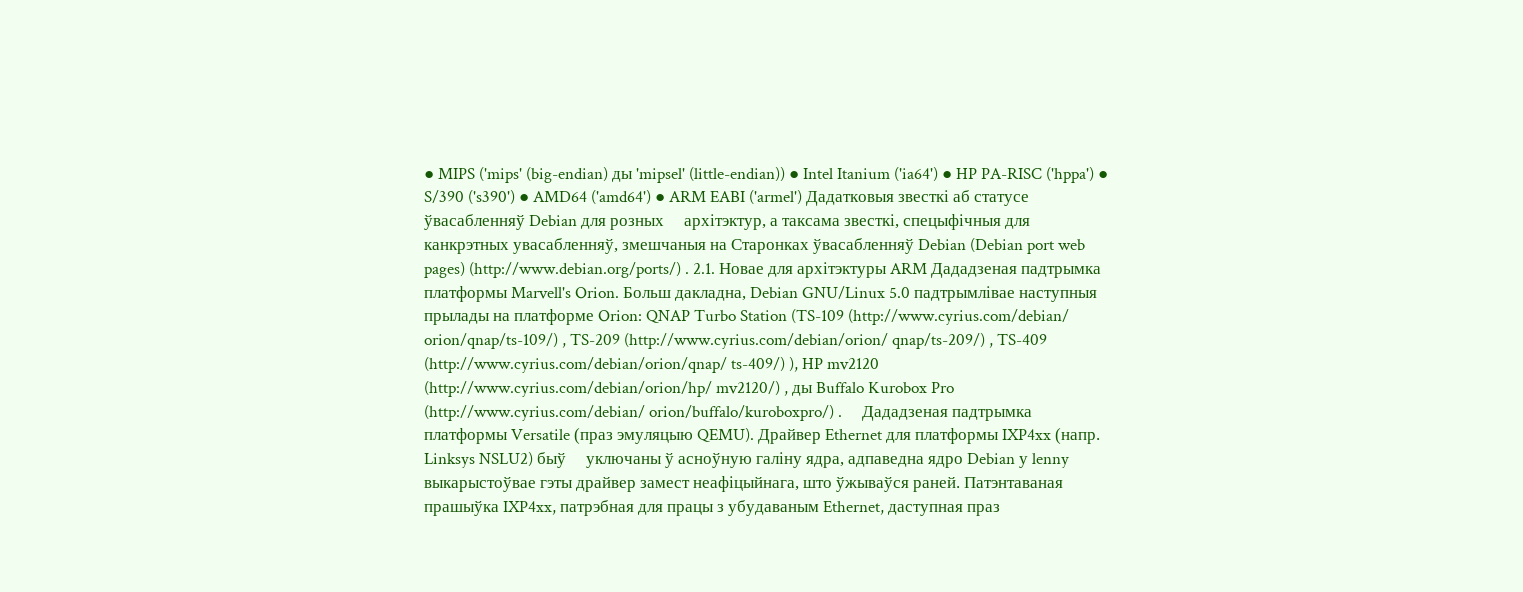● MIPS ('mips' (big-endian) ды 'mipsel' (little-endian)) ● Intel Itanium ('ia64') ● HP PA-RISC ('hppa') ● S/390 ('s390') ● AMD64 ('amd64') ● ARM EABI ('armel') Дадатковыя звесткі аб статусе ўвасабленняў Debian для розных     архітэктур, а таксама звесткі, спецыфічныя для канкрэтных увасабленняў, змешчаныя на Старонках ўвасабленняў Debian (Debian port web pages) (http://www.debian.org/ports/) . 2.1. Новае для архітэктуры ARM Дададзеная падтрымка платформы Marvell's Orion. Больш дакладна, Debian GNU/Linux 5.0 падтрымлівае наступныя прылады на платформе Orion: QNAP Turbo Station (TS-109 (http://www.cyrius.com/debian/     orion/qnap/ts-109/) , TS-209 (http://www.cyrius.com/debian/orion/ qnap/ts-209/) , TS-409 (http://www.cyrius.com/debian/orion/qnap/ ts-409/) ), HP mv2120 (http://www.cyrius.com/debian/orion/hp/ mv2120/) , ды Buffalo Kurobox Pro (http://www.cyrius.com/debian/ orion/buffalo/kuroboxpro/) .     Дададзеная падтрымка платформы Versatile (праз эмуляцыю QEMU). Драйвер Ethernet для платформы IXP4xx (напр. Linksys NSLU2) быў     уключаны ў асноўную галіну ядра, адпаведна ядро Debian у lenny выкарыстоўвае гэты драйвер замест неафіцыйнага, што ўжываўся раней. Патэнтаваная прашыўка IXP4xx, патрэбная для працы з убудаваным Ethernet, даступная праз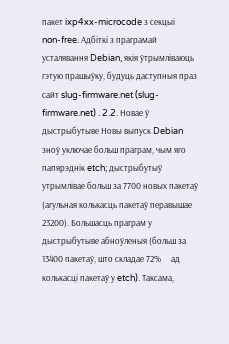пакет ixp4xx-microcode з секцыі     non-free. Адбіткі з праграмай усталявання Debian, якія ўтрымліваюць гэтую прашыўку, будуць даступныя праз сайт slug-firmware.net (slug-firmware.net) . 2.2. Новае ў дыстрыбутыве Новы выпуск Debian зноў уключае больш праграм, чым яго папярэднік etch; дыстрыбутыў утрымлівае больш за 7700 новых пакетаў (агульная колькасць пакетаў перавышае 23200). Большасць праграм у дыстрыбутыве абноўленыя (больш за 13400 пакетаў, што складае 72%     ад колькасці пакетаў у etch). Таксама,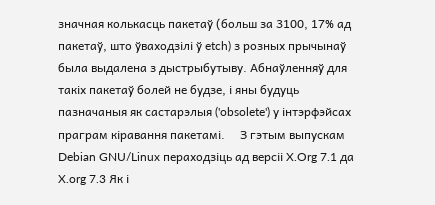значная колькасць пакетаў (больш за 3100, 17% ад пакетаў, што ўваходзілі ў etch) з розных прычынаў была выдалена з дыстрыбутыву. Абнаўленняў для такіх пакетаў болей не будзе, і яны будуць пазначаныя як састарэлыя ('obsolete') у інтэрфэйсах праграм кіравання пакетамі.     З гэтым выпускам Debian GNU/Linux пераходзіць ад версіі X.Org 7.1 да X.org 7.3 Як і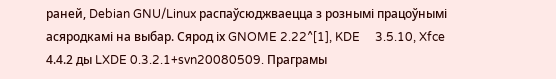раней, Debian GNU/Linux распаўсюджваецца з рознымі працоўнымі асяродкамі на выбар. Сярод іх GNOME 2.22^[1], KDE     3.5.10, Xfce 4.4.2 ды LXDE 0.3.2.1+svn20080509. Праграмы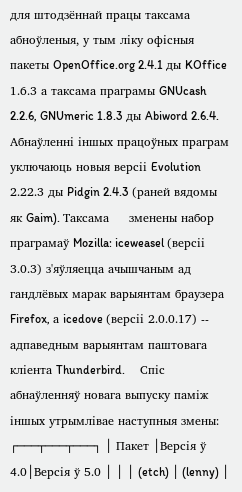для штодзённай працы таксама абноўленыя, у тым ліку офісныя пакеты OpenOffice.org 2.4.1 ды KOffice 1.6.3 а таксама праграмы GNUcash 2.2.6, GNUmeric 1.8.3 ды Abiword 2.6.4. Абнаўленні іншых працоўных праграм уключаюць новыя версіі Evolution 2.22.3 ды Pidgin 2.4.3 (раней вядомы як Gaim). Таксама     зменены набор праграмаў Mozilla: iceweasel (версіі 3.0.3) з'яўляецца ачышчаным ад гандлёвых марак варыянтам браузера Firefox, а icedove (версіі 2.0.0.17) -- адпаведным варыянтам паштовага кліента Thunderbird.     Спіс абнаўленняў новага выпуску паміж іншых утрымлівае наступныя змены: ┌───┬───┬───┐ │ Пакет │Версія ў 4.0│Версія ў 5.0 │ │ │ (etch) │ (lenny) │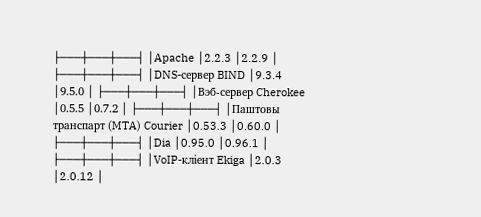├───┼───┼───┤ │Apache │2.2.3 │2.2.9 │ ├───┼───┼───┤ │DNS-сервер BIND │9.3.4 │9.5.0 │ ├───┼───┼───┤ │Вэб-сервер Cherokee │0.5.5 │0.7.2 │ ├───┼───┼───┤ │Паштовы транспарт (MTA) Courier │0.53.3 │0.60.0 │ ├───┼───┼───┤ │Dia │0.95.0 │0.96.1 │ ├───┼───┼───┤ │VoIP-кліент Ekiga │2.0.3 │2.0.12 │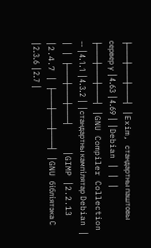├───┼───┼───┤ │Exim, стандартны паштовы сервер у │4.63 │4.69 │ │Debian │ │ │ ├───┼───┼───┤ │GNU Compiler Collection -- │4.1.1 │4.3.2 │ │стандартны кампілятар Debian │ │ │ ├───┼───┼───┤     │GIMP │2.2.13 │2.4.7 │ ├───┼───┼───┤ │GNU бібліятэка С │2.3.6 │2.7 │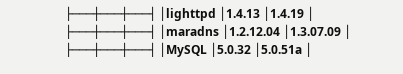├───┼───┼───┤ │lighttpd │1.4.13 │1.4.19 │ ├───┼───┼───┤ │maradns │1.2.12.04 │1.3.07.09 │ ├───┼───┼───┤ │MySQL │5.0.32 │5.0.51a │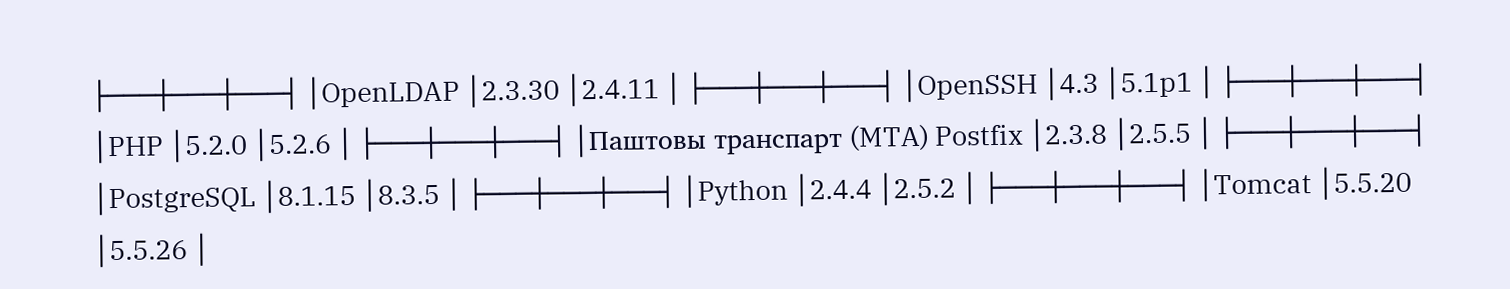├───┼───┼───┤ │OpenLDAP │2.3.30 │2.4.11 │ ├───┼───┼───┤ │OpenSSH │4.3 │5.1p1 │ ├───┼───┼───┤ │PHP │5.2.0 │5.2.6 │ ├───┼───┼───┤ │Паштовы транспарт (MTA) Postfix │2.3.8 │2.5.5 │ ├───┼───┼───┤ │PostgreSQL │8.1.15 │8.3.5 │ ├───┼───┼───┤ │Python │2.4.4 │2.5.2 │ ├───┼───┼───┤ │Tomcat │5.5.20 │5.5.26 │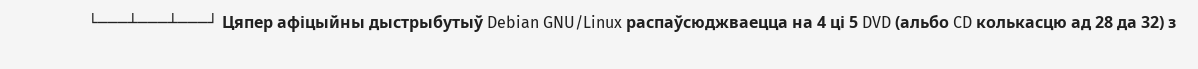└───┴───┴───┘ Цяпер афіцыйны дыстрыбутыў Debian GNU/Linux распаўсюджваецца на 4 ці 5 DVD (альбо CD колькасцю ад 28 да 32) з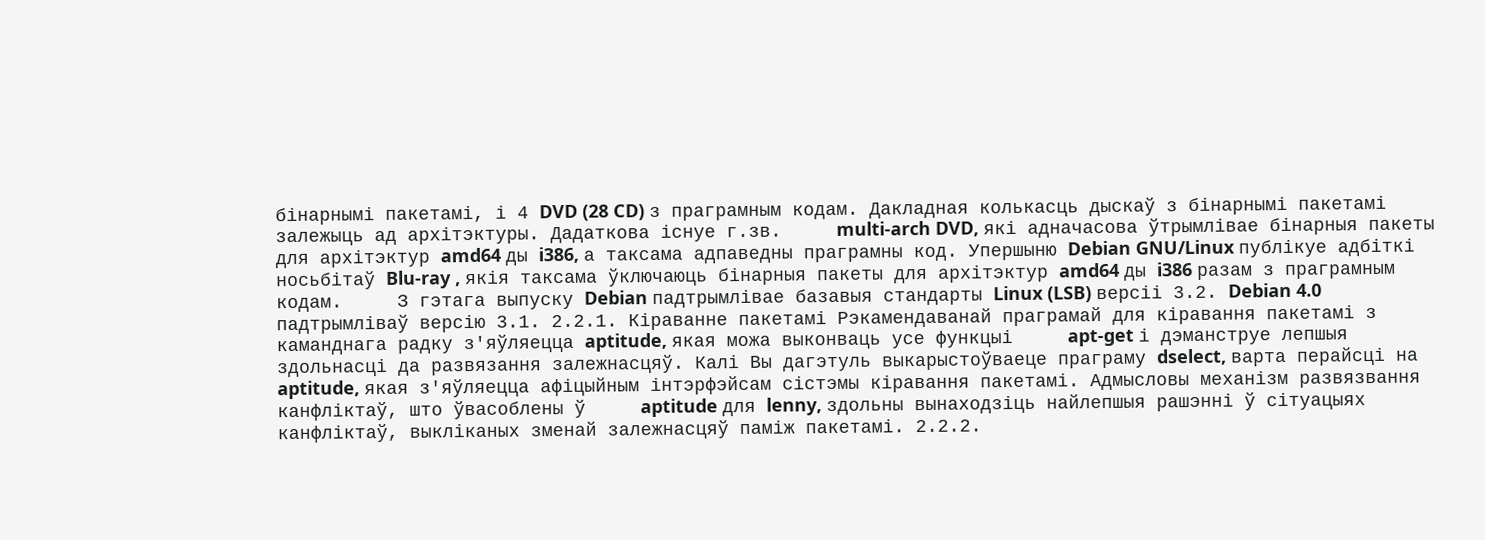бінарнымі пакетамі, і 4 DVD (28 CD) з праграмным кодам. Дакладная колькасць дыскаў з бінарнымі пакетамі залежыць ад архітэктуры. Дадаткова існуе г.зв.     multi-arch DVD, які адначасова ўтрымлівае бінарныя пакеты для архітэктур amd64 ды i386, а таксама адпаведны праграмны код. Упершыню Debian GNU/Linux публікуе адбіткі носьбітаў Blu-ray , якія таксама ўключаюць бінарныя пакеты для архітэктур amd64 ды i386 разам з праграмным кодам.     З гэтага выпуску Debian падтрымлівае базавыя стандарты Linux (LSB) версіі 3.2. Debian 4.0 падтрымліваў версію 3.1. 2.2.1. Кіраванне пакетамі Рэкамендаванай праграмай для кіравання пакетамі з каманднага радку з'яўляецца aptitude, якая можа выконваць усе функцыі     apt-get і дэманструе лепшыя здольнасці да развязання залежнасцяў. Калі Вы дагэтуль выкарыстоўваеце праграму dselect, варта перайсці на aptitude, якая з'яўляецца афіцыйным інтэрфэйсам сістэмы кіравання пакетамі. Адмысловы механізм развязвання канфліктаў, што ўвасоблены ў     aptitude для lenny, здольны вынаходзіць найлепшыя рашэнні ў сітуацыях канфліктаў, выкліканых зменай залежнасцяў паміж пакетамі. 2.2.2.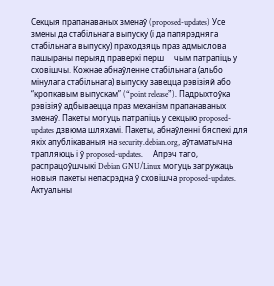Секцыя прапанаваных зменаў (proposed-updates) Усе змены да стабільнага выпуску (і да папярэдняга стабільнага выпуску) праходзяць праз адмыслова пашыраны перыяд праверкі перш     чым патрапіць у сховішчы. Кожнае абнаўленне стабільнага (альбо мінулага стабільнага) выпуску завецца рэвізіяй або “кропкавым выпускам” (“point release”). Падрыхтоўка рэвізіяў адбываецца праз механізм прапанаваных зменаў. Пакеты могуць патрапіць у секцыю proposed-updates дзвюма шляхамі. Пакеты, абнаўленні бяспекі для якіх апублікаваныя на security.debian.org, аўтаматычна трапляюць і ў proposed-updates.     Апрэч таго, распрацоўшчыкі Debian GNU/Linux могуць загружаць новыя пакеты непасрэдна ў сховішча proposed-updates. Актуальны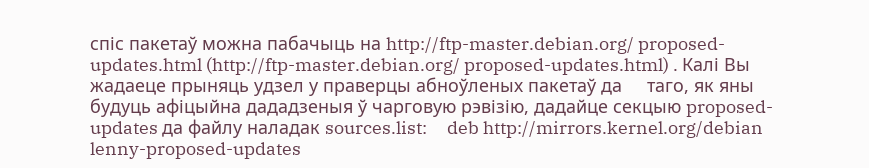спіс пакетаў можна пабачыць на http://ftp-master.debian.org/ proposed-updates.html (http://ftp-master.debian.org/ proposed-updates.html) . Калі Вы жадаеце прыняць удзел у праверцы абноўленых пакетаў да     таго, як яны будуць афіцыйна дададзеныя ў чарговую рэвізію, дадайце секцыю proposed-updates да файлу наладак sources.list:     deb http://mirrors.kernel.org/debian lenny-proposed-updates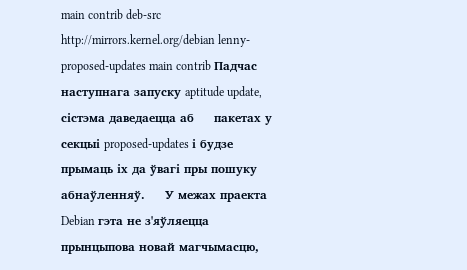main contrib deb-src http://mirrors.kernel.org/debian lenny-proposed-updates main contrib Падчас наступнага запуску aptitude update, сістэма даведаецца аб     пакетах у секцыі proposed-updates і будзе прымаць іх да ўвагі пры пошуку абнаўленняў.     У межах праекта Debian гэта не з'яўляецца прынцыпова новай магчымасцю,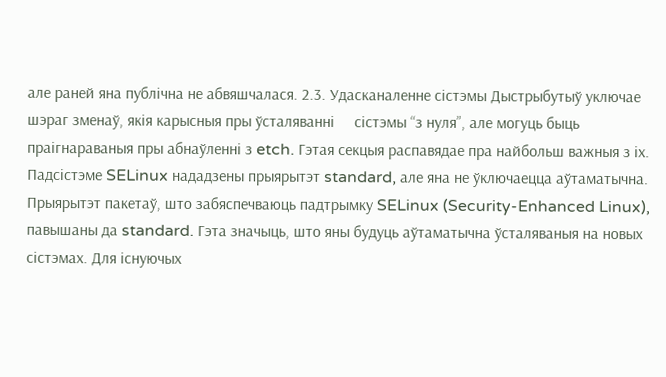але раней яна публічна не абвяшчалася. 2.3. Удасканаленне сістэмы Дыстрыбутыў уключае шэраг зменаў, якія карысныя пры ўсталяванні     сістэмы “з нуля”, але могуць быць праігнараваныя пры абнаўленні з etch. Гэтая секцыя распавядае пра найбольш важныя з іх. Падсістэме SELinux нададзены прыярытэт standard, але яна не ўключаецца аўтаматычна. Прыярытэт пакетаў, што забяспечваюць падтрымку SELinux (Security-Enhanced Linux), павышаны да standard. Гэта значыць, што яны будуць аўтаматычна ўсталяваныя на новых сістэмах. Для існуючых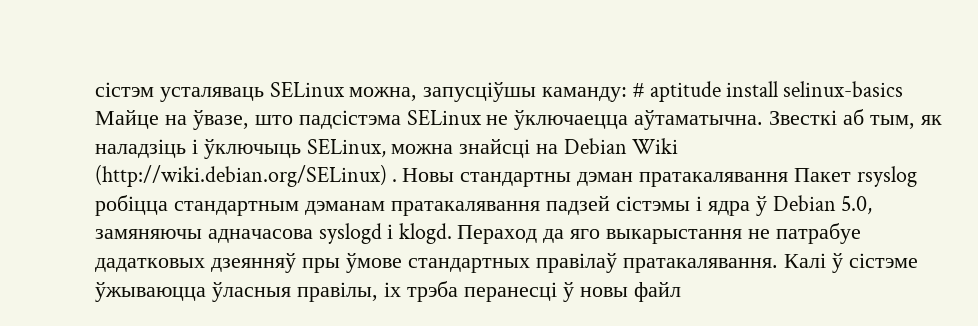сістэм усталяваць SELinux можна, запусціўшы каманду: # aptitude install selinux-basics Майце на ўвазе, што падсістэма SELinux не ўключаецца аўтаматычна. Звесткі аб тым, як наладзіць і ўключыць SELinux, можна знайсці на Debian Wiki (http://wiki.debian.org/SELinux) . Новы стандартны дэман пратакалявання Пакет rsyslog робіцца стандартным дэманам пратакалявання падзей сістэмы і ядра ў Debian 5.0, замяняючы адначасова syslogd і klogd. Пераход да яго выкарыстання не патрабуе     дадатковых дзеянняў пры ўмове стандартных правілаў пратакалявання. Калі ў сістэме ўжываюцца ўласныя правілы, іх трэба перанесці ў новы файл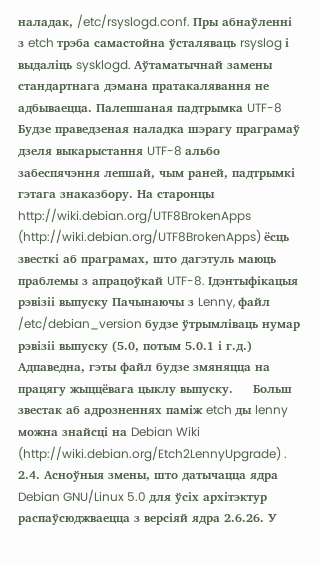наладак, /etc/rsyslogd.conf. Пры абнаўленні з etch трэба самастойна ўсталяваць rsyslog і выдаліць sysklogd. Аўтаматычнай замены стандартнага дэмана пратакалявання не адбываецца. Палепшаная падтрымка UTF-8 Будзе праведзеная наладка шэрагу праграмаў дзеля выкарыстання UTF-8 альбо забеспячэння лепшай, чым раней, падтрымкі гэтага знаказбору. На старонцы http://wiki.debian.org/UTF8BrokenApps (http://wiki.debian.org/UTF8BrokenApps) ёсць звесткі аб праграмах, што дагэтуль маюць праблемы з апрацоўкай UTF-8. Ідэнтыфікацыя рэвізіі выпуску Пачынаючы з Lenny, файл /etc/debian_version будзе ўтрымліваць нумар рэвізіі выпуску (5.0, потым 5.0.1 і г.д.) Адпаведна, гэты файл будзе змяняцца на працягу жыццёвага цыклу выпуску.     Больш звестак аб адрозненнях паміж etch ды lenny можна знайсці на Debian Wiki (http://wiki.debian.org/Etch2LennyUpgrade) . 2.4. Асноўныя змены, што датычацца ядра     Debian GNU/Linux 5.0 для ўсіх архітэктур распаўсюджваецца з версіяй ядра 2.6.26. У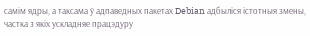самім ядры, а таксама ў адпаведных пакетах Debian адбыліся істотныя змены, частка з якіх ускладняе працэдуру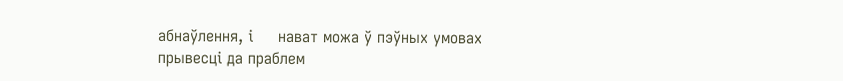абнаўлення, і     нават можа ў пэўных умовах прывесці да праблем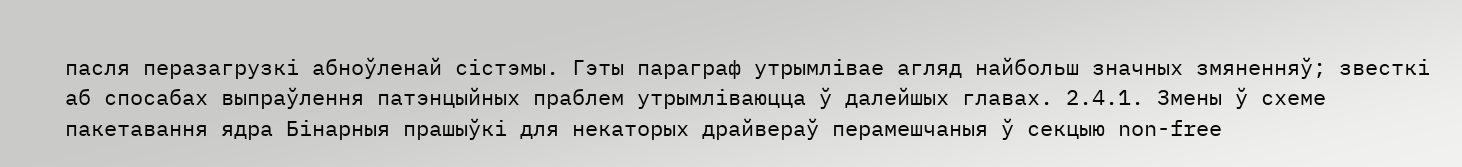пасля перазагрузкі абноўленай сістэмы. Гэты параграф утрымлівае агляд найбольш значных змяненняў; звесткі аб спосабах выпраўлення патэнцыйных праблем утрымліваюцца ў далейшых главах. 2.4.1. Змены ў схеме пакетавання ядра Бінарныя прашыўкі для некаторых драйвераў перамешчаныя ў секцыю non-free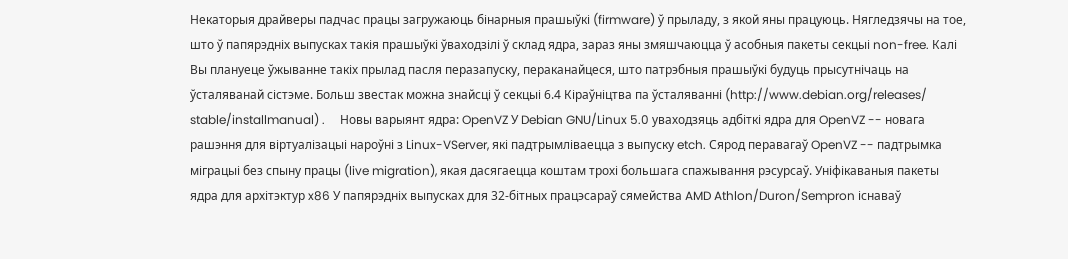Некаторыя драйверы падчас працы загружаюць бінарныя прашыўкі (firmware) ў прыладу, з якой яны працуюць. Нягледзячы на тое, што ў папярэдніх выпусках такія прашыўкі ўваходзілі ў склад ядра, зараз яны змяшчаюцца ў асобныя пакеты секцыі non-free. Калі Вы плануеце ўжыванне такіх прылад пасля перазапуску, пераканайцеся, што патрэбныя прашыўкі будуць прысутнічаць на ўсталяванай сістэме. Больш звестак можна знайсці ў секцыі 6.4 Кіраўніцтва па ўсталяванні (http://www.debian.org/releases/ stable/installmanual) .     Новы варыянт ядра: OpenVZ У Debian GNU/Linux 5.0 уваходзяць адбіткі ядра для OpenVZ -- новага рашэння для віртуалізацыі нароўні з Linux-VServer, які падтрымліваецца з выпуску etch. Сярод перавагаў OpenVZ -- падтрымка міграцыі без спыну працы (live migration), якая дасягаецца коштам трохі большага спажывання рэсурсаў. Уніфікаваныя пакеты ядра для архітэктур x86 У папярэдніх выпусках для 32-бітных працэсараў сямейства AMD Athlon/Duron/Sempron існаваў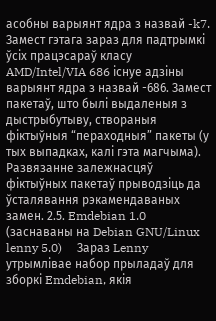асобны варыянт ядра з назвай -k7. Замест гэтага зараз для падтрымкі ўсіх працэсараў класу AMD/Intel/VIA 686 існуе адзіны варыянт ядра з назвай -686. Замест пакетаў, што былі выдаленыя з дыстрыбутыву, створаныя     фіктыўныя “пераходныя” пакеты (у тых выпадках, калі гэта магчыма). Развязанне залежнасцяў фіктыўных пакетаў прыводзіць да ўсталявання рэкамендаваных замен. 2.5. Emdebian 1.0 (заснаваны на Debian GNU/Linux lenny 5.0)     Зараз Lenny утрымлівае набор прыладаў для зборкі Emdebian, якія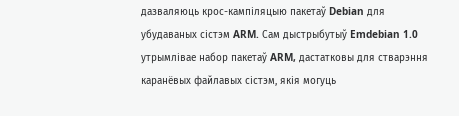дазваляюць крос-кампіляцыю пакетаў Debian для убудаваных сістэм ARM. Сам дыстрыбутыў Emdebian 1.0 утрымлівае набор пакетаў ARM, дастатковы для стварэння каранёвых файлавых сістэм, якія могуць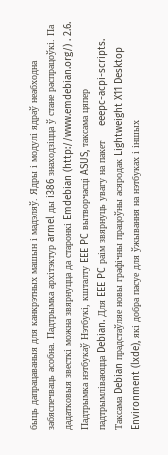быць дапрацаваныя для канкрэтных машын і мадэляў. Ядры і модулі ядраў неабходна забяспечваць асобна. Падтрымка архітэктур armel ды i386 знаходзіцца ў стане распрацоўкі. Па дадатковыя звесткі можна звярнуцца да старонкі Emdebian (http://www.emdebian.org/) . 2.6. Падтрымка нэтбукаў Нэтбукі, кшталту EEE PC вытворчасці ASUS, таксама цяпер падтрымліваюцца Debian. Для EEE PC раім звярнуць увагу на пакет     eeepc-acpi-scripts. Таксама Debian прадстаўляе новы графічны працоўны асяродак Lightweight X11 Desktop Environment (lxde), які добра пасуе для ўжывання на нэтбуках і іншых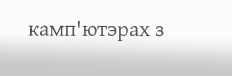камп'ютэрах з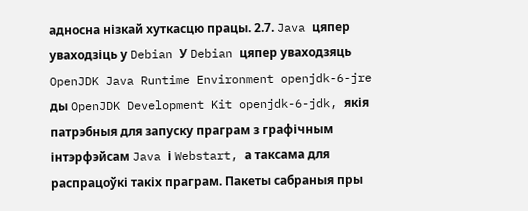адносна нізкай хуткасцю працы. 2.7. Java цяпер уваходзіць у Debian У Debian цяпер уваходзяць OpenJDK Java Runtime Environment openjdk-6-jre ды OpenJDK Development Kit openjdk-6-jdk, якія     патрэбныя для запуску праграм з графічным інтэрфэйсам Java і Webstart, а таксама для распрацоўкі такіх праграм. Пакеты сабраныя пры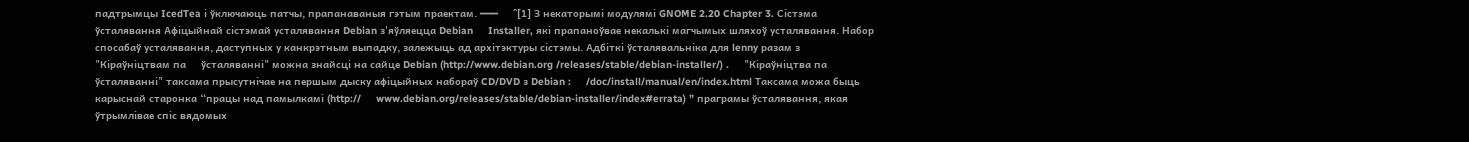падтрымцы IcedTea і ўключаюць патчы, прапанаваныя гэтым праектам. ━━━     ^[1] З некаторымі модулямі GNOME 2.20 Chapter 3. Сістэма ўсталявання Афіцыйнай сістэмай усталявання Debian з'яўляецца Debian     Installer, які прапаноўвае некалькі магчымых шляхоў усталявання. Набор спосабаў усталявання, даступных у канкрэтным выпадку, залежыць ад архітэктуры сістэмы. Адбіткі ўсталявальніка для lenny разам з "Кіраўніцтвам па     ўсталяванні" можна знайсці на сайце Debian (http://www.debian.org /releases/stable/debian-installer/) .     "Кіраўніцтва па ўсталяванні" таксама прысутнічае на першым дыску афіцыйных набораў CD/DVD з Debian :     /doc/install/manual/en/index.html Таксама можа быць карыснай старонка “працы над памылкамі (http://     www.debian.org/releases/stable/debian-installer/index#errata) ” праграмы ўсталявання, якая ўтрымлівае спіс вядомых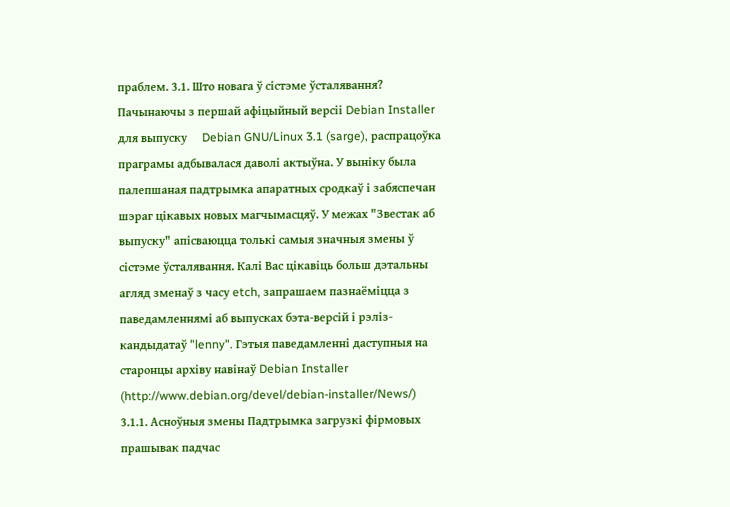праблем. 3.1. Што новага ў сістэме ўсталявання? Пачынаючы з першай афіцыйный версіі Debian Installer для выпуску     Debian GNU/Linux 3.1 (sarge), распрацоўка праграмы адбывалася даволі актыўна. У выніку была палепшаная падтрымка апаратных сродкаў і забяспечан шэраг цікавых новых магчымасцяў. У межах "Звестак аб выпуску" апісваюцца толькі самыя значныя змены ў сістэме ўсталявання. Калі Вас цікавіць больш дэтальны     агляд зменаў з часу etch, запрашаем пазнаёміцца з паведамленнямі аб выпусках бэта-версій і рэліз-кандыдатаў "lenny". Гэтыя паведамленні даступныя на старонцы архіву навінаў Debian Installer (http://www.debian.org/devel/debian-installer/News/) 3.1.1. Асноўныя змены Падтрымка загрузкі фірмовых прашывак падчас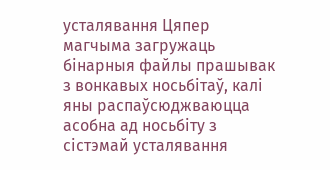усталявання Цяпер магчыма загружаць бінарныя файлы прашывак з вонкавых носьбітаў, калі яны распаўсюджваюцца асобна ад носьбіту з сістэмай усталявання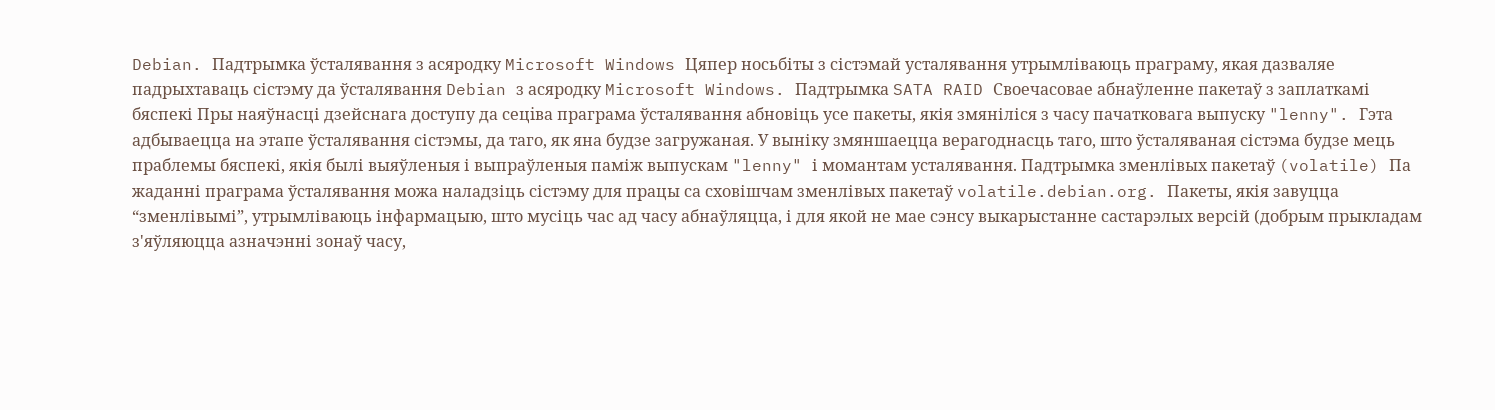Debian. Падтрымка ўсталявання з асяродку Microsoft Windows Цяпер носьбіты з сістэмай усталявання утрымліваюць праграму, якая дазваляе падрыхтаваць сістэму да ўсталявання Debian з асяродку Microsoft Windows. Падтрымка SATA RAID Своечасовае абнаўленне пакетаў з заплаткамі бяспекі Пры наяўнасці дзейснага доступу да сецiва праграма ўсталявання абновіць усе пакеты, якія змяніліся з часу пачатковага выпуску "lenny". Гэта адбываецца на этапе ўсталявання сістэмы, да таго, як яна будзе загружаная. У выніку змяншаецца верагоднасць таго, што ўсталяваная сістэма будзе мець праблемы бяспекі, якія былі выяўленыя і выпраўленыя паміж выпускам "lenny" і момантам усталявання. Падтрымка зменлівых пакетаў (volatile) Па жаданні праграма ўсталявання можа наладзіць сістэму для працы са сховішчам зменлівых пакетаў volatile.debian.org. Пакеты, якія завуцца “зменлівымі”, утрымліваюць інфармацыю, што мусіць час ад часу абнаўляцца, і для якой не мае сэнсу выкарыстанне састарэлых версій (добрым прыкладам з'яўляюцца азначэнні зонаў часу,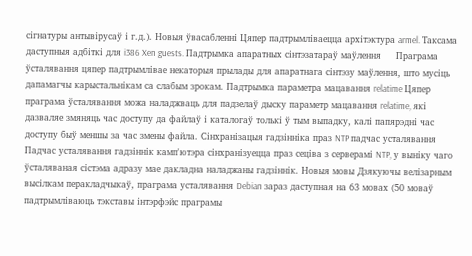сігнатуры антывірусаў і г.д.). Новыя ўвасабленні Цяпер падтрымліваецца архітэктура armel. Таксама даступныя адбіткі для i386 Xen guests. Падтрымка апаратных сінтэзатараў маўлення     Праграма ўсталявання цяпер падтрымлівае некаторыя прылады для апаратнага сінтэзу маўлення, што мусіць дапамагчы карыстальнікам са слабым зрокам. Падтрымка параметра мацавання relatime Цяпер праграма ўсталявання можа наладжваць для падзелаў дыску параметр мацавання relatime, які дазваляе змяняць час доступу да файлаў і каталогаў толькі ў тым выпадку, калі папярэдні час доступу быў меншы за час змены файла. Сінхранізацыя гадзінніка праз NTP падчас усталявання Падчас усталявання гадзіннік камп'ютэра сінхранізуецца праз сеціва з серверамі NTP, у выніку чаго ўсталяваная сістэма адразу мае дакладна наладжаны гадзіннік. Новыя мовы Дзякуючы велізарным высілкам перакладчыкаў, праграма усталявання Debian зараз даступная на 63 мовах (50 моваў падтрымліваюць тэкставы інтэрфэйс праграмы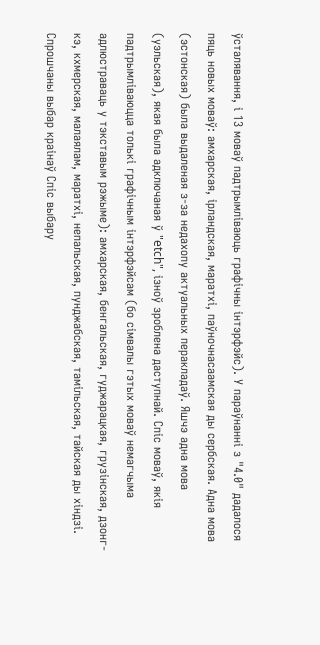ўсталявання, і 13 моваў падтрымліваюць графічны інтэрфэйс). У параўнанні з "4.0" дадалося пяць новых моваў: амхарская, ірландская, маратхі, паўночнасаамская ды сербская. Адна мова (эстонская) была выдаленая з-за недахопу актуальных перакладаў. Яшчэ адна мова (уэльская), якая была адключаная ў "etch", ізноў зроблена даступнай. Спіс моваў, якія падтрымліваюцца толькі графічным інтэрфэйсам (бо сімвалы гэтых моваў немагчыма адлюстраваць у тэкставым рэжыме): амхарская, бенгальская, гуджарацкая, грузінская, дзонг-кэ, кхмерская, малаялам, маратхі, непальская, пунджабская, тамільская, тайская ды хіндзі. Спрошчаны выбар краінаў Спіс выбару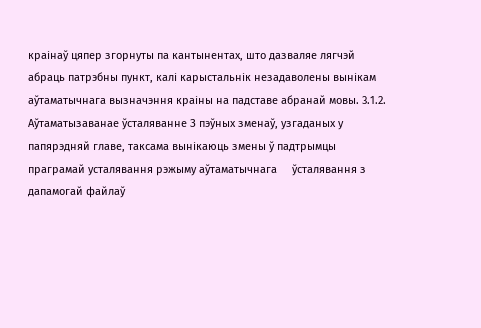краінаў цяпер згорнуты па кантынентах, што дазваляе лягчэй абраць патрэбны пункт, калі карыстальнік незадаволены вынікам аўтаматычнага вызначэння краіны на падставе абранай мовы. 3.1.2. Аўтаматызаванае ўсталяванне З пэўных зменаў, узгаданых у папярэдняй главе, таксама вынікаюць змены ў падтрымцы праграмай усталявання рэжыму аўтаматычнага     ўсталявання з дапамогай файлаў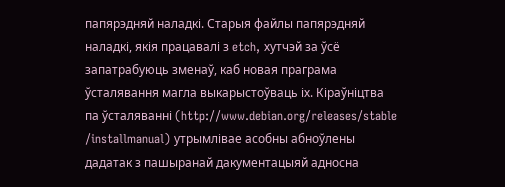папярэдняй наладкі. Старыя файлы папярэдняй наладкі, якія працавалі з etch, хутчэй за ўсё запатрабуюць зменаў, каб новая праграма ўсталявання магла выкарыстоўваць іх. Кіраўніцтва па ўсталяванні (http://www.debian.org/releases/stable     /installmanual) утрымлівае асобны абноўлены дадатак з пашыранай дакументацыяй адносна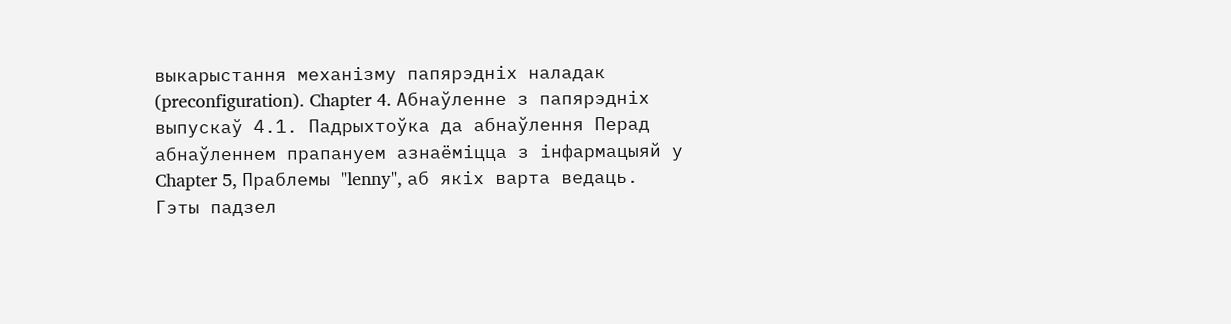выкарыстання механізму папярэдніх наладак (preconfiguration). Chapter 4. Абнаўленне з папярэдніх выпускаў 4.1. Падрыхтоўка да абнаўлення Перад абнаўленнем прапануем азнаёміцца з інфармацыяй у Chapter 5, Праблемы "lenny", аб якіх варта ведаць. Гэты падзел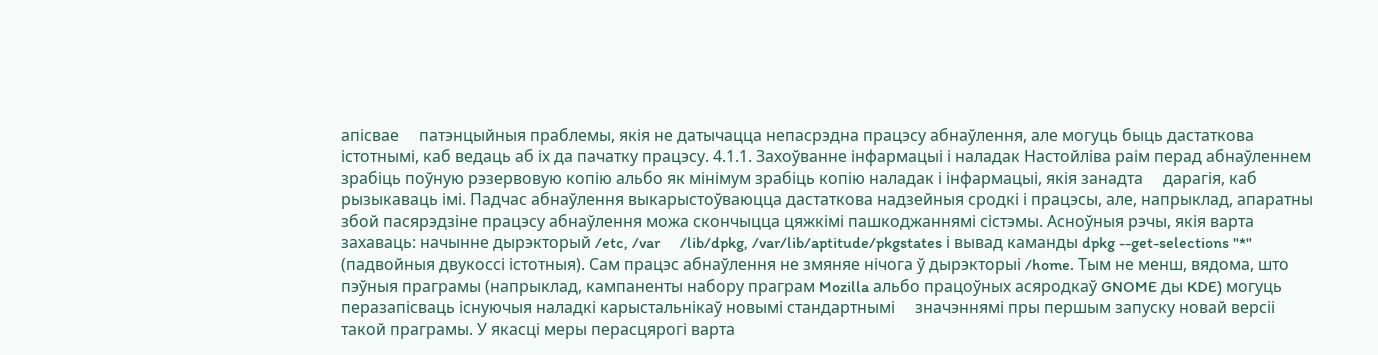апісвае     патэнцыйныя праблемы, якія не датычацца непасрэдна працэсу абнаўлення, але могуць быць дастаткова істотнымі, каб ведаць аб іх да пачатку працэсу. 4.1.1. Захоўванне інфармацыі і наладак Настойліва раім перад абнаўленнем зрабіць поўную рэзервовую копію альбо як мінімум зрабіць копію наладак і інфармацыі, якія занадта     дарагія, каб рызыкаваць імі. Падчас абнаўлення выкарыстоўваюцца дастаткова надзейныя cродкі і працэсы, але, напрыклад, апаратны збой пасярэдзіне працэсу абнаўлення можа скончыцца цяжкімі пашкоджаннямі сістэмы. Асноўныя рэчы, якія варта захаваць: начынне дырэкторый /etc, /var     /lib/dpkg, /var/lib/aptitude/pkgstates і вывад каманды dpkg --get-selections "*" (падвойныя двукоссі істотныя). Сам працэс абнаўлення не змяняе нічога ў дырэкторыі /home. Тым не менш, вядома, што пэўныя праграмы (напрыклад, кампаненты набору праграм Mozilla альбо працоўных асяродкаў GNOME ды KDE) могуць перазапісваць існуючыя наладкі карыстальнікаў новымі стандартнымі     значэннямі пры першым запуску новай версіі такой праграмы. У якасці меры перасцярогі варта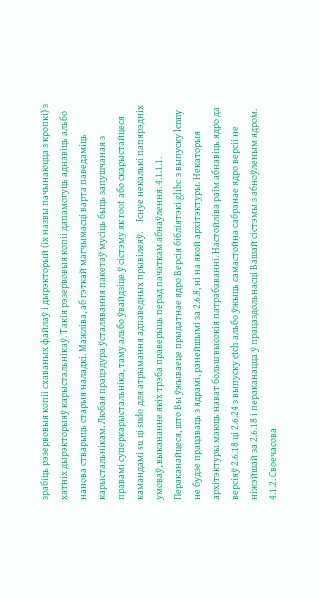зрабіць рэзервовыя копіі схаваных файлаў і дырэкторый (іх назвы пачынаюцца з кропкі) з хатніх дырэкторыяў карыстальнікаў. Такія рэзервовыя копіі дапамогуць аднавіць альбо нанова стварыць старыя наладкі. Мажліва, аб гэткай магчымасці варта паведаміць карыстальнікам. Любая працэдура ўсталявання пакетаў мусіць быць запушчаная з     правамі суперкарыстальніка, таму альбо ўвайдзіце ў сістэму як root або скарыстайцеся камандамі su ці sudo для атрымання адпаведных прывілеяў.     Існуе некалькі папярэдніх умоваў, выкананне якіх трэба праверыць перад пачаткам абнаўлення. 4.1.1.1. Пераканайцеся, што Вы ўжываеце прыдатнае ядро Версія бібліятэкі glibc з выпуску lenny не будзе працаваць з ядрамі, ранейшымі за 2.6.8, ні на якой архітэктуры. Некаторыя     архітэктуры маюць нават больш высокія патрабаванні. Настойліва раім абнавіць ядро да версіяў 2.6.18 ці 2.6.24 з выпуску etch альбо ўжыць самастойна сабранае ядро версіі не ніжэйшай за 2.6.18 і пераканацца ў працаздольнасці Вашай сістэмы з абноўленым ядром. 4.1.2. Своечасова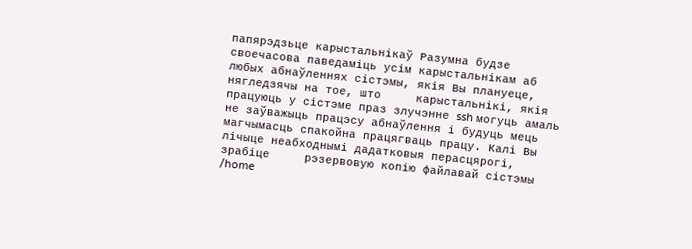папярэдзьце карыстальнікаў Разумна будзе своечасова паведаміць усім карыстальнікам аб любых абнаўленнях сістэмы, якія Вы плануеце, нягледзячы на тое, што     карыстальнікі, якія працуюць у сістэме праз злучэнне ssh могуць амаль не заўважыць працэсу абнаўлення і будуць мець магчымасць спакойна працягваць працу. Калі Вы лічыце неабходнымі дадатковыя перасцярогі, зрабіце     рэзервовую копію файлавай сістэмы /home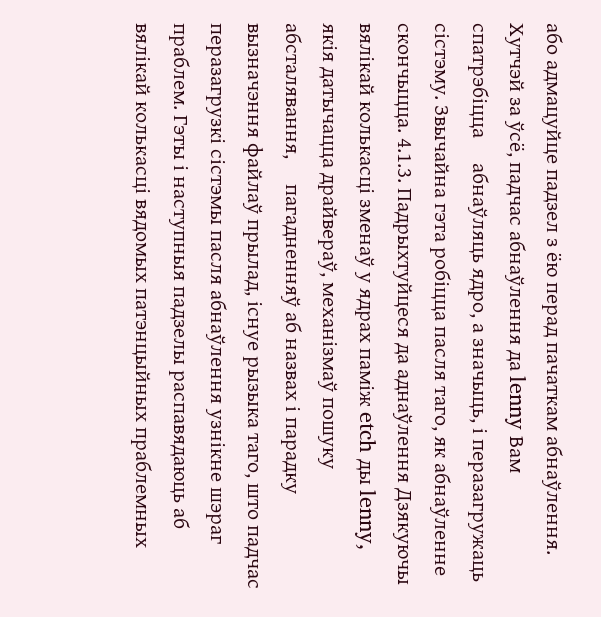або адмацуйце падзел з ёю перад пачаткам абнаўлення. Хутчэй за ўсё, падчас абнаўлення да lenny Вам спатрэбіцца     абнаўляць ядро, а значыць, і перазагружаць сістэму. Звычайна гэта робіцца пасля таго, як абнаўленне скончыцца. 4.1.3. Падрыхтуйцеся да аднаўлення Дзякуючы вялікай колькасці зменаў у ядрах паміж etch ды lenny, якія датычацца драйвераў, механізмаў пошуку абсталявання,     пагадненняў аб назвах і парадку вызначэння файлаў прылад, існуе рызыка таго, што падчас перазагрузкі сістэмы пасля абнаўлення узнікне шэраг праблем. Гэты і наступныя падзелы распавядаюць аб вялікай колькасці вядомых патэнцыйных праблемных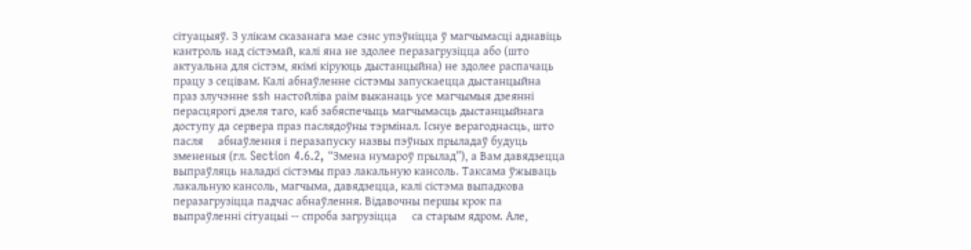сітуацыяў. З улікам сказанага мае сэнс упэўніцца ў магчымасці аднавіць     кантроль над сістэмай, калі яна не здолее перазагрузіцца або (што актуальна для сістэм, якімі кіруюць дыстанцыйна) не здолее распачаць працу з сецівам. Калі абнаўленне сістэмы запускаецца дыстанцыйна праз злучэнне ssh настойліва раім выканаць усе магчымыя дзеянні перасцярогі дзеля таго, каб забяспечыць магчымасць дыстанцыйнага доступу да сервера праз паслядоўны тэрмінал. Існуе верагоднасць, што пасля     абнаўлення і перазапуску назвы пэўных прыладаў будуць змененыя (гл. Section 4.6.2, “Змена нумароў прылад”), а Вам давядзецца выпраўляць наладкі сістэмы праз лакальную кансоль. Таксама ўжываць лакальную кансоль, магчыма, давядзецца, калі сістэма выпадкова перазагрузіцца падчас абнаўлення. Відавочны першы крок па выпраўленні сітуацыі -- спроба загрузіцца     са старым ядром. Але,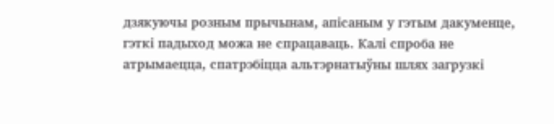дзякуючы розным прычынам, апісаным у гэтым дакуменце, гэткі падыход можа не спрацаваць. Калі спроба не атрымаецца, спатрэбіцца альтэрнатыўны шлях загрузкі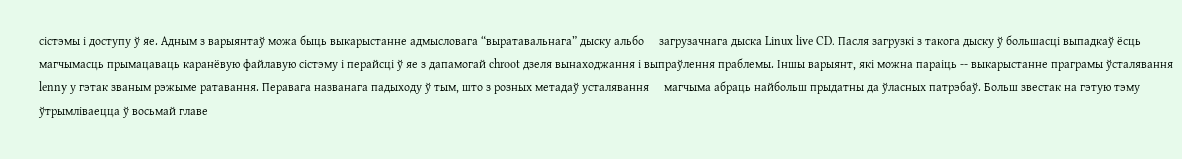сістэмы і доступу ў яе. Адным з варыянтаў можа быць выкарыстанне адмысловага “выратавальнага” дыску альбо     загрузачнага дыска Linux live CD. Пасля загрузкі з такога дыску ў большасці выпадкаў ёсць магчымасць прымацаваць каранёвую файлавую сістэму і перайсці ў яе з дапамогай chroot дзеля вынаходжання і выпраўлення праблемы. Іншы варыянт, які можна параіць -- выкарыстанне праграмы ўсталявання lenny у гэтак званым рэжыме ратавання. Перавага названага падыходу ў тым, што з розных метадаў усталявання     магчыма абраць найбольш прыдатны да ўласных патрэбаў. Больш звестак на гэтую тэму ўтрымліваецца ў восьмай главе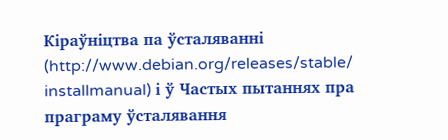Кіраўніцтва па ўсталяванні (http://www.debian.org/releases/stable/ installmanual) і ў Частых пытаннях пра праграму ўсталявання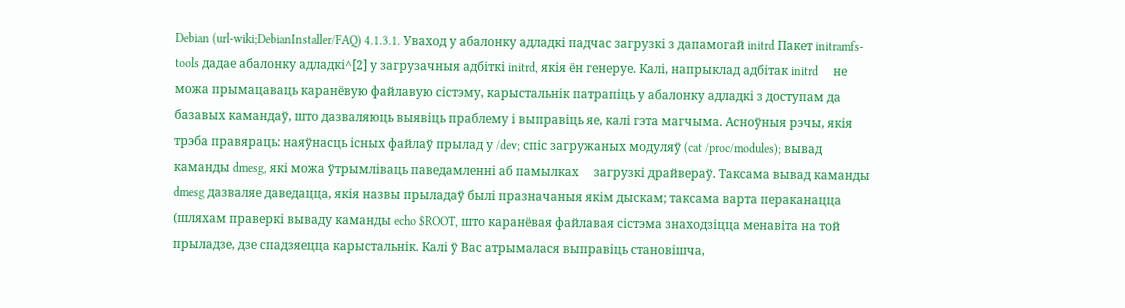Debian (url-wiki;DebianInstaller/FAQ) 4.1.3.1. Уваход у абалонку адладкі падчас загрузкі з дапамогай initrd Пакет initramfs-tools дадае абалонку адладкі^[2] у загрузачныя адбіткі initrd, якія ён генеруе. Калі, напрыклад адбітак initrd     не можа прымацаваць каранёвую файлавую сістэму, карыстальнік патрапіць у абалонку адладкі з доступам да базавых камандаў, што дазваляюць выявіць праблему і выправіць яе, калі гэта магчыма. Асноўныя рэчы, якія трэба правяраць: наяўнасць існых файлаў прылад у /dev; спіс загружаных модуляў (cat /proc/modules); вывад каманды dmesg, які можа ўтрымліваць паведамленні аб памылках     загрузкі драйвераў. Таксама вывад каманды dmesg дазваляе даведацца, якія назвы прыладаў былі празначаныя якім дыскам; таксама варта пераканацца (шляхам праверкі вываду каманды echo $ROOT, што каранёвая файлавая сістэма знаходзіцца менавіта на той прыладзе, дзе спадзяецца карыстальнік. Калі ў Вас атрымалася выправіць становішча,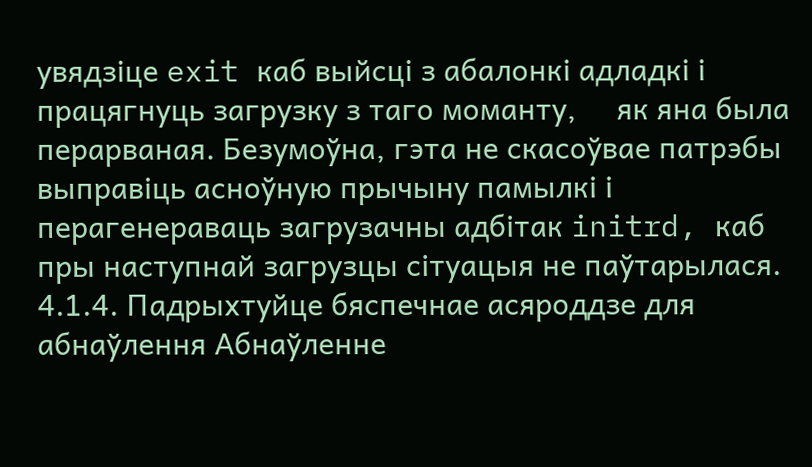увядзіце exit каб выйсці з абалонкі адладкі і працягнуць загрузку з таго моманту,     як яна была перарваная. Безумоўна, гэта не скасоўвае патрэбы выправіць асноўную прычыну памылкі і перагенераваць загрузачны адбітак initrd, каб пры наступнай загрузцы сітуацыя не паўтарылася. 4.1.4. Падрыхтуйце бяспечнае асяроддзе для абнаўлення Абнаўленне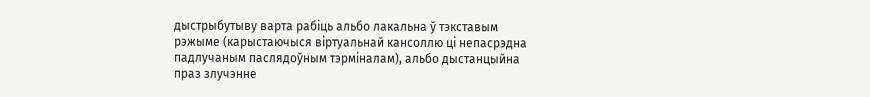дыстрыбутыву варта рабіць альбо лакальна ў тэкставым     рэжыме (карыстаючыся віртуальнай кансоллю ці непасрэдна падлучаным паслядоўным тэрміналам), альбо дыстанцыйна праз злучэнне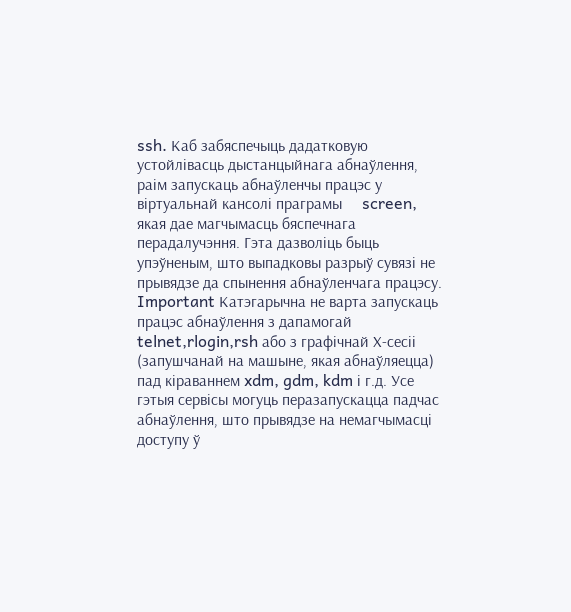ssh. Каб забяспечыць дадатковую устойлівасць дыстанцыйнага абнаўлення, раім запускаць абнаўленчы працэс у віртуальнай кансолі праграмы     screen, якая дае магчымасць бяспечнага перадалучэння. Гэта дазволіць быць упэўненым, што выпадковы разрыў сувязі не прывядзе да спынення абнаўленчага працэсу. Important Катэгарычна не варта запускаць працэс абнаўлення з дапамогай     telnet,rlogin,rsh або з графічнай Х-сесіі (запушчанай на машыне, якая абнаўляецца) пад кіраваннем xdm, gdm, kdm і г.д. Усе гэтыя сервісы могуць перазапускацца падчас абнаўлення, што прывядзе на немагчымасці доступу ў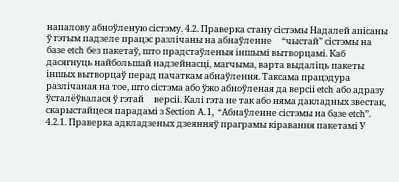напалову абноўленую сістэму. 4.2. Праверка стану сістэмы Надалей апісаны ў гэтым падзеле працэс разлічаны на абнаўленне     “чыстай” сістэмы на базе etch без пакетаў, што прадстаўленыя іншымі вытворцамі. Каб дасягнуць найбольшай надзейнасці, магчыма, варта выдаліць пакеты іншых вытворцаў перад пачаткам абнаўлення. Таксама працэдура разлічаная на тое, што сістэма або ўжо абноўленая да версіі etch або адразу ўсталёўвалася ў гэтай     версіі. Калі гэта не так або няма дакладных звестак, скарыстайцеся парадамі з Section A.1, “Абнаўленне сістэмы на базе etch”. 4.2.1. Праверка адкладзеных дзеянняў праграмы кіравання пакетамі У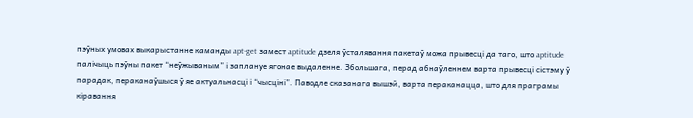пэўных умовах выкарыстанне каманды apt-get замест aptitude дзеля ўсталявання пакетаў можа прывесці да таго, што aptitude     палічыць пэўны пакет “неўжываным” і заплануе ягонае выдаленне. Збольшага, перад абнаўленнем варта прывесці сістэму ў парадак, пераканаўшыся ў яе актуальнасці і “чысціні”. Паводле сказанага вышэй, варта пераканацца, што для праграмы кіравання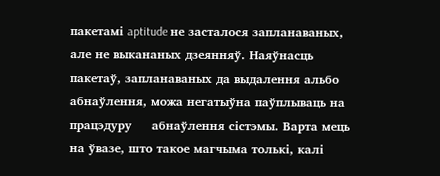пакетамі aptitude не засталося запланаваных, але не выкананых дзеянняў. Наяўнасць пакетаў, запланаваных да выдалення альбо абнаўлення, можа негатыўна паўплываць на працэдуру     абнаўлення сістэмы. Варта мець на ўвазе, што такое магчыма толькі, калі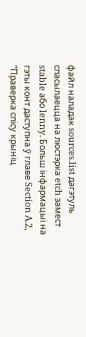файл наладак sources.list дагэтуль спасылаецца на люстэрка etch замест stable або lenny. Больш інфармацыі на гэты конт даступна ў главе Section A.2, “Праверка спісу крыніц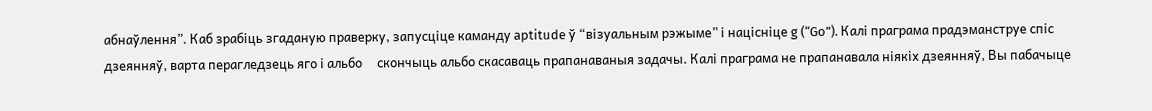абнаўлення”. Каб зрабіць згаданую праверку, запусціце каманду aptitude ў “візуальным рэжыме” і націсніце g (“Go”). Калі праграма прадэманструе спіс дзеянняў, варта перагледзець яго і альбо     скончыць альбо скасаваць прапанаваныя задачы. Калі праграма не прапанавала ніякіх дзеянняў, Вы пабачыце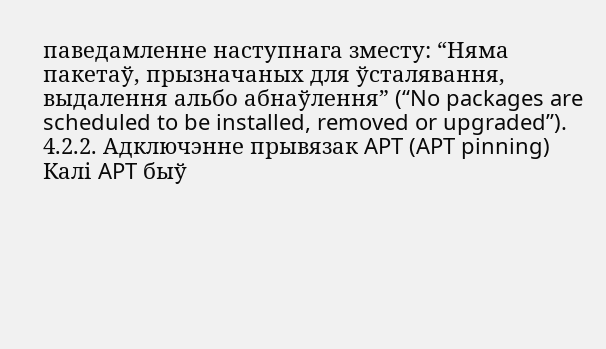паведамленне наступнага зместу: “Няма пакетаў, прызначаных для ўсталявання, выдалення альбо абнаўлення” (“No packages are scheduled to be installed, removed or upgraded”). 4.2.2. Адключэнне прывязак APT (APT pinning) Калі APT быў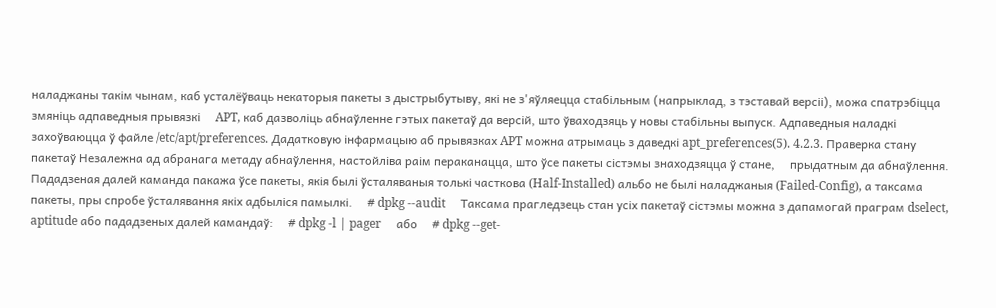наладжаны такім чынам, каб усталёўваць некаторыя пакеты з дыстрыбутыву, які не з'яўляецца стабільным (напрыклад, з тэставай версіі), можа спатрэбіцца змяніць адпаведныя прывязкі     APT, каб дазволіць абнаўленне гэтых пакетаў да версій, што ўваходзяць у новы стабільны выпуск. Адпаведныя наладкі захоўваюцца ў файле /etc/apt/preferences. Дадатковую інфармацыю аб прывязках APT можна атрымаць з даведкі apt_preferences(5). 4.2.3. Праверка стану пакетаў Незалежна ад абранага метаду абнаўлення, настойліва раім пераканацца, што ўсе пакеты сістэмы знаходзяцца ў стане,     прыдатным да абнаўлення. Пададзеная далей каманда пакажа ўсе пакеты, якія былі ўсталяваныя толькі часткова (Half-Installed) альбо не былі наладжаныя (Failed-Config), а таксама пакеты, пры спробе ўсталявання якіх адбыліся памылкі.     # dpkg --audit     Таксама прагледзець стан усіх пакетаў сістэмы можна з дапамогай праграм dselect, aptitude або пададзеных далей камандаў:     # dpkg -l | pager     або     # dpkg --get-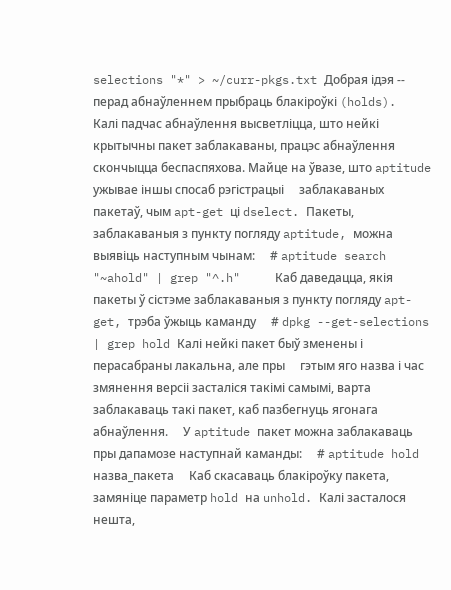selections "*" > ~/curr-pkgs.txt Добрая ідэя -- перад абнаўленнем прыбраць блакіроўкі (holds).     Калі падчас абнаўлення высветліцца, што нейкі крытычны пакет заблакаваны, працэс абнаўлення скончыцца беспаспяхова. Майце на ўвазе, што aptitude ужывае іншы спосаб рэгістрацыі     заблакаваных пакетаў, чым apt-get ці dselect. Пакеты, заблакаваныя з пункту погляду aptitude, можна выявіць наступным чынам:     # aptitude search "~ahold" | grep "^.h"     Каб даведацца, якія пакеты ў сістэме заблакаваныя з пункту погляду apt-get, трэба ўжыць каманду     # dpkg --get-selections | grep hold Калі нейкі пакет быў зменены і перасабраны лакальна, але пры     гэтым яго назва і час змянення версіі засталіся такімі самымі, варта заблакаваць такі пакет, каб пазбегнуць ягонага абнаўлення.     У aptitude пакет можна заблакаваць пры дапамозе наступнай каманды:     # aptitude hold назва_пакета     Каб скасаваць блакіроўку пакета, замяніце параметр hold на unhold. Калі засталося нешта,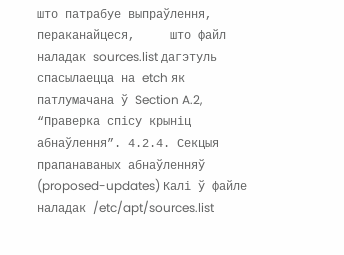што патрабуе выпраўлення, пераканайцеся,     што файл наладак sources.list дагэтуль спасылаецца на etch як патлумачана ў Section A.2, “Праверка спісу крыніц абнаўлення”. 4.2.4. Секцыя прапанаваных абнаўленняў (proposed-updates) Калі ў файле наладак /etc/apt/sources.list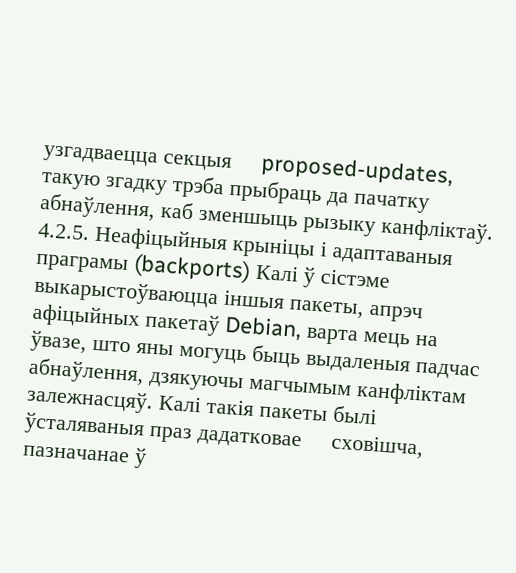узгадваецца секцыя     proposed-updates, такую згадку трэба прыбраць да пачатку абнаўлення, каб зменшыць рызыку канфліктаў. 4.2.5. Неафіцыйныя крыніцы і адаптаваныя праграмы (backports) Калі ў сістэме выкарыстоўваюцца іншыя пакеты, апрэч афіцыйных пакетаў Debian, варта мець на ўвазе, што яны могуць быць выдаленыя падчас абнаўлення, дзякуючы магчымым канфліктам залежнасцяў. Калі такія пакеты былі ўсталяваныя праз дадатковае     сховішча, пазначанае ў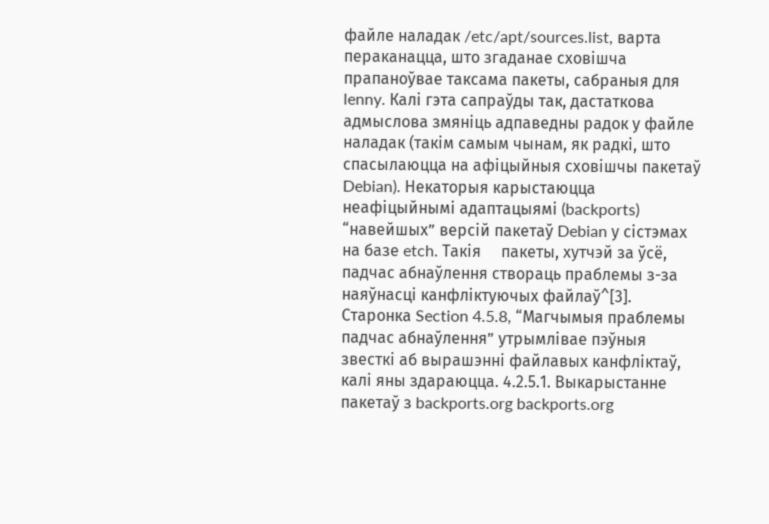файле наладак /etc/apt/sources.list, варта пераканацца, што згаданае сховішча прапаноўвае таксама пакеты, сабраныя для lenny. Калі гэта сапраўды так, дастаткова адмыслова змяніць адпаведны радок у файле наладак (такім самым чынам, як радкі, што спасылаюцца на афіцыйныя сховішчы пакетаў Debian). Некаторыя карыстаюцца неафіцыйнымі адаптацыямі (backports) “навейшых” версій пакетаў Debian у сістэмах на базе etch. Такія     пакеты, хутчэй за ўсё, падчас абнаўлення створаць праблемы з-за наяўнасці канфліктуючых файлаў^[3]. Старонка Section 4.5.8, “Магчымыя праблемы падчас абнаўлення” утрымлівае пэўныя звесткі аб вырашэнні файлавых канфліктаў, калі яны здараюцца. 4.2.5.1. Выкарыстанне пакетаў з backports.org backports.org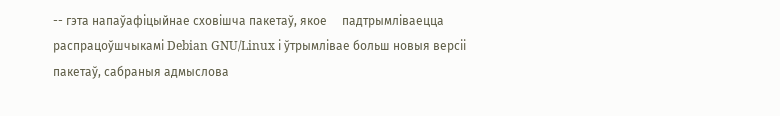-- гэта напаўафіцыйнае сховішча пакетаў, якое     падтрымліваецца распрацоўшчыкамі Debian GNU/Linux і ўтрымлівае больш новыя версіі пакетаў, сабраныя адмыслова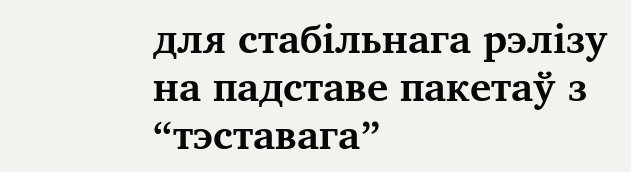для стабільнага рэлізу на падставе пакетаў з “тэставага”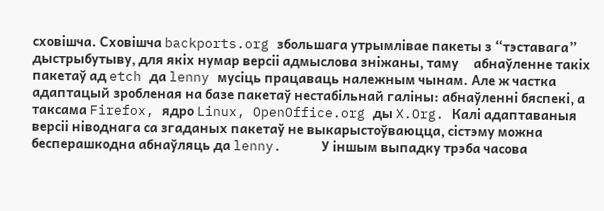сховішча. Сховішча backports.org збольшага утрымлівае пакеты з “тэставага” дыстрыбутыву, для якіх нумар версіі адмыслова зніжаны, таму     абнаўленне такіх пакетаў ад etch да lenny мусіць працаваць належным чынам. Але ж частка адаптацый зробленая на базе пакетаў нестабільнай галіны: абнаўленні бяспекі, а таксама Firefox, ядро Linux, OpenOffice.org ды X.Org. Калі адаптаваныя версіі ніводнага са згаданых пакетаў не выкарыстоўваюцца, сістэму можна бесперашкодна абнаўляць да lenny.     У іншым выпадку трэба часова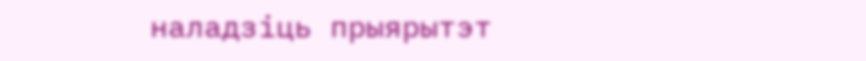наладзіць прыярытэт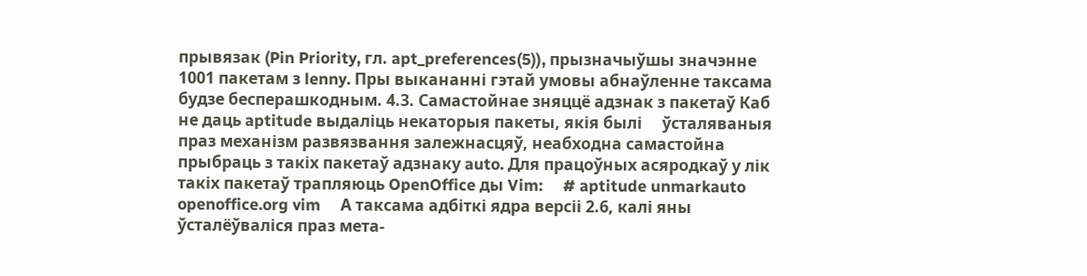прывязак (Pin Priority, гл. apt_preferences(5)), прызначыўшы значэнне 1001 пакетам з lenny. Пры выкананні гэтай умовы абнаўленне таксама будзе бесперашкодным. 4.3. Самастойнае зняццё адзнак з пакетаў Каб не даць aptitude выдаліць некаторыя пакеты, якія былі     ўсталяваныя праз механізм развязвання залежнасцяў, неабходна самастойна прыбраць з такіх пакетаў адзнаку auto. Для працоўных асяродкаў у лік такіх пакетаў трапляюць OpenOffice ды Vim:     # aptitude unmarkauto openoffice.org vim     А таксама адбіткі ядра версіі 2.6, калі яны ўсталёўваліся праз мета-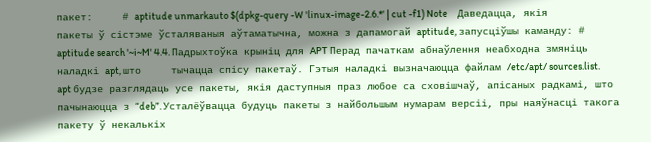пакет:     # aptitude unmarkauto $(dpkg-query -W 'linux-image-2.6.*' | cut -f1) Note     Даведацца, якія пакеты ў сістэме ўсталяваныя аўтаматычна, можна з дапамогай aptitude, запусціўшы каманду: # aptitude search '~i~M' 4.4. Падрыхтоўка крыніц для APT Перад пачаткам абнаўлення неабходна змяніць наладкі apt, што     тычацца спісу пакетаў. Гэтыя наладкі вызначаюцца файлам /etc/apt/ sources.list. apt будзе разглядаць усе пакеты, якія даступныя праз любое са сховішчаў, апісаных радкамі, што пачынаюцца з “deb”. Усталёўвацца будуць пакеты з найбольшым нумарам версіі, пры наяўнасці такога     пакету ў некалькіх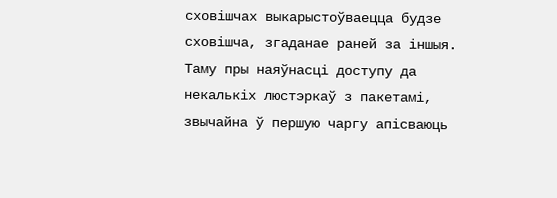сховішчах выкарыстоўваецца будзе сховішча, згаданае раней за іншыя. Таму пры наяўнасці доступу да некалькіх люстэркаў з пакетамі, звычайна ў першую чаргу апісваюць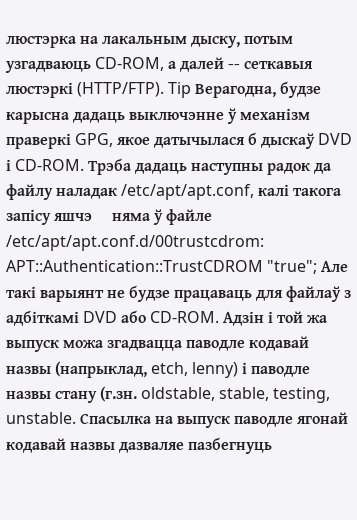люстэрка на лакальным дыску, потым узгадваюць CD-ROM, а далей -- сеткавыя люстэркі (HTTP/FTP). Tip Верагодна, будзе карысна дадаць выключэнне ў механізм праверкі GPG, якое датычылася б дыскаў DVD і CD-ROM. Трэба дадаць наступны радок да файлу наладак /etc/apt/apt.conf, калі такога запісу яшчэ     няма ў файле /etc/apt/apt.conf.d/00trustcdrom: APT::Authentication::TrustCDROM "true"; Але такі варыянт не будзе працаваць для файлаў з адбіткамі DVD або CD-ROM. Адзін і той жа выпуск можа згадвацца паводле кодавай назвы (напрыклад, etch, lenny) і паводле назвы стану (г.зн. oldstable, stable, testing, unstable. Спасылка на выпуск паводле ягонай кодавай назвы дазваляе пазбегнуць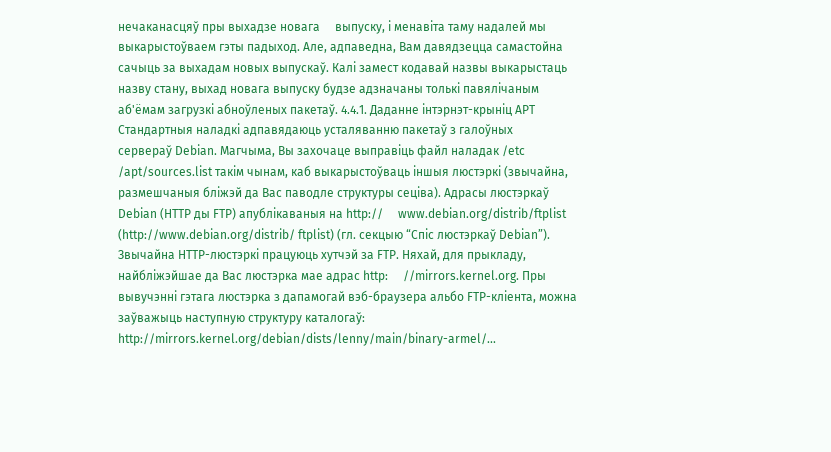нечаканасцяў пры выхадзе новага     выпуску, і менавіта таму надалей мы выкарыстоўваем гэты падыход. Але, адпаведна, Вам давядзецца самастойна сачыць за выхадам новых выпускаў. Калі замест кодавай назвы выкарыстаць назву стану, выхад новага выпуску будзе адзначаны толькі павялічаным аб'ёмам загрузкі абноўленых пакетаў. 4.4.1. Даданне інтэрнэт-крыніц APT Стандартныя наладкі адпавядаюць усталяванню пакетаў з галоўных     сервераў Debian. Магчыма, Вы захочаце выправіць файл наладак /etc /apt/sources.list такім чынам, каб выкарыстоўваць іншыя люстэркі (звычайна, размешчаныя бліжэй да Вас паводле структуры сеціва). Адрасы люстэркаў Debian (HTTP ды FTP) апублікаваныя на http://     www.debian.org/distrib/ftplist (http://www.debian.org/distrib/ ftplist) (гл. секцыю “Спіс люстэркаў Debian”). Звычайна HTTP-люстэркі працуюць хутчэй за FTP. Няхай, для прыкладу, найбліжэйшае да Вас люстэрка мае адрас http:     //mirrors.kernel.org. Пры вывучэнні гэтага люстэрка з дапамогай вэб-браузера альбо FTP-кліента, можна заўважыць наступную структуру каталогаў:     http://mirrors.kernel.org/debian/dists/lenny/main/binary-armel/...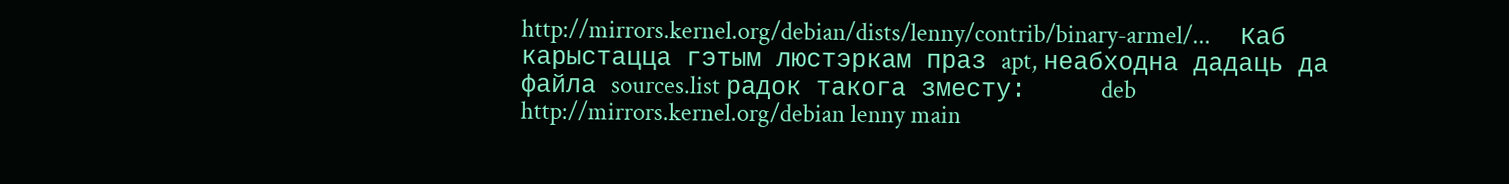http://mirrors.kernel.org/debian/dists/lenny/contrib/binary-armel/...     Каб карыстацца гэтым люстэркам праз apt, неабходна дадаць да файла sources.list радок такога зместу:     deb http://mirrors.kernel.org/debian lenny main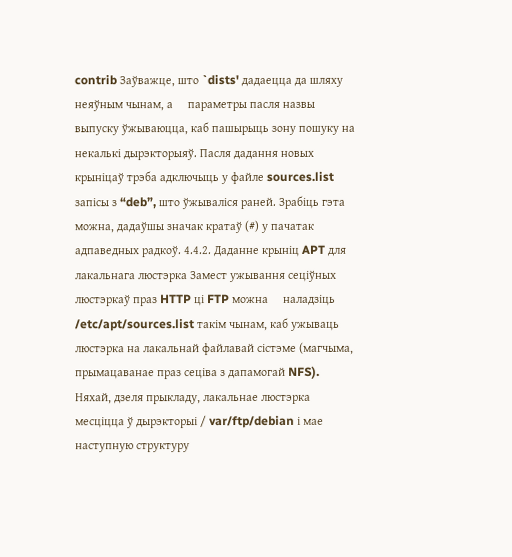contrib Заўважце, што `dists' дадаецца да шляху неяўным чынам, а     параметры пасля назвы выпуску ўжываюцца, каб пашырыць зону пошуку на некалькі дырэкторыяў. Пасля дадання новых крыніцаў трэба адключыць у файле sources.list     запісы з “deb”, што ўжываліся раней. Зрабіць гэта можна, дадаўшы значак кратаў (#) у пачатак адпаведных радкоў. 4.4.2. Даданне крыніц APT для лакальнага люстэрка Замест ужывання сеціўных люстэркаў праз HTTP ці FTP можна     наладзіць /etc/apt/sources.list такім чынам, каб ужываць люстэрка на лакальнай файлавай сістэме (магчыма, прымацаванае праз сеціва з дапамогай NFS).     Няхай, дзеля прыкладу, лакальнае люстэрка месціцца ў дырэкторыі / var/ftp/debian і мае наступную структуру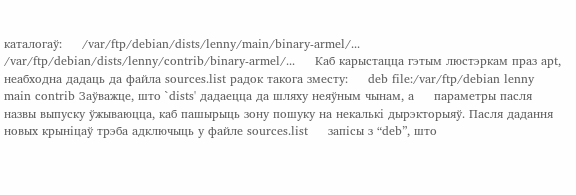каталогаў:     /var/ftp/debian/dists/lenny/main/binary-armel/... /var/ftp/debian/dists/lenny/contrib/binary-armel/...     Каб карыстацца гэтым люстэркам праз apt, неабходна дадаць да файла sources.list радок такога зместу:     deb file:/var/ftp/debian lenny main contrib Заўважце, што `dists' дадаецца да шляху неяўным чынам, а     параметры пасля назвы выпуску ўжываюцца, каб пашырыць зону пошуку на некалькі дырэкторыяў. Пасля дадання новых крыніцаў трэба адключыць у файле sources.list     запісы з “deb”, што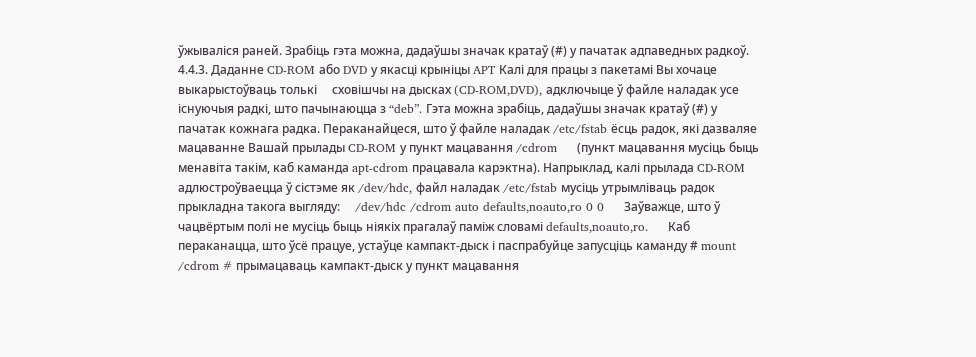ўжываліся раней. Зрабіць гэта можна, дадаўшы значак кратаў (#) у пачатак адпаведных радкоў. 4.4.3. Даданне CD-ROM або DVD у якасці крыніцы APT Калі для працы з пакетамі Вы хочаце выкарыстоўваць толькі     сховішчы на дысках (CD-ROM,DVD), адключыце ў файле наладак усе існуючыя радкі, што пачынаюцца з “deb”. Гэта можна зрабіць, дадаўшы значак кратаў (#) у пачатак кожнага радка. Пераканайцеся, што ў файле наладак /etc/fstab ёсць радок, які дазваляе мацаванне Вашай прылады CD-ROM у пункт мацавання /cdrom     (пункт мацавання мусіць быць менавіта такім, каб каманда apt-cdrom працавала карэктна). Напрыклад, калі прылада CD-ROM адлюстроўваецца ў сістэме як /dev/hdc, файл наладак /etc/fstab мусіць утрымліваць радок прыкладна такога выгляду:     /dev/hdc /cdrom auto defaults,noauto,ro 0 0     Заўважце, што ў чацвёртым полі не мусіць быць ніякіх прагалаў паміж словамі defaults,noauto,ro.     Каб пераканацца, што ўсё працуе, устаўце кампакт-дыск і паспрабуйце запусціць каманду # mount /cdrom # прымацаваць кампакт-дыск у пункт мацавання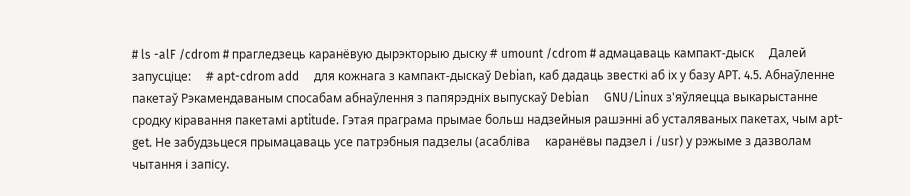# ls -alF /cdrom # прагледзець каранёвую дырэкторыю дыску # umount /cdrom # адмацаваць кампакт-дыск     Далей запусціце:     # apt-cdrom add     для кожнага з кампакт-дыскаў Debian, каб дадаць звесткі аб іх у базу APT. 4.5. Абнаўленне пакетаў Рэкамендаваным спосабам абнаўлення з папярэдніх выпускаў Debian     GNU/Linux з'яўляецца выкарыстанне сродку кіравання пакетамі aptitude. Гэтая праграма прымае больш надзейныя рашэнні аб усталяваных пакетах, чым apt-get. Не забудзьцеся прымацаваць усе патрэбныя падзелы (асабліва     каранёвы падзел і /usr) у рэжыме з дазволам чытання і запісу.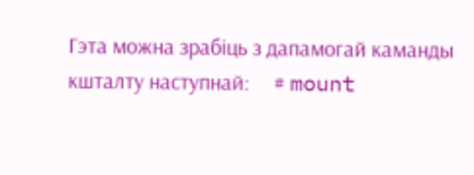Гэта можна зрабіць з дапамогай каманды кшталту наступнай:     # mount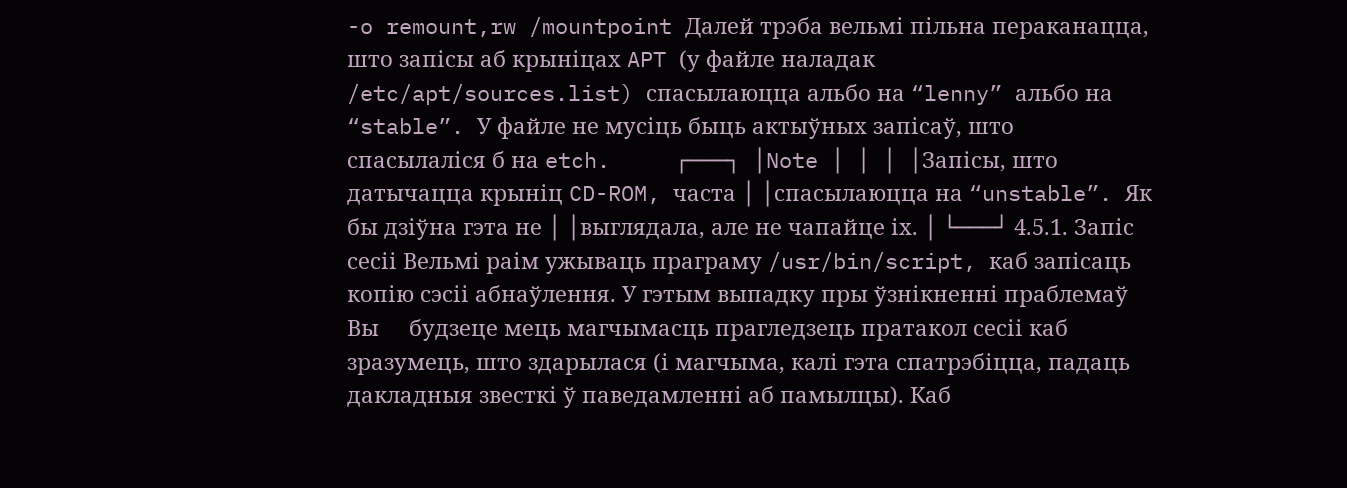-o remount,rw /mountpoint Далей трэба вельмі пільна пераканацца, што запісы аб крыніцах APT (у файле наладак /etc/apt/sources.list) спасылаюцца альбо на “lenny” альбо на “stable”. У файле не мусіць быць актыўных запісаў, што спасылаліся б на etch.     ┌───┐ │Note │ │ │ │Запісы, што датычацца крыніц CD-ROM, часта │ │спасылаюцца на “unstable”. Як бы дзіўна гэта не │ │выглядала, але не чапайце іх. │ └───┘ 4.5.1. Запіс сесіі Вельмі раім ужываць праграму /usr/bin/script, каб запісаць копію сэсіі абнаўлення. У гэтым выпадку пры ўзнікненні праблемаў Вы     будзеце мець магчымасць прагледзець пратакол сесіі каб зразумець, што здарылася (і магчыма, калі гэта спатрэбіцца, падаць дакладныя звесткі ў паведамленні аб памылцы). Каб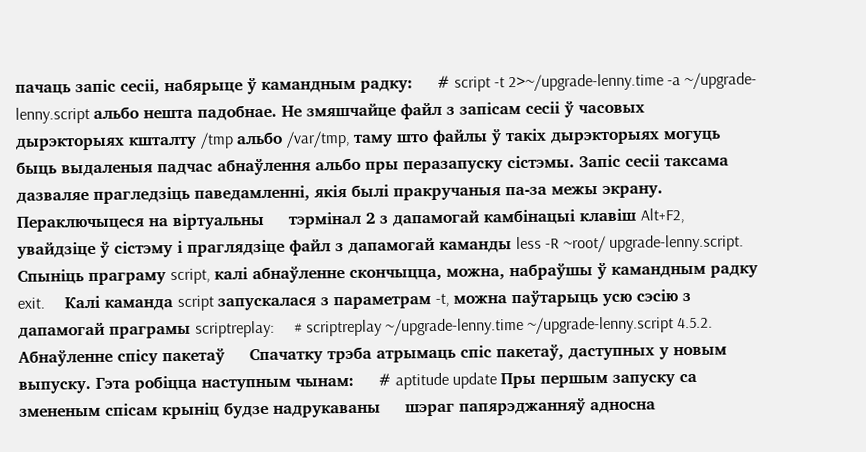пачаць запіс сесіі, набярыце ў камандным радку:     # script -t 2>~/upgrade-lenny.time -a ~/upgrade-lenny.script альбо нешта падобнае. Не змяшчайце файл з запісам сесіі ў часовых     дырэкторыях кшталту /tmp альбо /var/tmp, таму што файлы ў такіх дырэкторыях могуць быць выдаленыя падчас абнаўлення альбо пры перазапуску сістэмы. Запіс сесіі таксама дазваляе прагледзіць паведамленні, якія былі пракручаныя па-за межы экрану. Пераключыцеся на віртуальны     тэрмінал 2 з дапамогай камбінацыі клавіш Alt+F2, увайдзіце ў сістэму і праглядзіце файл з дапамогай каманды less -R ~root/ upgrade-lenny.script.     Спыніць праграму script, калі абнаўленне скончыцца, можна, набраўшы ў камандным радку exit.     Калі каманда script запускалася з параметрам -t, можна паўтарыць усю сэсію з дапамогай праграмы scriptreplay:     # scriptreplay ~/upgrade-lenny.time ~/upgrade-lenny.script 4.5.2. Абнаўленне спісу пакетаў     Спачатку трэба атрымаць спіс пакетаў, даступных у новым выпуску. Гэта робіцца наступным чынам:     # aptitude update Пры першым запуску са змененым спісам крыніц будзе надрукаваны     шэраг папярэджанняў адносна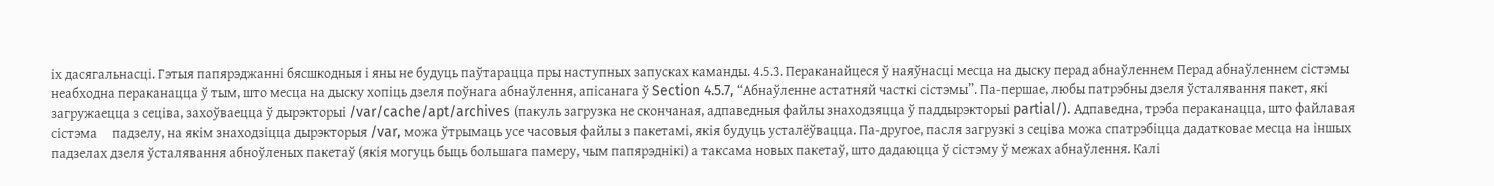іх дасягальнасці. Гэтыя папярэджанні бясшкодныя і яны не будуць паўтарацца пры наступных запусках каманды. 4.5.3. Пераканайцеся ў наяўнасці месца на дыску перад абнаўленнем Перад абнаўленнем сістэмы неабходна пераканацца ў тым, што месца на дыску хопіць дзеля поўнага абнаўлення, апісанага ў Section 4.5.7, “Абнаўленне астатняй часткі сістэмы”. Па-першае, любы патрэбны дзеля ўсталявання пакет, які загружаецца з сеціва, захоўваецца ў дырэкторыі /var/cache/apt/archives (пакуль загрузка не скончаная, адпаведныя файлы знаходзяцца ў паддырэкторыі partial/). Адпаведна, трэба пераканацца, што файлавая сістэма     падзелу, на якім знаходзіцца дырэкторыя /var, можа ўтрымаць усе часовыя файлы з пакетамі, якія будуць усталёўвацца. Па-другое, пасля загрузкі з сеціва можа спатрэбіцца дадатковае месца на іншых падзелах дзеля ўсталявання абноўленых пакетаў (якія могуць быць большага памеру, чым папярэднікі) а таксама новых пакетаў, што дадаюцца ў сістэму ў межах абнаўлення. Калі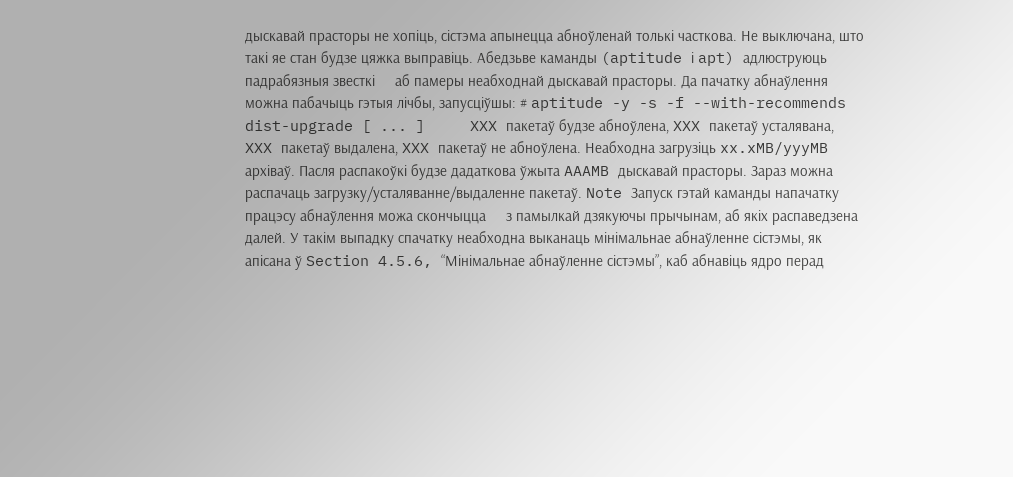дыскавай прасторы не хопіць, сістэма апынецца абноўленай толькі часткова. Не выключана, што такі яе стан будзе цяжка выправіць. Абедзьве каманды (aptitude і apt) адлюструюць падрабязныя звесткі     аб памеры неабходнай дыскавай прасторы. Да пачатку абнаўлення можна пабачыць гэтыя лічбы, запусціўшы: # aptitude -y -s -f --with-recommends dist-upgrade [ ... ]     XXX пакетаў будзе абноўлена, XXX пакетаў усталявана, XXX пакетаў выдалена, XXX пакетаў не абноўлена. Неабходна загрузіць xx.xMB/yyyMB архіваў. Пасля распакоўкі будзе дадаткова ўжыта AAAMB дыскавай прасторы. Зараз можна распачаць загрузку/усталяванне/выдаленне пакетаў. Note Запуск гэтай каманды напачатку працэсу абнаўлення можа скончыцца     з памылкай дзякуючы прычынам, аб якіх распаведзена далей. У такім выпадку спачатку неабходна выканаць мінімальнае абнаўленне сістэмы, як апісана ў Section 4.5.6, “Мінімальнае абнаўленне сістэмы”, каб абнавіць ядро перад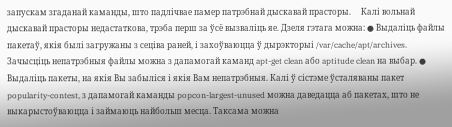запускам згаданай каманды, што падлічвае памер патрэбнай дыскавай прасторы.     Калі вольнай дыскавай прасторы недастаткова, трэба перш за ўсё вызваліць яе. Дзеля гэтага можна: ● Выдаліць файлы пакетаў, якія былі загружаны з сеціва раней, і захоўваюцца ў дырэкторыі /var/cache/apt/archives. Зачысціць непатрэбныя файлы можна з дапамогай каманд apt-get clean або aptitude clean на выбар. ● Выдаліць пакеты, на якія Вы забыліся і якія Вам непатрэбныя. Калі ў сістэме ўсталяваны пакет popularity-contest, з дапамогай каманды popcon-largest-unused можна даведацца аб пакетах, што не выкарыстоўваюцца і займаюць найбольш месца. Таксама можна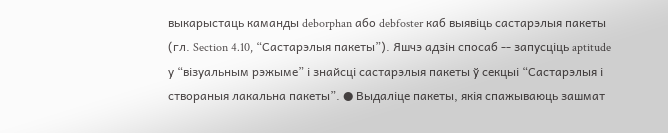выкарыстаць каманды deborphan або debfoster каб выявіць састарэлыя пакеты (гл. Section 4.10, “Састарэлыя пакеты”). Яшчэ адзін спосаб -- запусціць aptitude у “візуальным рэжыме” і знайсці састарэлыя пакеты ў секцыі “Састарэлыя і створаныя лакальна пакеты”. ● Выдаліце пакеты, якія спажываюць зашмат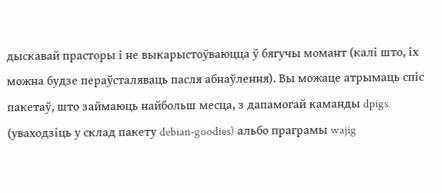дыскавай прасторы і не выкарыстоўваюцца ў бягучы момант (калі што, іх можна будзе пераўсталяваць пасля абнаўлення). Вы можаце атрымаць спіс пакетаў, што займаюць найбольш месца, з дапамогай каманды dpigs (уваходзіць у склад пакету debian-goodies) альбо праграмы wajig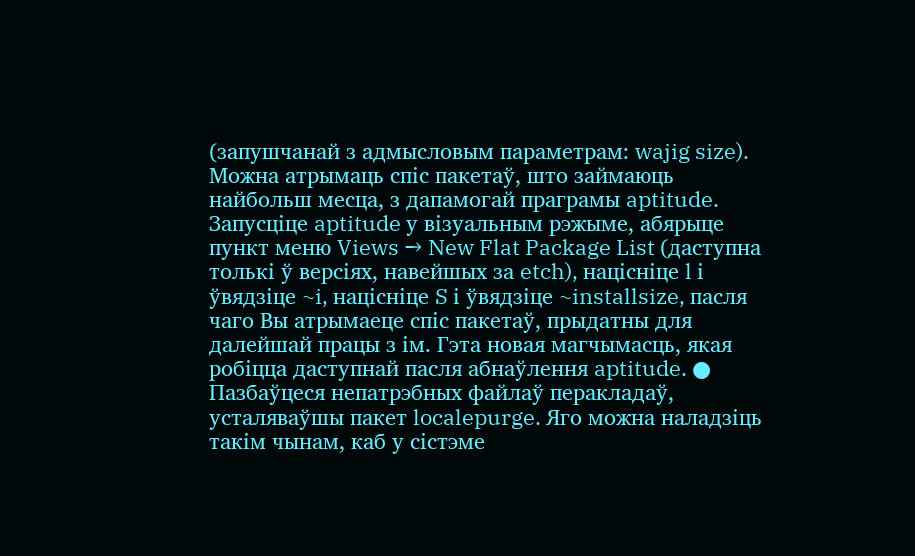(запушчанай з адмысловым параметрам: wajig size). Можна атрымаць спіс пакетаў, што займаюць найбольш месца, з дапамогай праграмы aptitude. Запусціце aptitude у візуальным рэжыме, абярыце пункт меню Views → New Flat Package List (даступна толькі ў версіях, навейшых за etch), націсніце l і ўвядзіце ~i, націсніце S і ўвядзіце ~installsize, пасля чаго Вы атрымаеце спіс пакетаў, прыдатны для далейшай працы з ім. Гэта новая магчымасць, якая робіцца даступнай пасля абнаўлення aptitude. ● Пазбаўцеся непатрэбных файлаў перакладаў, усталяваўшы пакет localepurge. Яго можна наладзіць такім чынам, каб у сістэме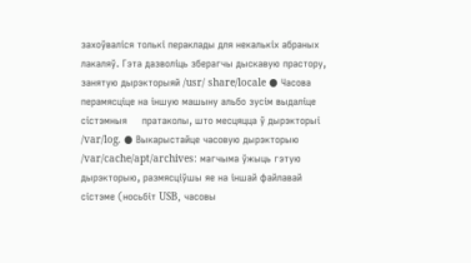захоўваліся толькі пераклады для некалькіх абраных лакаляў. Гэта дазволіць зберагчы дыскавую прастору, занятую дырэкторыяй /usr/ share/locale ● Часова перамясціце на іншую машыну альбо зусім выдаліце сістэмныя     пратаколы, што месцяцца ў дырэкторыі /var/log. ● Выкарыстайце часовую дырэкторыю /var/cache/apt/archives: магчыма ўжыць гэтую дырэкторыю, размясціўшы яе на іншай файлавай сістэме (носьбіт USB, часовы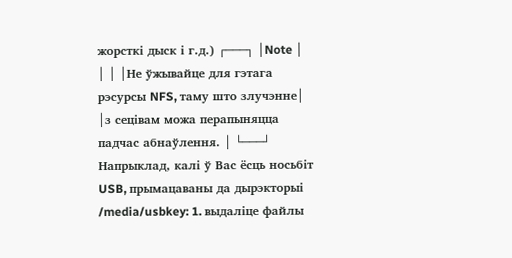жорсткі дыск і г.д.) ┌───┐ │Note │ │ │ │Не ўжывайце для гэтага рэсурсы NFS, таму што злучэнне│ │з сецівам можа перапыняцца падчас абнаўлення. │ └───┘ Напрыклад, калі ў Вас ёсць носьбіт USB, прымацаваны да дырэкторыі /media/usbkey: 1. выдаліце файлы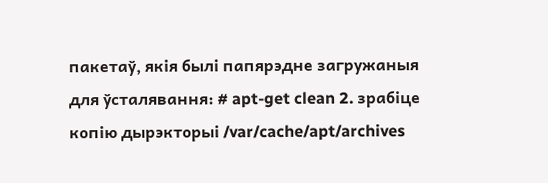пакетаў, якія былі папярэдне загружаныя для ўсталявання: # apt-get clean 2. зрабіце копію дырэкторыі /var/cache/apt/archives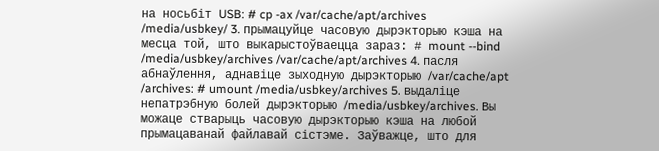на носьбіт USB: # cp -ax /var/cache/apt/archives /media/usbkey/ 3. прымацуйце часовую дырэкторыю кэша на месца той, што выкарыстоўваецца зараз: # mount --bind /media/usbkey/archives /var/cache/apt/archives 4. пасля абнаўлення, аднавіце зыходную дырэкторыю /var/cache/apt /archives: # umount /media/usbkey/archives 5. выдаліце непатрэбную болей дырэкторыю /media/usbkey/archives. Вы можаце стварыць часовую дырэкторыю кэша на любой прымацаванай файлавай сістэме. Заўважце, што для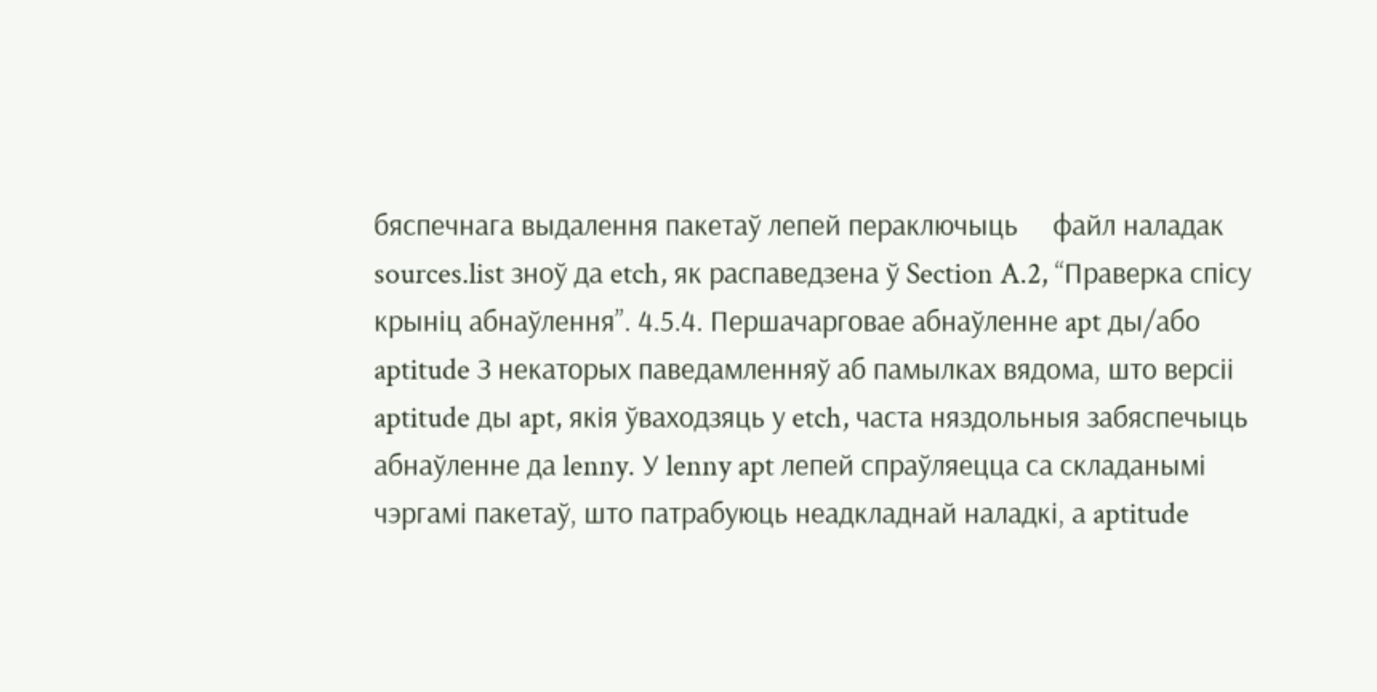бяспечнага выдалення пакетаў лепей пераключыць     файл наладак sources.list зноў да etch, як распаведзена ў Section A.2, “Праверка спісу крыніц абнаўлення”. 4.5.4. Першачарговае абнаўленне apt ды/або aptitude З некаторых паведамленняў аб памылках вядома, што версіі aptitude ды apt, якія ўваходзяць у etch, часта няздольныя забяспечыць абнаўленне да lenny. У lenny apt лепей спраўляецца са складанымі чэргамі пакетаў, што патрабуюць неадкладнай наладкі, а aptitude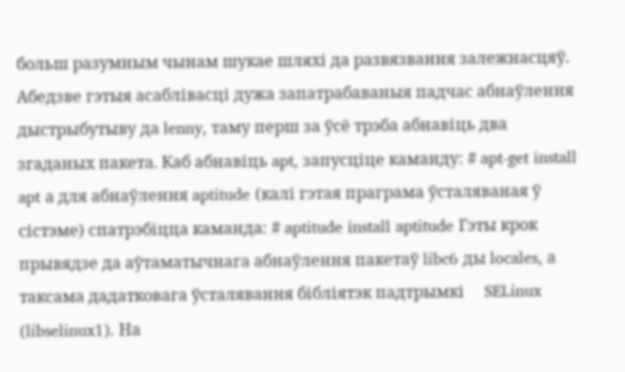больш разумным чынам шукае шляхі да развязвання залежнасцяў. Абедзве гэтыя асаблівасці дужа запатрабаваныя падчас абнаўлення дыстрыбутыву да lenny, таму перш за ўсё трэба абнавіць два     згаданых пакета. Каб абнавіць apt, запусціце каманду: # apt-get install apt а для абнаўлення aptitude (калі гэтая праграма ўсталяваная ў сістэме) спатрэбіцца каманда: # aptitude install aptitude Гэты крок прывядзе да аўтаматычнага абнаўлення пакетаў libc6 ды locales, а таксама дадатковага ўсталявання бібліятэк падтрымкі     SELinux (libselinux1). На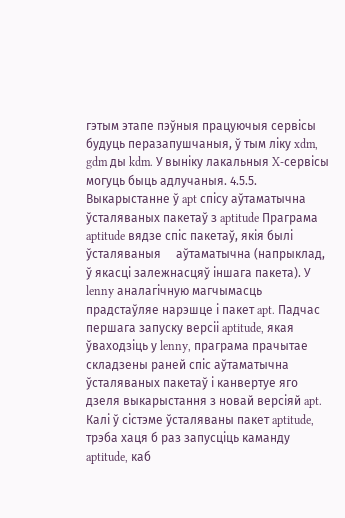гэтым этапе пэўныя працуючыя сервісы будуць перазапушчаныя, ў тым ліку xdm, gdm ды kdm. У выніку лакальныя X-сервісы могуць быць адлучаныя. 4.5.5. Выкарыстанне ў apt спісу аўтаматычна ўсталяваных пакетаў з aptitude Праграма aptitude вядзе спіс пакетаў, якія былі ўсталяваныя     аўтаматычна (напрыклад, ў якасці залежнасцяў іншага пакета). У lenny аналагічную магчымасць прадстаўляе нарэшце і пакет apt. Падчас першага запуску версіі aptitude, якая ўваходзіць у lenny, праграма прачытае складзены раней спіс аўтаматычна ўсталяваных пакетаў і канвертуе яго дзеля выкарыстання з новай версіяй apt.     Калі ў сістэме ўсталяваны пакет aptitude, трэба хаця б раз запусціць каманду aptitude, каб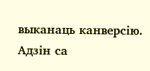выканаць канверсію. Адзін са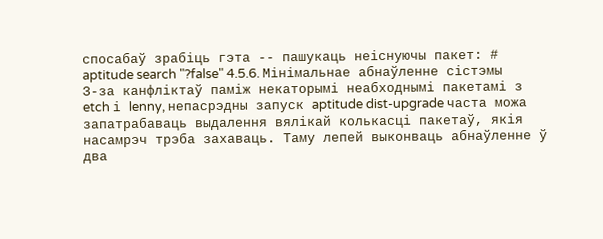спосабаў зрабіць гэта -- пашукаць неіснуючы пакет: # aptitude search "?false" 4.5.6. Мінімальнае абнаўленне сістэмы З-за канфліктаў паміж некаторымі неабходнымі пакетамі з etch і lenny, непасрэдны запуск aptitude dist-upgrade часта можа     запатрабаваць выдалення вялікай колькасці пакетаў, якія насамрэч трэба захаваць. Таму лепей выконваць абнаўленне ў два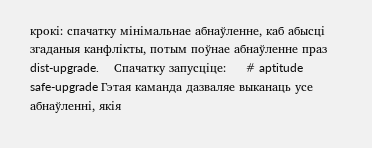крокі: спачатку мінімальнае абнаўленне, каб абысці згаданыя канфлікты, потым поўнае абнаўленне праз dist-upgrade.     Спачатку запусціце:     # aptitude safe-upgrade Гэтая каманда дазваляе выканаць усе абнаўленні, якія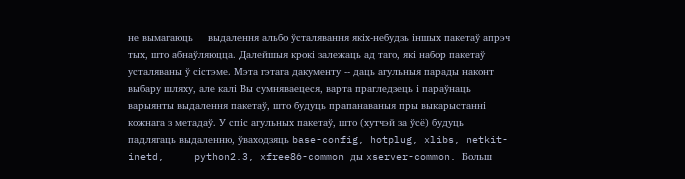не вымагаюць     выдалення альбо ўсталявання якіх-небудзь іншых пакетаў апрэч тых, што абнаўляюцца. Далейшыя крокі залежаць ад таго, які набор пакетаў усталяваны ў сістэме. Мэта гэтага дакументу -- даць агульныя парады наконт     выбару шляху, але калі Вы сумняваецеся, варта прагледзець і параўнаць варыянты выдалення пакетаў, што будуць прапанаваныя пры выкарыстанні кожнага з метадаў. У спіс агульных пакетаў, што (хутчэй за ўсё) будуць падлягаць выдаленню, ўваходзяць base-config, hotplug, xlibs, netkit-inetd,     python2.3, xfree86-common ды xserver-common. Больш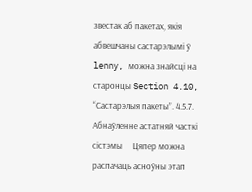звестак аб пакетах, якія абвешчаны састарэлымі ў lenny, можна знайсці на старонцы Section 4.10, “Састарэлыя пакеты”. 4.5.7. Абнаўленне астатняй часткі сістэмы     Цяпер можна распачаць асноўны этап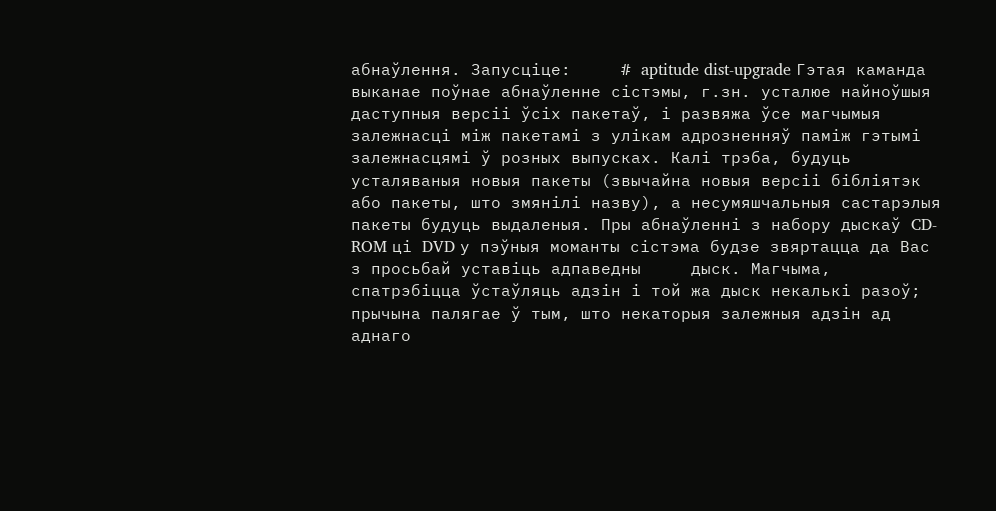абнаўлення. Запусціце:     # aptitude dist-upgrade Гэтая каманда выканае поўнае абнаўленне сістэмы, г.зн. усталюе найноўшыя даступныя версіі ўсіх пакетаў, і развяжа ўсе магчымыя залежнасці між пакетамі з улікам адрозненняў паміж гэтымі     залежнасцямі ў розных выпусках. Калі трэба, будуць усталяваныя новыя пакеты (звычайна новыя версіі бібліятэк або пакеты, што змянілі назву), а несумяшчальныя састарэлыя пакеты будуць выдаленыя. Пры абнаўленні з набору дыскаў CD-ROM ці DVD у пэўныя моманты сістэма будзе звяртацца да Вас з просьбай уставіць адпаведны     дыск. Магчыма, спатрэбіцца ўстаўляць адзін і той жа дыск некалькі разоў; прычына палягае ў тым, што некаторыя залежныя адзін ад аднаго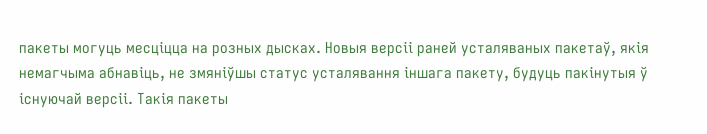пакеты могуць месціцца на розных дысках. Новыя версіі раней усталяваных пакетаў, якія немагчыма абнавіць, не змяніўшы статус усталявання іншага пакету, будуць пакінутыя ў     існуючай версіі. Такія пакеты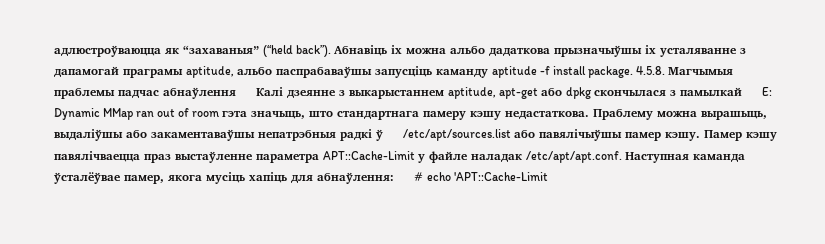адлюстроўваюцца як “захаваныя” (“held back”). Абнавіць іх можна альбо дадаткова прызначыўшы іх усталяванне з дапамогай праграмы aptitude, альбо паспрабаваўшы запусціць каманду aptitude -f install package. 4.5.8. Магчымыя праблемы падчас абнаўлення     Калі дзеянне з выкарыстаннем aptitude, apt-get або dpkg скончылася з памылкай     E: Dynamic MMap ran out of room гэта значыць, што стандартнага памеру кэшу недастаткова. Праблему можна вырашыць, выдаліўшы або закаментаваўшы непатрэбныя радкі ў     /etc/apt/sources.list або павялічыўшы памер кэшу. Памер кэшу павялічваецца праз выстаўленне параметра APT::Cache-Limit у файле наладак /etc/apt/apt.conf. Наступная каманда ўсталёўвае памер, якога мусіць хапіць для абнаўлення:     # echo 'APT::Cache-Limit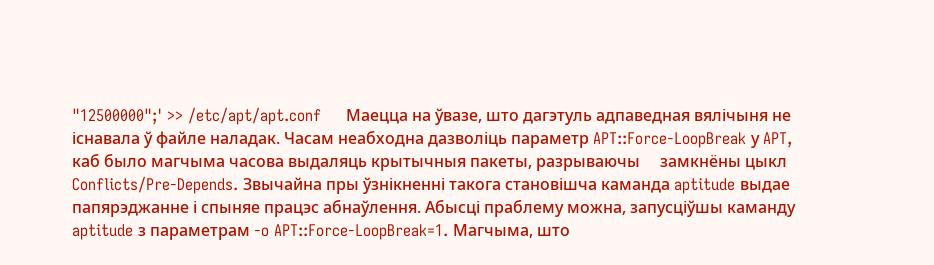"12500000";' >> /etc/apt/apt.conf     Маецца на ўвазе, што дагэтуль адпаведная вялічыня не існавала ў файле наладак. Часам неабходна дазволіць параметр APT::Force-LoopBreak у APT, каб было магчыма часова выдаляць крытычныя пакеты, разрываючы     замкнёны цыкл Conflicts/Pre-Depends. Звычайна пры ўзнікненні такога становішча каманда aptitude выдае папярэджанне і спыняе працэс абнаўлення. Абысці праблему можна, запусціўшы каманду aptitude з параметрам -o APT::Force-LoopBreak=1. Магчыма, што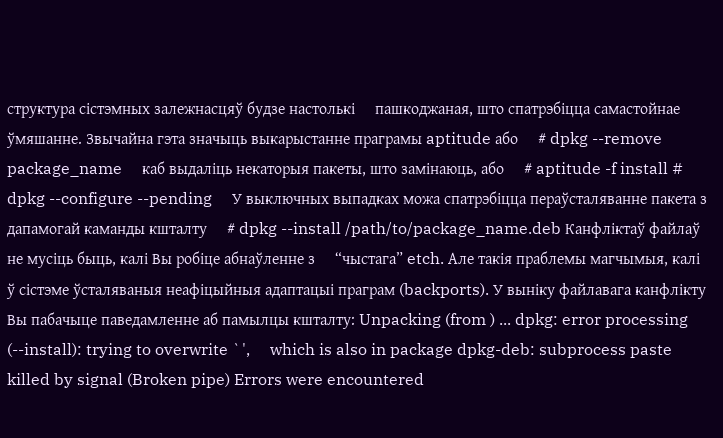структура сістэмных залежнасцяў будзе настолькі     пашкоджаная, што спатрэбіцца самастойнае ўмяшанне. Звычайна гэта значыць выкарыстанне праграмы aptitude або     # dpkg --remove package_name     каб выдаліць некаторыя пакеты, што замінаюць, або     # aptitude -f install # dpkg --configure --pending     У выключных выпадках можа спатрэбіцца пераўсталяванне пакета з дапамогай каманды кшталту     # dpkg --install /path/to/package_name.deb Канфліктаў файлаў не мусіць быць, калі Вы робіце абнаўленне з     “чыстага” etch. Але такія праблемы магчымыя, калі ў сістэме ўсталяваныя неафіцыйныя адаптацыі праграм (backports). У выніку файлавага канфлікту Вы пабачыце паведамленне аб памылцы кшталту: Unpacking (from ) ... dpkg: error processing (--install): trying to overwrite `',     which is also in package dpkg-deb: subprocess paste killed by signal (Broken pipe) Errors were encountered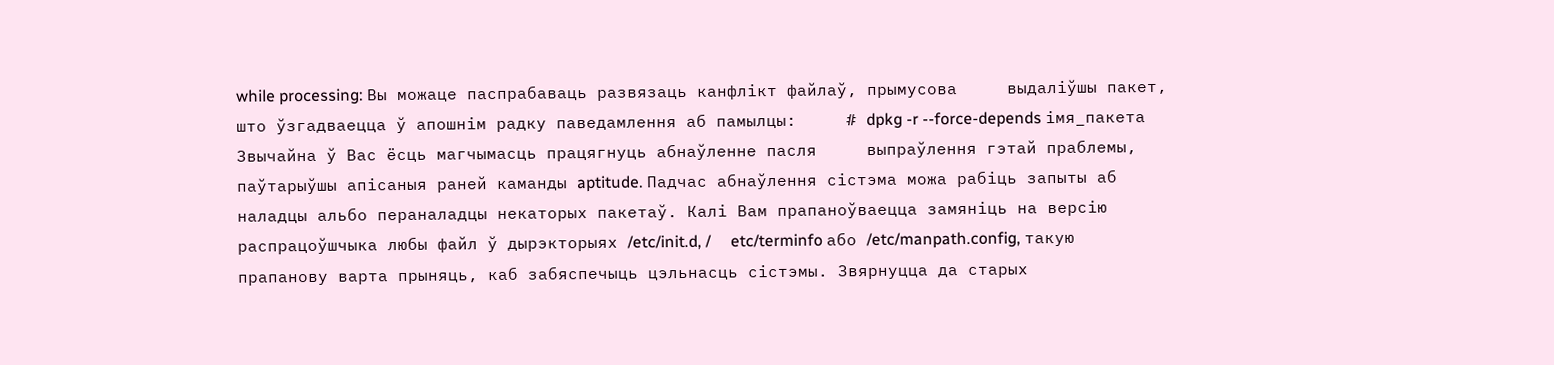while processing: Вы можаце паспрабаваць развязаць канфлікт файлаў, прымусова     выдаліўшы пакет, што ўзгадваецца ў апошнім радку паведамлення аб памылцы:     # dpkg -r --force-depends імя_пакета Звычайна ў Вас ёсць магчымасць працягнуць абнаўленне пасля     выпраўлення гэтай праблемы, паўтарыўшы апісаныя раней каманды aptitude. Падчас абнаўлення сістэма можа рабіць запыты аб наладцы альбо пераналадцы некаторых пакетаў. Калі Вам прапаноўваецца замяніць на версію распрацоўшчыка любы файл ў дырэкторыях /etc/init.d, /     etc/terminfo або /etc/manpath.config, такую прапанову варта прыняць, каб забяспечыць цэльнасць сістэмы. Звярнуцца да старых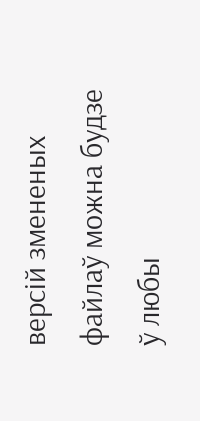версій змененых файлаў можна будзе ў любы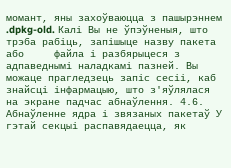момант, яны захоўваюцца з пашырэннем .dpkg-old. Калі Вы не ўпэўненыя, што трэба рабіць, запішыце назву пакета або     файла і разбярыцеся з адпаведнымі наладкамі пазней. Вы можаце прагледзець запіс сесіі, каб знайсці інфармацыю, што з'яўлялася на экране падчас абнаўлення. 4.6. Абнаўленне ядра і звязаных пакетаў У гэтай секцыі распавядаецца, як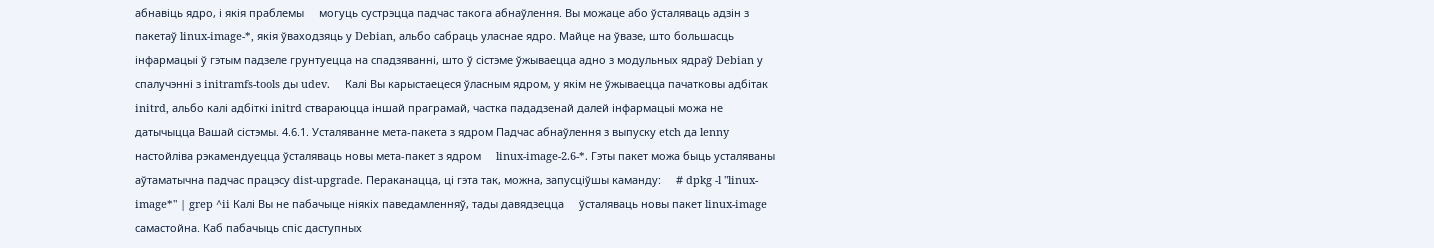абнавіць ядро, і якія праблемы     могуць сустрэцца падчас такога абнаўлення. Вы можаце або ўсталяваць адзін з пакетаў linux-image-*, якія ўваходзяць у Debian, альбо сабраць уласнае ядро. Майце на ўвазе, што большасць інфармацыі ў гэтым падзеле грунтуецца на спадзяванні, што ў сістэме ўжываецца адно з модульных ядраў Debian у спалучэнні з initramfs-tools ды udev.     Калі Вы карыстаецеся ўласным ядром, у якім не ўжываецца пачатковы адбітак initrd, альбо калі адбіткі initrd ствараюцца іншай праграмай, частка пададзенай далей інфармацыі можа не датычыцца Вашай сістэмы. 4.6.1. Усталяванне мета-пакета з ядром Падчас абнаўлення з выпуску etch да lenny настойліва рэкамендуецца ўсталяваць новы мета-пакет з ядром     linux-image-2.6-*. Гэты пакет можа быць усталяваны аўтаматычна падчас працэсу dist-upgrade. Пераканацца, ці гэта так, можна, запусціўшы каманду:     # dpkg -l "linux-image*" | grep ^ii Калі Вы не пабачыце ніякіх паведамленняў, тады давядзецца     ўсталяваць новы пакет linux-image самастойна. Каб пабачыць спіс даступных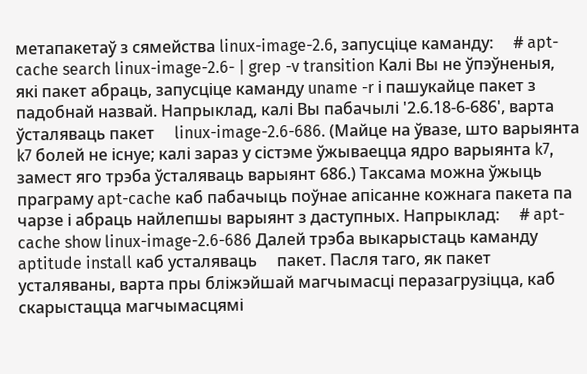метапакетаў з сямейства linux-image-2.6, запусціце каманду:     # apt-cache search linux-image-2.6- | grep -v transition Калі Вы не ўпэўненыя, які пакет абраць, запусціце каманду uname -r і пашукайце пакет з падобнай назвай. Напрыклад, калі Вы пабачылі '2.6.18-6-686', варта ўсталяваць пакет     linux-image-2.6-686. (Майце на ўвазе, што варыянта k7 болей не існуе; калі зараз у сістэме ўжываецца ядро варыянта k7, замест яго трэба ўсталяваць варыянт 686.) Таксама можна ўжыць праграму apt-cache каб пабачыць поўнае апісанне кожнага пакета па чарзе і абраць найлепшы варыянт з даступных. Напрыклад:     # apt-cache show linux-image-2.6-686 Далей трэба выкарыстаць каманду aptitude install каб усталяваць     пакет. Пасля таго, як пакет усталяваны, варта пры бліжэйшай магчымасці перазагрузіцца, каб скарыстацца магчымасцямі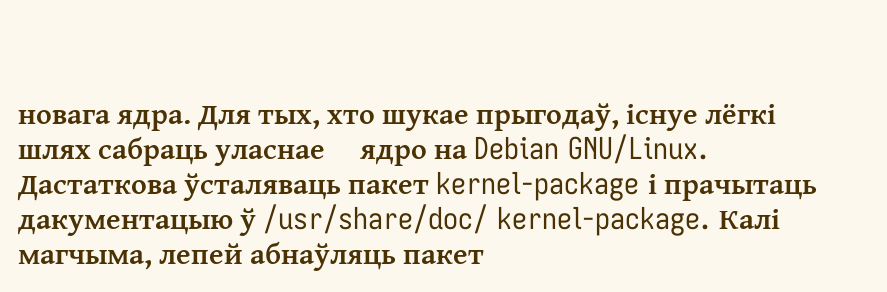новага ядра. Для тых, хто шукае прыгодаў, існуе лёгкі шлях сабраць уласнае     ядро на Debian GNU/Linux. Дастаткова ўсталяваць пакет kernel-package і прачытаць дакументацыю ў /usr/share/doc/ kernel-package. Калі магчыма, лепей абнаўляць пакет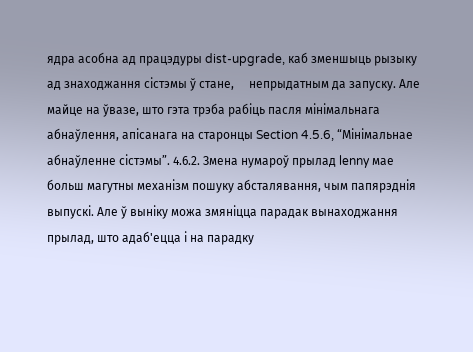ядра асобна ад працэдуры dist-upgrade, каб зменшыць рызыку ад знаходжання сістэмы ў стане,     непрыдатным да запуску. Але майце на ўвазе, што гэта трэба рабіць пасля мінімальнага абнаўлення, апісанага на старонцы Section 4.5.6, “Мінімальнае абнаўленне сістэмы”. 4.6.2. Змена нумароў прылад lenny мае больш магутны механізм пошуку абсталявання, чым папярэднія выпускі. Але ў выніку можа змяніцца парадак вынаходжання прылад, што адаб'ецца і на парадку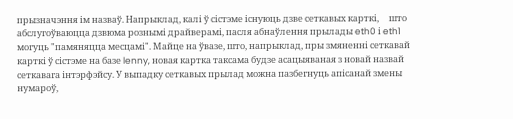прызначэння ім назваў. Напрыклад, калі ў сістэме існуюць дзве сеткавых карткі,     што абслугоўваюцца дзвюма рознымі драйверамі, пасля абнаўлення прылады eth0 і eth1 могуць "памяняцца месцамі". Майце на ўвазе, што, напрыклад, пры змяненні сеткавай карткі ў сістэме на базе lenny, новая картка таксама будзе асацыяваная з новай назвай сеткавага інтэрфэйсу. У выпадку сеткавых прылад можна пазбегнуць апісанай змены нумароў,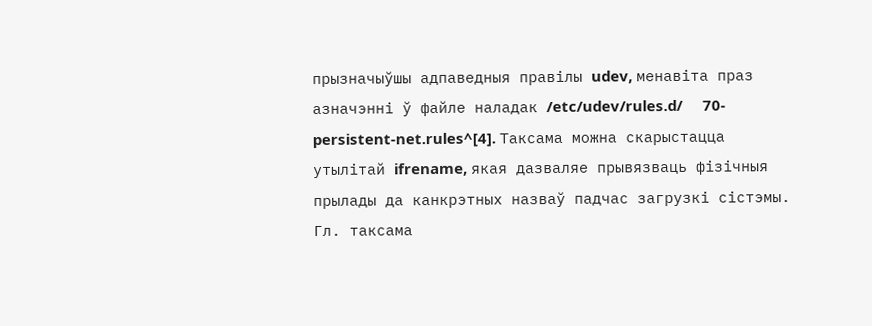прызначыўшы адпаведныя правілы udev, менавіта праз азначэнні ў файле наладак /etc/udev/rules.d/     70-persistent-net.rules^[4]. Таксама можна скарыстацца утылітай ifrename, якая дазваляе прывязваць фізічныя прылады да канкрэтных назваў падчас загрузкі сістэмы. Гл. таксама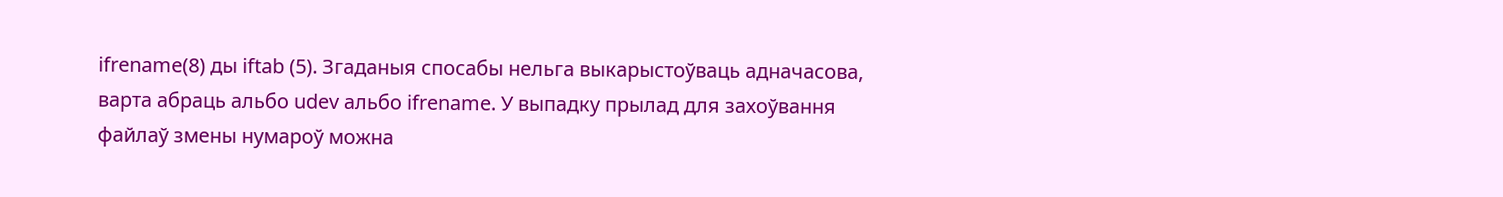ifrename(8) ды iftab (5). Згаданыя спосабы нельга выкарыстоўваць адначасова, варта абраць альбо udev альбо ifrename. У выпадку прылад для захоўвання файлаў змены нумароў можна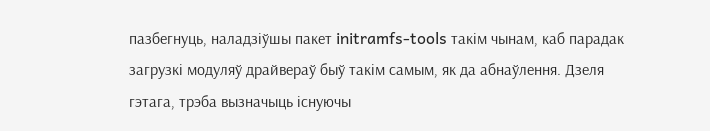пазбегнуць, наладзіўшы пакет initramfs-tools такім чынам, каб парадак загрузкі модуляў драйвераў быў такім самым, як да абнаўлення. Дзеля гэтага, трэба вызначыць існуючы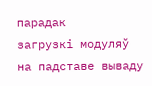парадак     загрузкі модуляў на падставе вываду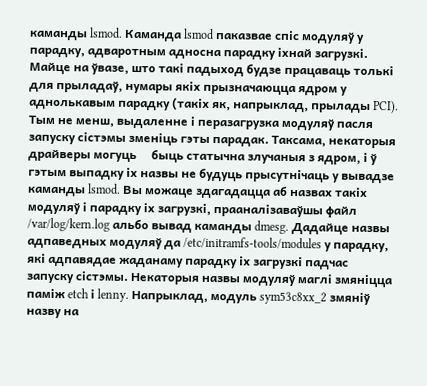каманды lsmod. Каманда lsmod паказвае спіс модуляў у парадку, адваротным адносна парадку іхнай загрузкі. Майце на ўвазе, што такі падыход будзе працаваць толькі для прыладаў, нумары якіх прызначаюцца ядром у аднолькавым парадку (такіх як, напрыклад, прылады PCI). Тым не менш, выдаленне і перазагрузка модуляў пасля запуску сістэмы зменіць гэты парадак. Таксама, некаторыя драйверы могуць     быць статычна злучаныя з ядром, і ў гэтым выпадку іх назвы не будуць прысутнічаць у вывадзе каманды lsmod. Вы можаце здагадацца аб назвах такіх модуляў і парадку іх загрузкі, прааналізаваўшы файл /var/log/kern.log альбо вывад каманды dmesg. Дадайце назвы адпаведных модуляў да /etc/initramfs-tools/modules у парадку, які адпавядае жаданаму парадку іх загрузкі падчас     запуску сістэмы. Некаторыя назвы модуляў маглі змяніцца паміж etch і lenny. Напрыклад, модуль sym53c8xx_2 змяніў назву на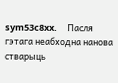sym53c8xx.     Пасля гэтага неабходна нанова стварыць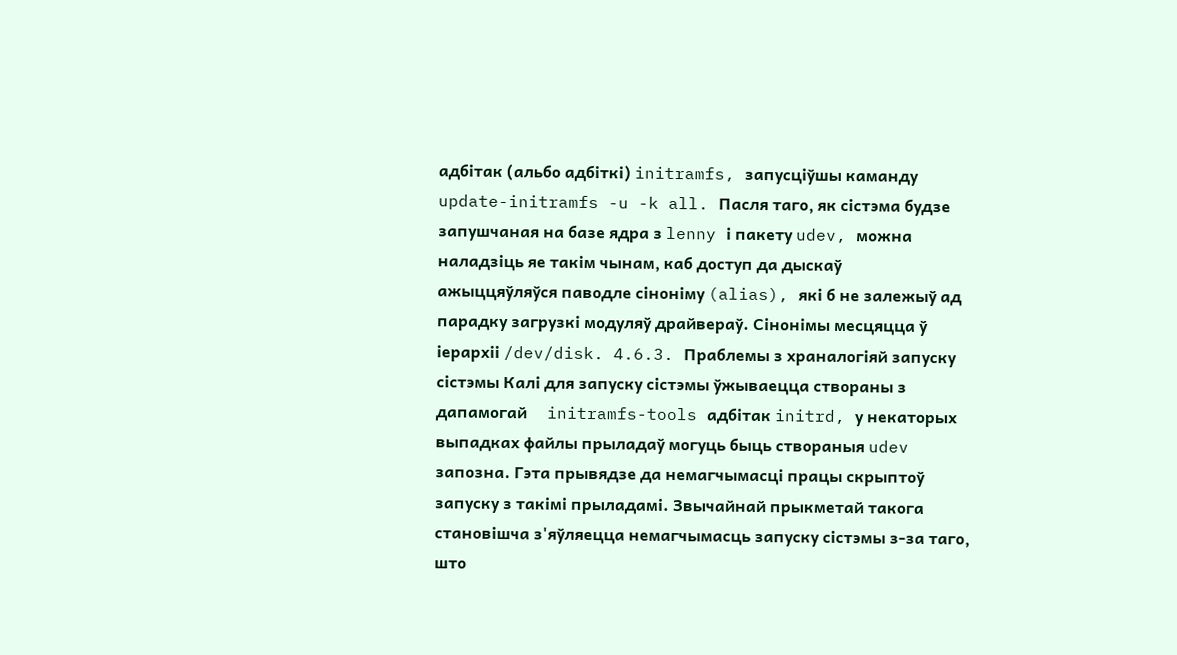адбітак (альбо адбіткі) initramfs, запусціўшы каманду update-initramfs -u -k all. Пасля таго, як сістэма будзе запушчаная на базе ядра з lenny і пакету udev, можна наладзіць яе такім чынам, каб доступ да дыскаў     ажыццяўляўся паводле сіноніму (alias), які б не залежыў ад парадку загрузкі модуляў драйвераў. Cінонімы месцяцца ў іерархіі /dev/disk. 4.6.3. Праблемы з храналогіяй запуску сістэмы Калі для запуску сістэмы ўжываецца створаны з дапамогай     initramfs-tools адбітак initrd, у некаторых выпадках файлы прыладаў могуць быць створаныя udev запозна. Гэта прывядзе да немагчымасці працы скрыптоў запуску з такімі прыладамі. Звычайнай прыкметай такога становішча з'яўляецца немагчымасць запуску сістэмы з-за таго, што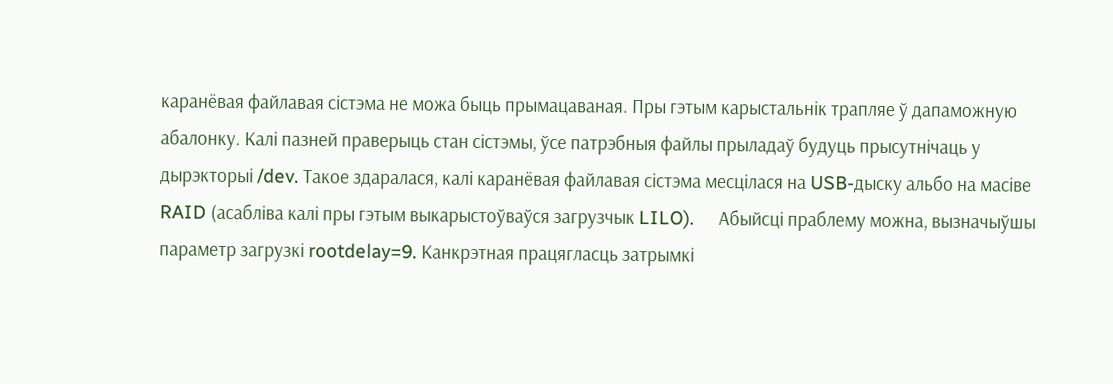каранёвая файлавая сістэма не можа быць прымацаваная. Пры гэтым карыстальнік трапляе ў дапаможную     абалонку. Калі пазней праверыць стан сістэмы, ўсе патрэбныя файлы прыладаў будуць прысутнічаць у дырэкторыі /dev. Такое здаралася, калі каранёвая файлавая сістэма месцілася на USB-дыску альбо на масіве RAID (асабліва калі пры гэтым выкарыстоўваўся загрузчык LILO).     Абыйсці праблему можна, вызначыўшы параметр загрузкі rootdelay=9. Канкрэтная працягласць затрымкі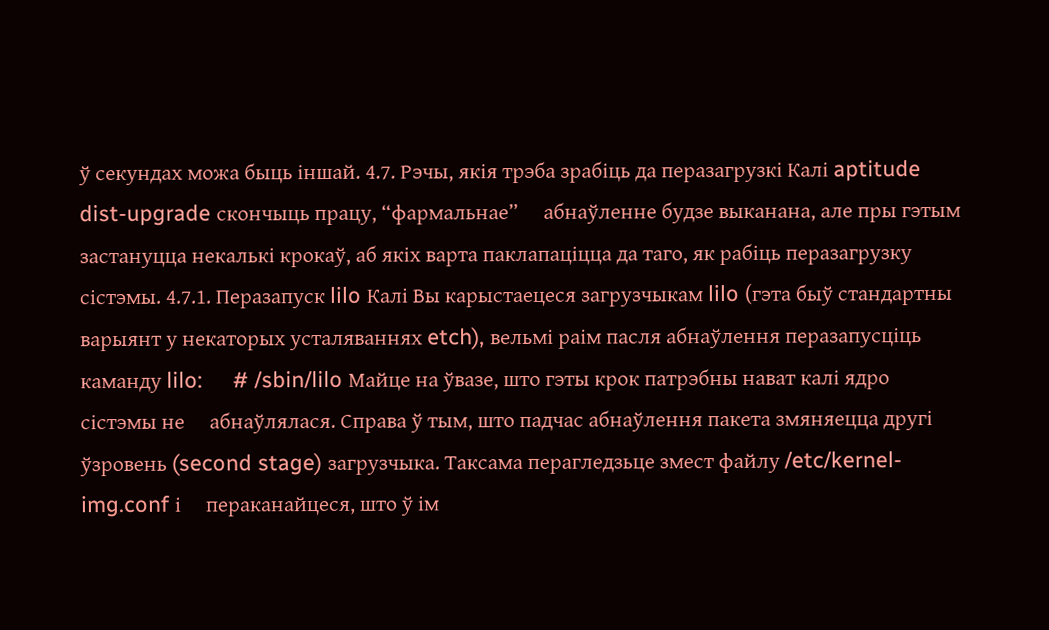ў секундах можа быць іншай. 4.7. Рэчы, якія трэба зрабіць да перазагрузкі Калі aptitude dist-upgrade скончыць працу, “фармальнае”     абнаўленне будзе выканана, але пры гэтым застануцца некалькі крокаў, аб якіх варта паклапаціцца да таго, як рабіць перазагрузку сістэмы. 4.7.1. Перазапуск lilo Калі Вы карыстаецеся загрузчыкам lilo (гэта быў стандартны     варыянт у некаторых усталяваннях etch), вельмі раім пасля абнаўлення перазапусціць каманду lilo:     # /sbin/lilo Майце на ўвазе, што гэты крок патрэбны нават калі ядро сістэмы не     абнаўлялася. Справа ў тым, што падчас абнаўлення пакета змяняецца другі ўзровень (second stage) загрузчыка. Таксама перагледзьце змест файлу /etc/kernel-img.conf і     пераканайцеся, што ў ім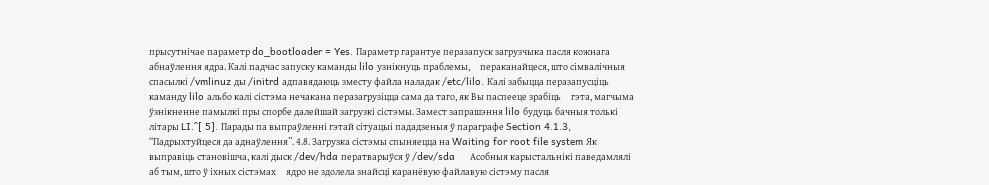прысутнічае параметр do_bootloader = Yes. Параметр гарантуе перазапуск загрузчыка пасля кожнага абнаўлення ядра. Калі падчас запуску каманды lilo узнікнуць праблемы,     пераканайцеся, што сімвалічныя спасылкі /vmlinuz ды /initrd адпавядаюць зместу файла наладак /etc/lilo. Калі забыцца перазапусціць каманду lilo альбо калі сістэма нечакана перазагрузіцца сама да таго, як Вы паспееце зрабіць     гэта, магчыма ўзнікненне памылкі пры спорбе далейшай загрузкі сістэмы. Замест запрашэння lilo будуць бачныя толькі літары LI.^[ 5]. Парады па выпраўленні гэтай сітуацыі пададзеныя ў параграфе Section 4.1.3, “Падрыхтуйцеся да аднаўлення”. 4.8. Загрузка сістэмы спыняецца на Waiting for root file system Як выправіць становішча, калі дыск /dev/hda ператварыўся ў /dev/sda     Асобныя карыстальнікі паведамлялі аб тым, што ў іхных сістэмах     ядро не здолела знайсці каранёвую файлавую сістэму пасля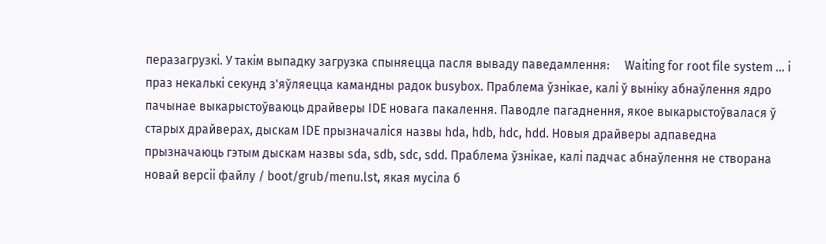перазагрузкі. У такім выпадку загрузка спыняецца пасля вываду паведамлення:     Waiting for root file system ... і праз некалькі секунд з'яўляецца камандны радок busybox. Праблема ўзнікае, калі ў выніку абнаўлення ядро пачынае выкарыстоўваюць драйверы IDE новага пакалення. Паводле пагаднення, якое выкарыстоўвалася ў старых драйверах, дыскам IDE прызначаліся назвы hda, hdb, hdc, hdd. Новыя драйверы адпаведна     прызначаюць гэтым дыскам назвы sda, sdb, sdc, sdd. Праблема ўзнікае, калі падчас абнаўлення не створана новай версіі файлу / boot/grub/menu.lst, якая мусіла б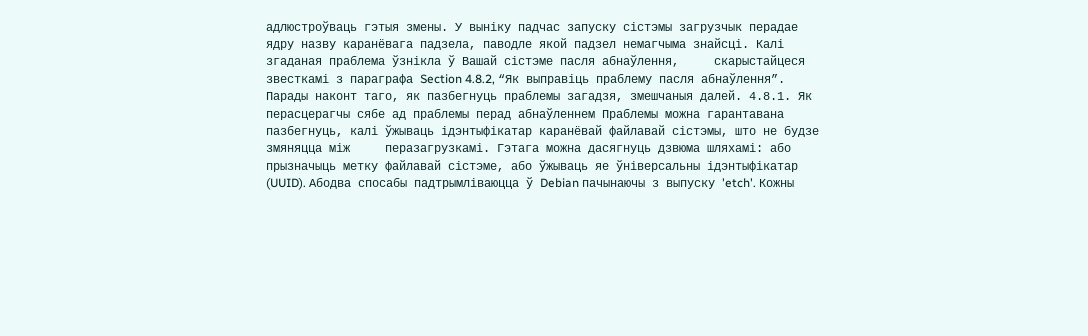адлюстроўваць гэтыя змены. У выніку падчас запуску сістэмы загрузчык перадае ядру назву каранёвага падзела, паводле якой падзел немагчыма знайсці. Калі згаданая праблема ўзнікла ў Вашай сістэме пасля абнаўлення,     скарыстайцеся звесткамі з параграфа Section 4.8.2, “Як выправіць праблему пасля абнаўлення”. Парады наконт таго, як пазбегнуць праблемы загадзя, змешчаныя далей. 4.8.1. Як перасцерагчы сябе ад праблемы перад абнаўленнем Праблемы можна гарантавана пазбегнуць, калі ўжываць ідэнтыфікатар каранёвай файлавай сістэмы, што не будзе змяняцца між     перазагрузкамі. Гэтага можна дасягнуць дзвюма шляхамі: або прызначыць метку файлавай сістэме, або ўжываць яе ўніверсальны ідэнтыфікатар (UUID). Абодва спосабы падтрымліваюцца ў Debian пачынаючы з выпуску 'etch'. Кожны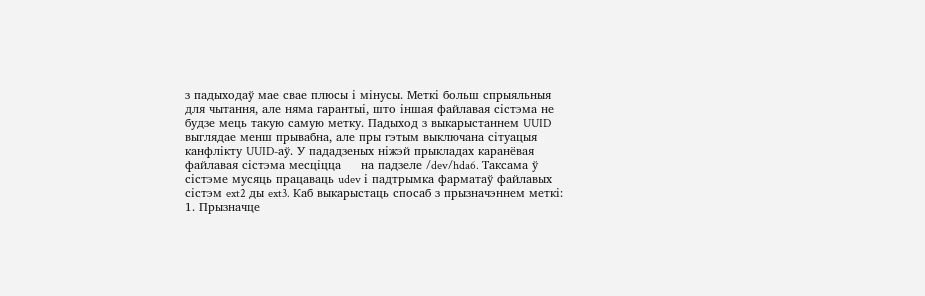з падыходаў мае свае плюсы і мінусы. Меткі больш спрыяльныя для чытання, але няма гарантыі, што іншая файлавая сістэма не     будзе мець такую самую метку. Падыход з выкарыстаннем UUID выглядае менш прывабна, але пры гэтым выключана сітуацыя канфлікту UUID-аў. У пададзеных ніжэй прыкладах каранёвая файлавая сістэма месціцца     на падзеле /dev/hda6. Таксама ў сістэме мусяць працаваць udev і падтрымка фарматаў файлавых сістэм ext2 ды ext3. Каб выкарыстаць спосаб з прызначэннем меткі: 1. Прызначце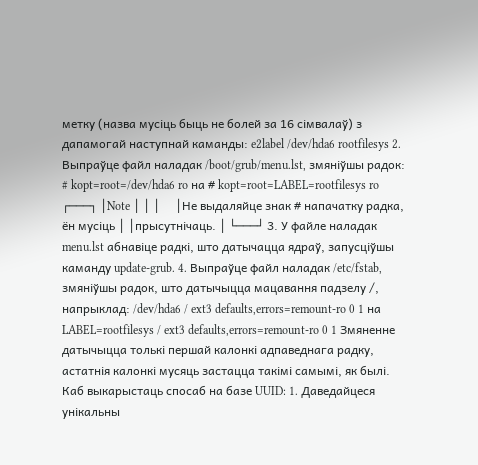метку (назва мусіць быць не болей за 16 сімвалаў) з дапамогай наступнай каманды: e2label /dev/hda6 rootfilesys 2. Выпраўце файл наладак /boot/grub/menu.lst, змяніўшы радок: # kopt=root=/dev/hda6 ro на # kopt=root=LABEL=rootfilesys ro ┌───┐ │Note │ │ │     │Не выдаляйце знак # напачатку радка, ён мусіць │ │прысутнічаць. │ └───┘ 3. У файле наладак menu.lst абнавіце радкі, што датычацца ядраў, запусціўшы каманду update-grub. 4. Выпраўце файл наладак /etc/fstab, змяніўшы радок, што датычыцца мацавання падзелу /, напрыклад: /dev/hda6 / ext3 defaults,errors=remount-ro 0 1 на LABEL=rootfilesys / ext3 defaults,errors=remount-ro 0 1 Змяненне датычыцца толькі першай калонкі адпаведнага радку, астатнія калонкі мусяць застацца такімі самымі, як былі. Каб выкарыстаць спосаб на базе UUID: 1. Даведайцеся унікальны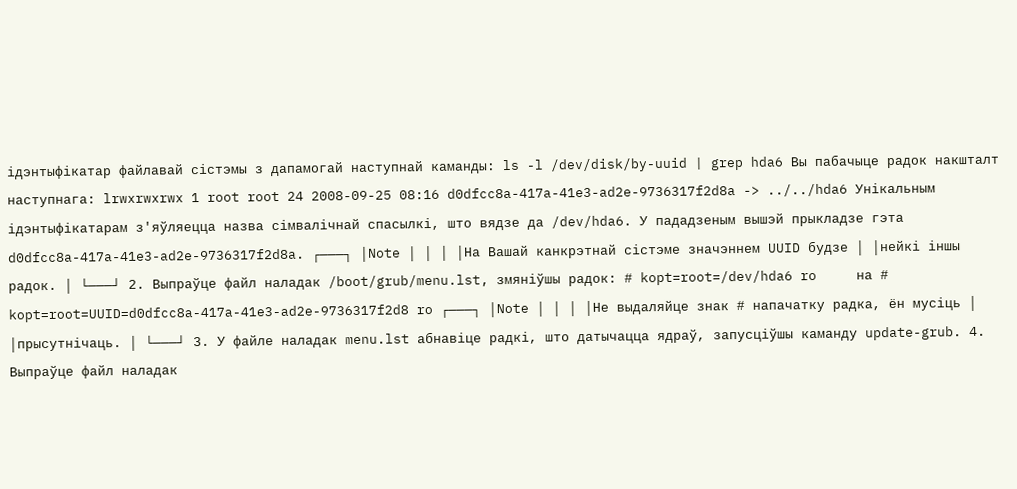ідэнтыфікатар файлавай сістэмы з дапамогай наступнай каманды: ls -l /dev/disk/by-uuid | grep hda6 Вы пабачыце радок накшталт наступнага: lrwxrwxrwx 1 root root 24 2008-09-25 08:16 d0dfcc8a-417a-41e3-ad2e-9736317f2d8a -> ../../hda6 Унікальным ідэнтыфікатарам з'яўляецца назва сімвалічнай спасылкі, што вядзе да /dev/hda6. У пададзеным вышэй прыкладзе гэта d0dfcc8a-417a-41e3-ad2e-9736317f2d8a. ┌───┐ │Note │ │ │ │На Вашай канкрэтнай сістэме значэннем UUID будзе │ │нейкі іншы радок. │ └───┘ 2. Выпраўце файл наладак /boot/grub/menu.lst, змяніўшы радок: # kopt=root=/dev/hda6 ro     на # kopt=root=UUID=d0dfcc8a-417a-41e3-ad2e-9736317f2d8 ro ┌───┐ │Note │ │ │ │Не выдаляйце знак # напачатку радка, ён мусіць │ │прысутнічаць. │ └───┘ 3. У файле наладак menu.lst абнавіце радкі, што датычацца ядраў, запусціўшы каманду update-grub. 4. Выпраўце файл наладак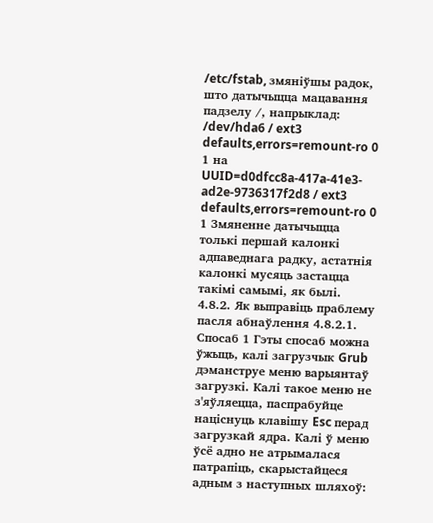/etc/fstab, змяніўшы радок, што датычыцца мацавання падзелу /, напрыклад: /dev/hda6 / ext3 defaults,errors=remount-ro 0 1 на UUID=d0dfcc8a-417a-41e3-ad2e-9736317f2d8 / ext3 defaults,errors=remount-ro 0 1 Змяненне датычыцца толькі першай калонкі адпаведнага радку, астатнія калонкі мусяць застацца такімі самымі, як былі. 4.8.2. Як выправіць праблему пасля абнаўлення 4.8.2.1. Спосаб 1 Гэты спосаб можна ўжыць, калі загрузчык Grub дэманструе меню варыянтаў загрузкі. Калі такое меню не з'яўляецца, паспрабуйце     націснуць клавішу Esc перад загрузкай ядра. Калі ў меню ўсё адно не атрымалася патрапіць, скарыстайцеся адным з наступных шляхоў: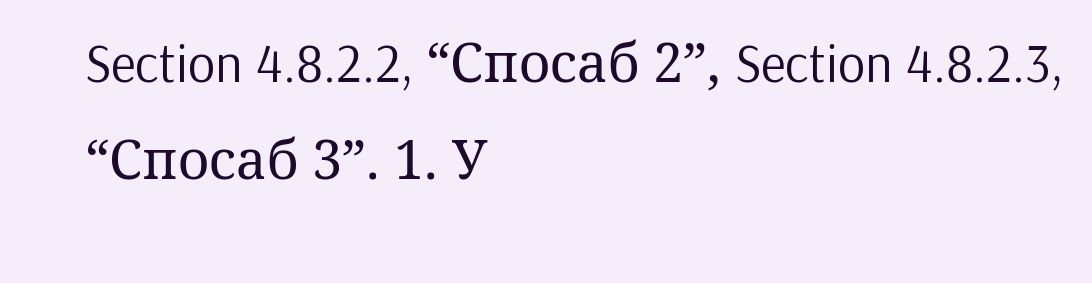Section 4.8.2.2, “Спосаб 2”, Section 4.8.2.3, “Спосаб 3”. 1. У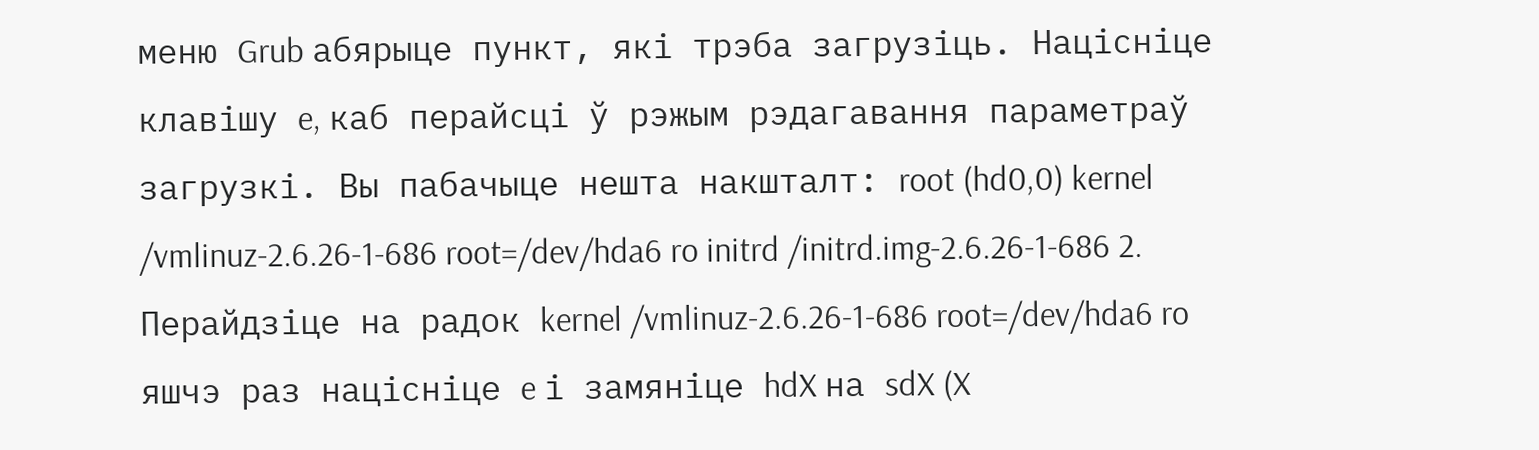меню Grub абярыце пункт, які трэба загрузіць. Націсніце клавішу e, каб перайсці ў рэжым рэдагавання параметраў загрузкі. Вы пабачыце нешта накшталт: root (hd0,0) kernel /vmlinuz-2.6.26-1-686 root=/dev/hda6 ro initrd /initrd.img-2.6.26-1-686 2. Перайдзіце на радок kernel /vmlinuz-2.6.26-1-686 root=/dev/hda6 ro яшчэ раз націсніце e і замяніце hdX на sdX (X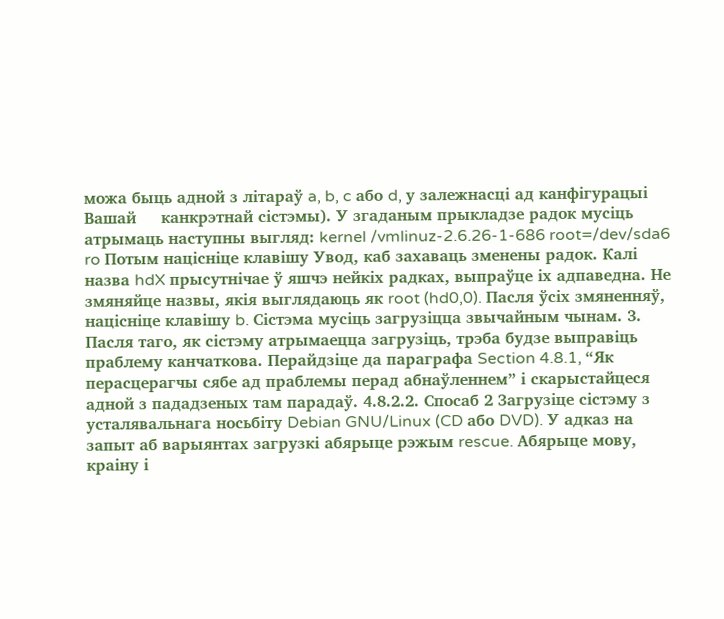можа быць адной з літараў a, b, c або d, у залежнасці ад канфігурацыі Вашай     канкрэтнай сістэмы). У згаданым прыкладзе радок мусіць атрымаць наступны выгляд: kernel /vmlinuz-2.6.26-1-686 root=/dev/sda6 ro Потым націсніце клавішу Увод, каб захаваць зменены радок. Калі назва hdX прысутнічае ў яшчэ нейкіх радках, выпраўце іх адпаведна. Не змяняйце назвы, якія выглядаюць як root (hd0,0). Пасля ўсіх змяненняў, націсніце клавішу b. Сістэма мусіць загрузіцца звычайным чынам. 3. Пасля таго, як сістэму атрымаецца загрузіць, трэба будзе выправіць праблему канчаткова. Перайдзіце да параграфа Section 4.8.1, “Як перасцерагчы сябе ад праблемы перад абнаўленнем” і скарыстайцеся адной з пададзеных там парадаў. 4.8.2.2. Спосаб 2 Загрузіце сістэму з усталявальнага носьбіту Debian GNU/Linux (CD або DVD). У адказ на запыт аб варыянтах загрузкі абярыце рэжым rescue. Абярыце мову, краіну і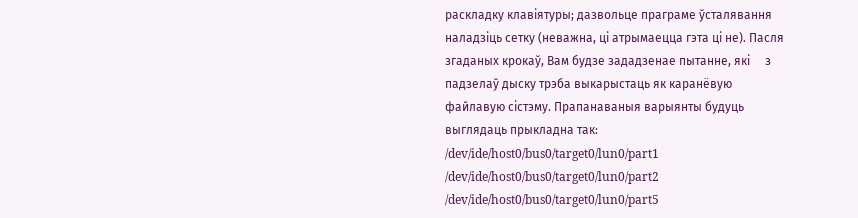раскладку клавіятуры; дазвольце праграме ўсталявання наладзіць сетку (неважна, ці атрымаецца гэта ці не). Пасля згаданых крокаў, Вам будзе зададзенае пытанне, які     з падзелаў дыску трэба выкарыстаць як каранёвую файлавую сістэму. Прапанаваныя варыянты будуць выглядаць прыкладна так: /dev/ide/host0/bus0/target0/lun0/part1 /dev/ide/host0/bus0/target0/lun0/part2 /dev/ide/host0/bus0/target0/lun0/part5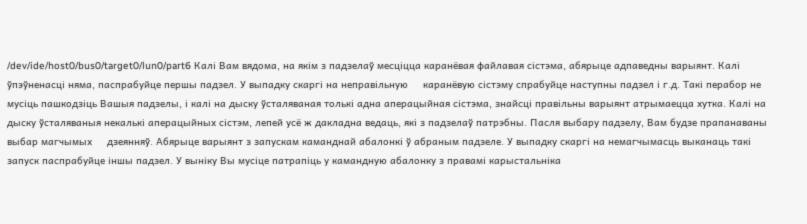/dev/ide/host0/bus0/target0/lun0/part6 Калі Вам вядома, на якім з падзелаў месціцца каранёвая файлавая сістэма, абярыце адпаведны варыянт. Калі ўпэўненасці няма, паспрабуйце першы падзел. У выпадку скаргі на неправільную     каранёвую сістэму спрабуйце наступны падзел і г.д. Такі перабор не мусіць пашкодзіць Вашыя падзелы, і калі на дыску ўсталяваная толькі адна аперацыйная сістэма, знайсці правільны варыянт атрымаецца хутка. Калі на дыску ўсталяваныя некалькі аперацыйных сістэм, лепей усё ж дакладна ведаць, які з падзелаў патрэбны. Пасля выбару падзелу, Вам будзе прапанаваны выбар магчымых     дзеянняў. Абярыце варыянт з запускам каманднай абалонкі ў абраным падзеле. У выпадку скаргі на немагчымасць выканаць такі запуск паспрабуйце іншы падзел. У выніку Вы мусіце патрапіць у камандную абалонку з правамі карыстальніка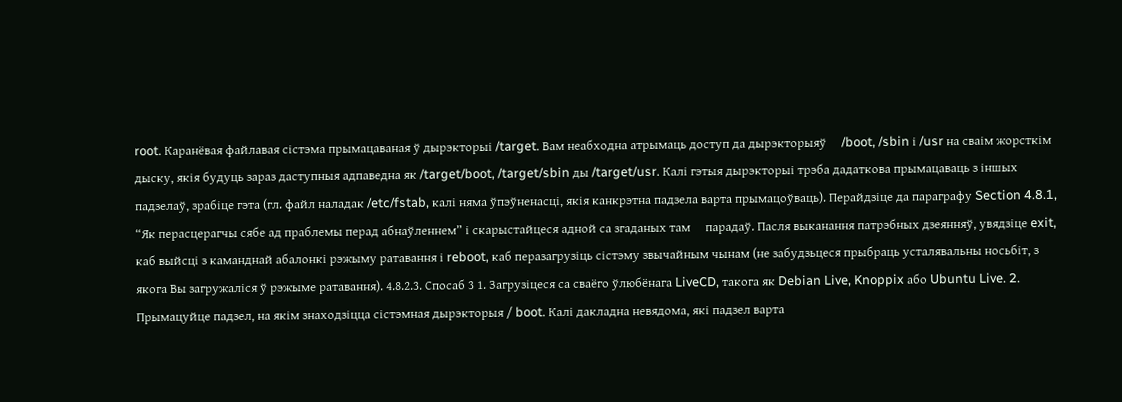root. Каранёвая файлавая сістэма прымацаваная ў дырэкторыі /target. Вам неабходна атрымаць доступ да дырэкторыяў     /boot, /sbin і /usr на сваім жорсткім дыску, якія будуць зараз даступныя адпаведна як /target/boot, /target/sbin ды /target/usr. Калі гэтыя дырэкторыі трэба дадаткова прымацаваць з іншых падзелаў, зрабіце гэта (гл. файл наладак /etc/fstab, калі няма ўпэўненасці, якія канкрэтна падзела варта прымацоўваць). Перайдзіце да параграфу Section 4.8.1, “Як перасцерагчы сябе ад праблемы перад абнаўленнем” і скарыстайцеся адной са згаданых там     парадаў. Пасля выканання патрэбных дзеянняў, увядзіце exit, каб выйсці з каманднай абалонкі рэжыму ратавання і reboot, каб перазагрузіць сістэму звычайным чынам (не забудзьцеся прыбраць усталявальны носьбіт, з якога Вы загружаліся ў рэжыме ратавання). 4.8.2.3. Спосаб 3 1. Загрузіцеся са сваёго ўлюбёнага LiveCD, такога як Debian Live, Knoppix або Ubuntu Live. 2. Прымацуйце падзел, на якім знаходзіцца сістэмная дырэкторыя / boot. Калі дакладна невядома, які падзел варта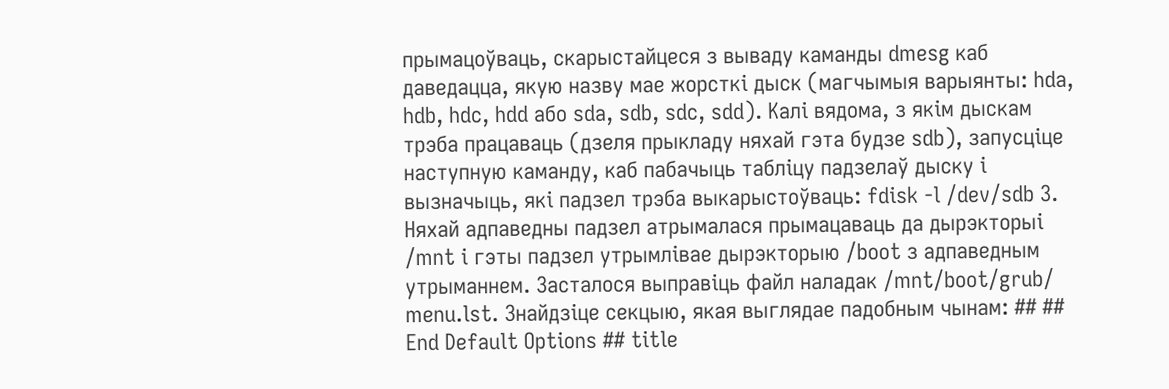прымацоўваць, скарыстайцеся з вываду каманды dmesg каб даведацца, якую назву мае жорсткі дыск (магчымыя варыянты: hda, hdb, hdc, hdd або sda, sdb, sdc, sdd). Калі вядома, з якім дыскам трэба працаваць (дзеля прыкладу няхай гэта будзе sdb), запусціце наступную каманду, каб пабачыць табліцу падзелаў дыску і вызначыць, які падзел трэба выкарыстоўваць: fdisk -l /dev/sdb 3. Няхай адпаведны падзел атрымалася прымацаваць да дырэкторыі /mnt і гэты падзел утрымлівае дырэкторыю /boot з адпаведным утрыманнем. Засталося выправіць файл наладак /mnt/boot/grub/ menu.lst. Знайдзіце секцыю, якая выглядае падобным чынам: ## ## End Default Options ## title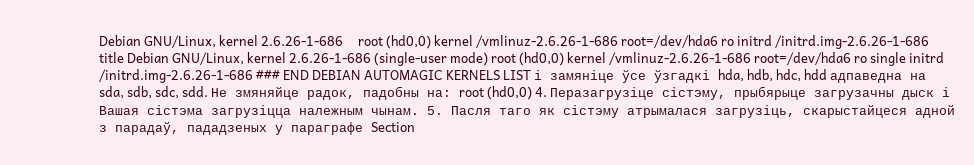Debian GNU/Linux, kernel 2.6.26-1-686     root (hd0,0) kernel /vmlinuz-2.6.26-1-686 root=/dev/hda6 ro initrd /initrd.img-2.6.26-1-686 title Debian GNU/Linux, kernel 2.6.26-1-686 (single-user mode) root (hd0,0) kernel /vmlinuz-2.6.26-1-686 root=/dev/hda6 ro single initrd /initrd.img-2.6.26-1-686 ### END DEBIAN AUTOMAGIC KERNELS LIST і замяніце ўсе ўзгадкі hda, hdb, hdc, hdd адпаведна на sda, sdb, sdc, sdd. Не змяняйце радок, падобны на: root (hd0,0) 4. Перазагрузіце сістэму, прыбярыце загрузачны дыск і Вашая сістэма загрузіцца належным чынам. 5. Пасля таго як сістэму атрымалася загрузіць, скарыстайцеся адной з парадаў, пададзеных у параграфе Section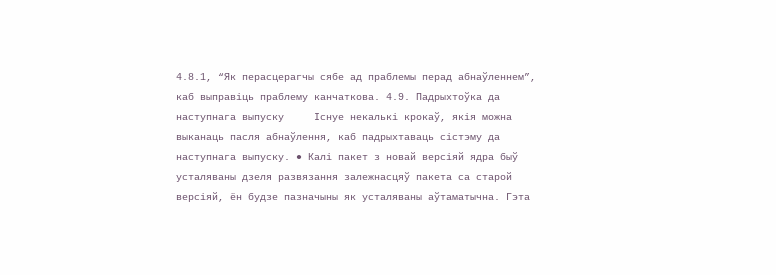4.8.1, “Як перасцерагчы сябе ад праблемы перад абнаўленнем”, каб выправіць праблему канчаткова. 4.9. Падрыхтоўка да наступнага выпуску     Існуе некалькі крокаў, якія можна выканаць пасля абнаўлення, каб падрыхтаваць сістэму да наступнага выпуску. ● Калі пакет з новай версіяй ядра быў усталяваны дзеля развязання залежнасцяў пакета са старой версіяй, ён будзе пазначыны як усталяваны аўтаматычна. Гэта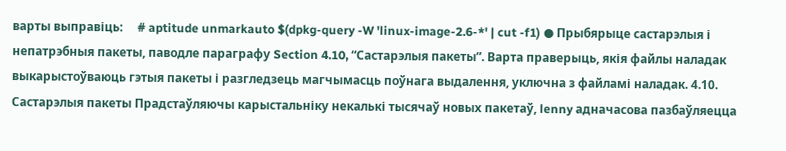варты выправіць:     # aptitude unmarkauto $(dpkg-query -W 'linux-image-2.6-*' | cut -f1) ● Прыбярыце састарэлыя і непатрэбныя пакеты, паводле параграфу Section 4.10, “Састарэлыя пакеты”. Варта праверыць, якія файлы наладак выкарыстоўваюць гэтыя пакеты і разгледзець магчымасць поўнага выдалення, уключна з файламі наладак. 4.10. Састарэлыя пакеты Прадстаўляючы карыстальніку некалькі тысячаў новых пакетаў, lenny адначасова пазбаўляецца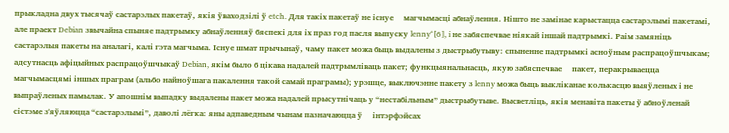прыкладна двух тысячаў састарэлых пакетаў, якія ўваходзілі ў etch. Для такіх пакетаў не існуе     магчымасці абнаўлення. Нішто не замінае карыстацца састарэлымі пакетамі, але праект Debian звычайна спыняе падтрымку абнаўленняў бяспекі для іх праз год пасля выпуску lenny^[6], i не забяспечвае ніякай іншай падтрымкі. Раім замяніць састарэлыя пакеты на аналагі, калі гэта магчыма. Існуе шмат прычынаў, чаму пакет можа быць выдалены з дыстрыбутыву: спыненне падтрымкі асноўным распрацоўшчыкам; адсутнасць афіцыйных распрацоўшчыкаў Debian, якім было б цікава надалей падтрымліваць пакет; функцыянальнасць, якую забяспечвае     пакет, перакрываецца магчымасцямі іншых праграм (альбо найноўшага пакалення такой самай праграмы); урэшце, выключэнне пакету з lenny можа быць выкліканае колькасцю выяўленых і не выпраўленых памылак. У апошнім выпадку выдалены пакет можа надалей прысутнічаць у “нестабільным” дыстрыбутыве. Высветліць, якія менавіта пакеты ў абноўленай сістэме з'яўляюцца “састарэлымі”, даволі лёгка: яны адпаведным чынам пазначаюцца ў     інтэрфэйсах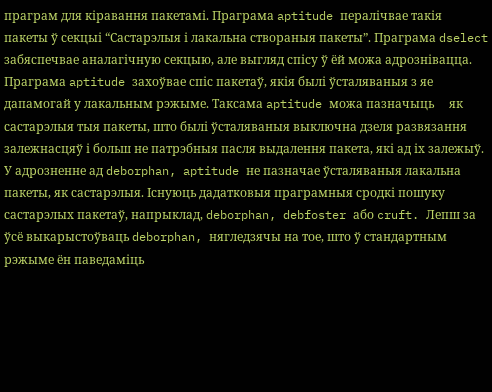праграм для кіравання пакетамі. Праграма aptitude пералічвае такія пакеты ў секцыі “Састарэлыя і лакальна створаныя пакеты”. Праграма dselect забяспечвае аналагічную секцыю, але выгляд спісу ў ёй можа адрознівацца. Праграма aptitude захоўвае спіс пакетаў, якія былі ўсталяваныя з яе дапамогай у лакальным рэжыме. Таксама aptitude можа пазначыць     як састарэлыя тыя пакеты, што былі ўсталяваныя выключна дзеля развязання залежнасцяў і больш не патрэбныя пасля выдалення пакета, які ад іх залежыў. У адрозненне ад deborphan, aptitude не пазначае ўсталяваныя лакальна пакеты, як састарэлыя. Існуюць дадатковыя праграмныя сродкі пошуку састарэлых пакетаў, напрыклад, deborphan, debfoster або cruft. Лепш за ўсё выкарыстоўваць deborphan, нягледзячы на тое, што ў стандартным рэжыме ён паведаміць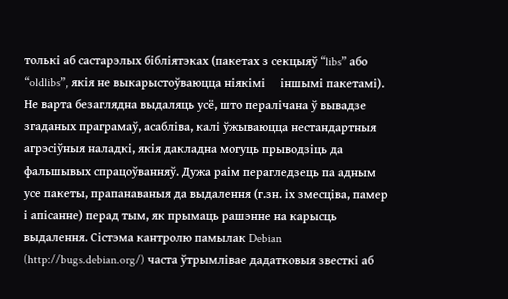толькі аб састарэлых бібліятэках (пакетах з секцыяў “libs” або “oldlibs”, якія не выкарыстоўваюцца ніякімі     іншымі пакетамі). Не варта безаглядна выдаляць усё, што пералічана ў вывадзе згаданых праграмаў, асабліва, калі ўжываюцца нестандартныя агрэсіўныя наладкі, якія дакладна могуць прыводзіць да фальшывых спрацоўванняў. Дужа раім перагледзець па адным усе пакеты, прапанаваныя да выдалення (г.зн. іх змесціва, памер і апісанне) перад тым, як прымаць рашэнне на карысць выдалення. Сістэма кантролю памылак Debian (http://bugs.debian.org/) часта ўтрымлівае дадатковыя звесткі аб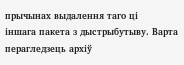прычынах выдалення таго ці     іншага пакета з дыстрыбутыву. Варта перагледзець архіў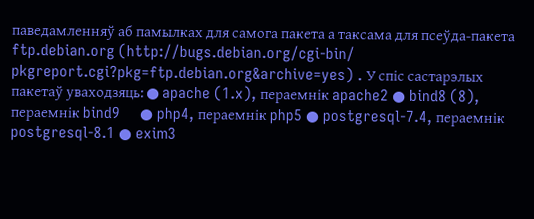паведамленняў аб памылках для самога пакета а таксама для псеўда-пакета ftp.debian.org (http://bugs.debian.org/cgi-bin/ pkgreport.cgi?pkg=ftp.debian.org&archive=yes) . У спіс састарэлых пакетаў уваходзяць: ● apache (1.x), пераемнік apache2 ● bind8 (8), пераемнік bind9     ● php4, пераемнік php5 ● postgresql-7.4, пераемнік postgresql-8.1 ● exim3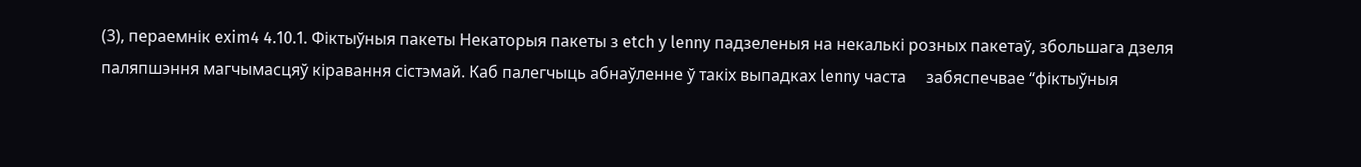(3), пераемнік exim4 4.10.1. Фіктыўныя пакеты Некаторыя пакеты з etch у lenny падзеленыя на некалькі розных пакетаў, збольшага дзеля паляпшэння магчымасцяў кіравання сістэмай. Каб палегчыць абнаўленне ў такіх выпадках lenny часта     забяспечвае “фіктыўныя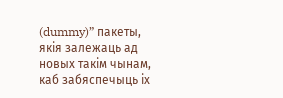(dummy)” пакеты, якія залежаць ад новых такім чынам, каб забяспечыць іх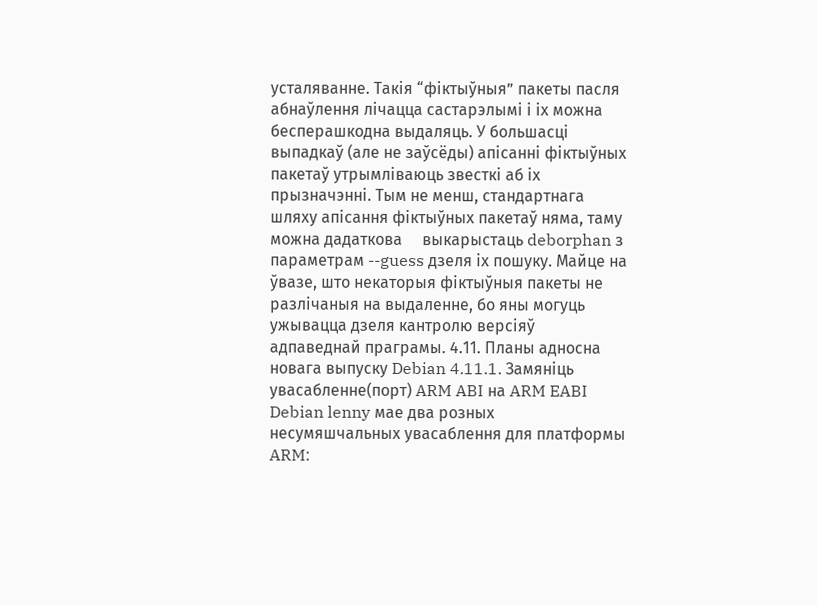усталяванне. Такія “фіктыўныя” пакеты пасля абнаўлення лічацца састарэлымі і іх можна бесперашкодна выдаляць. У большасці выпадкаў (але не заўсёды) апісанні фіктыўных пакетаў утрымліваюць звесткі аб іх прызначэнні. Тым не менш, стандартнага шляху апісання фіктыўных пакетаў няма, таму можна дадаткова     выкарыстаць deborphan з параметрам --guess дзеля іх пошуку. Майце на ўвазе, што некаторыя фіктыўныя пакеты не разлічаныя на выдаленне, бо яны могуць ужывацца дзеля кантролю версіяў адпаведнай праграмы. 4.11. Планы адносна новага выпуску Debian 4.11.1. Замяніць увасабленне(порт) ARM ABI на ARM EABI Debian lenny мае два розных несумяшчальных увасаблення для платформы ARM: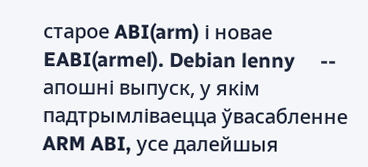старое ABI(arm) і новае EABI(armel). Debian lenny     -- апошні выпуск, у якім падтрымліваецца ўвасабленне ARM ABI, усе далейшыя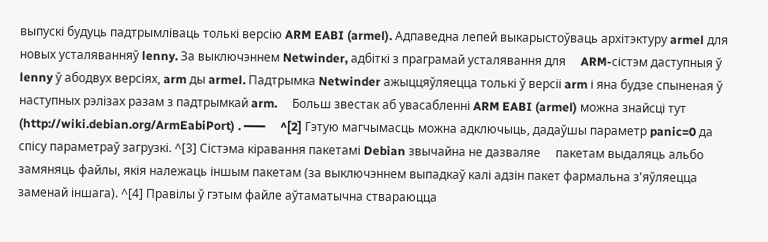выпускі будуць падтрымліваць толькі версію ARM EABI (armel). Адпаведна лепей выкарыстоўваць архітэктуру armel для новых усталяванняў lenny. За выключэннем Netwinder, адбіткі з праграмай усталявання для     ARM-сістэм даступныя ў lenny ў абодвух версіях, arm ды armel. Падтрымка Netwinder ажыццяўляецца толькі ў версіі arm і яна будзе спыненая ў наступных рэлізах разам з падтрымкай arm.     Больш звестак аб увасабленні ARM EABI (armel) можна знайсці тут (http://wiki.debian.org/ArmEabiPort) . ━━━     ^[2] Гэтую магчымасць можна адключыць, дадаўшы параметр panic=0 да спісу параметраў загрузкі. ^[3] Сістэма кіравання пакетамі Debian звычайна не дазваляе     пакетам выдаляць альбо замяняць файлы, якія належаць іншым пакетам (за выключэннем выпадкаў калі адзін пакет фармальна з'яўляецца заменай іншага). ^[4] Правілы ў гэтым файле аўтаматычна ствараюцца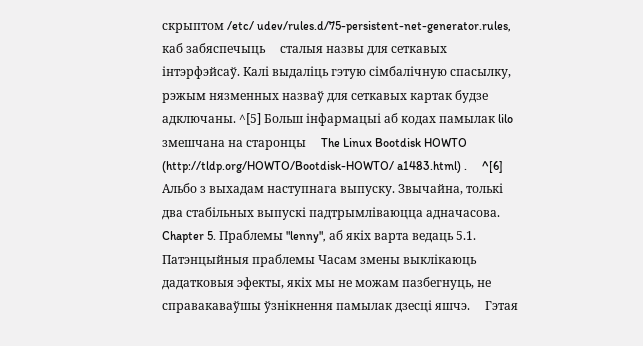скрыптом /etc/ udev/rules.d/75-persistent-net-generator.rules, каб забяспечыць     сталыя назвы для сеткавых інтэрфэйсаў. Калі выдаліць гэтую сімбалічную спасылку, рэжым нязменных назваў для сеткавых картак будзе адключаны. ^[5] Больш інфармацыі аб кодах памылак lilo змешчана на старонцы     The Linux Bootdisk HOWTO (http://tldp.org/HOWTO/Bootdisk-HOWTO/ a1483.html) .     ^[6] Альбо з выхадам наступнага выпуску. Звычайна, толькі два стабільных выпускі падтрымліваюцца адначасова. Chapter 5. Праблемы "lenny", аб якіх варта ведаць 5.1. Патэнцыйныя праблемы Часам змены выклікаюць дадатковыя эфекты, якіх мы не можам пазбегнуць, не справакаваўшы ўзнікнення памылак дзесці яшчэ.     Гэтая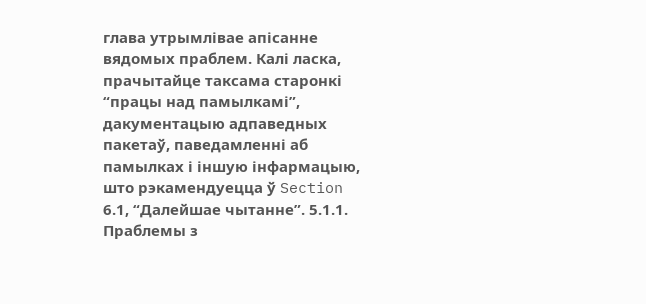глава утрымлівае апісанне вядомых праблем. Калі ласка, прачытайце таксама старонкі “працы над памылкамі”, дакументацыю адпаведных пакетаў, паведамленні аб памылках і іншую інфармацыю, што рэкамендуецца ў Section 6.1, “Далейшае чытанне”. 5.1.1. Праблемы з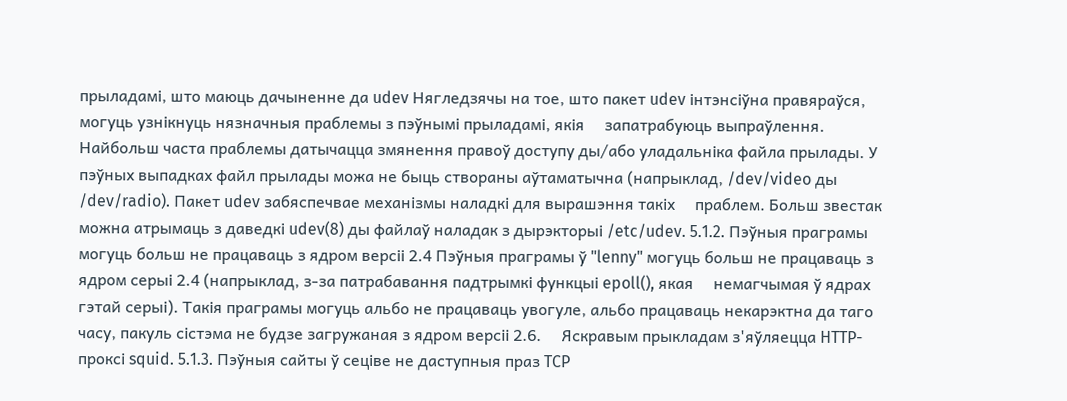прыладамі, што маюць дачыненне да udev Нягледзячы на тое, што пакет udev інтэнсіўна правяраўся, могуць узнікнуць нязначныя праблемы з пэўнымі прыладамі, якія     запатрабуюць выпраўлення. Найбольш часта праблемы датычацца змянення правоў доступу ды/або уладальніка файла прылады. У пэўных выпадках файл прылады можа не быць створаны аўтаматычна (напрыклад, /dev/video ды /dev/radio). Пакет udev забяспечвае механізмы наладкі для вырашэння такіх     праблем. Больш звестак можна атрымаць з даведкі udev(8) ды файлаў наладак з дырэкторыі /etc/udev. 5.1.2. Пэўныя праграмы могуць больш не працаваць з ядром версіі 2.4 Пэўныя праграмы ў "lenny" могуць больш не працаваць з ядром серыі 2.4 (напрыклад, з-за патрабавання падтрымкі функцыі epoll(), якая     немагчымая ў ядрах гэтай серыі). Такія праграмы могуць альбо не працаваць увогуле, альбо працаваць некарэктна да таго часу, пакуль сістэма не будзе загружаная з ядром версіі 2.6.     Яскравым прыкладам з'яўляецца HTTP-проксі squid. 5.1.3. Пэўныя сайты ў сеціве не даступныя праз TCP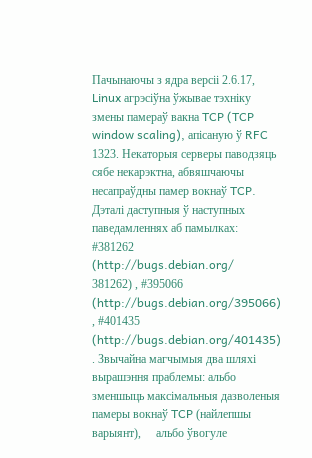Пачынаючы з ядра версіі 2.6.17, Linux агрэсіўна ўжывае тэхніку змены памераў вакна TCP (TCP window scaling), апісаную ў RFC 1323. Некаторыя серверы паводзяць сябе некарэктна, абвяшчаючы     несапраўдны памер вокнаў TCP. Дэталі даступныя ў наступных паведамленнях аб памылках: #381262 (http://bugs.debian.org/ 381262) , #395066 (http://bugs.debian.org/395066) , #401435 (http://bugs.debian.org/401435) . Звычайна магчымыя два шляхі вырашэння праблемы: альбо зменшыць максімальныя дазволеныя памеры вокнаў TCP (найлепшы варыянт),     альбо ўвогуле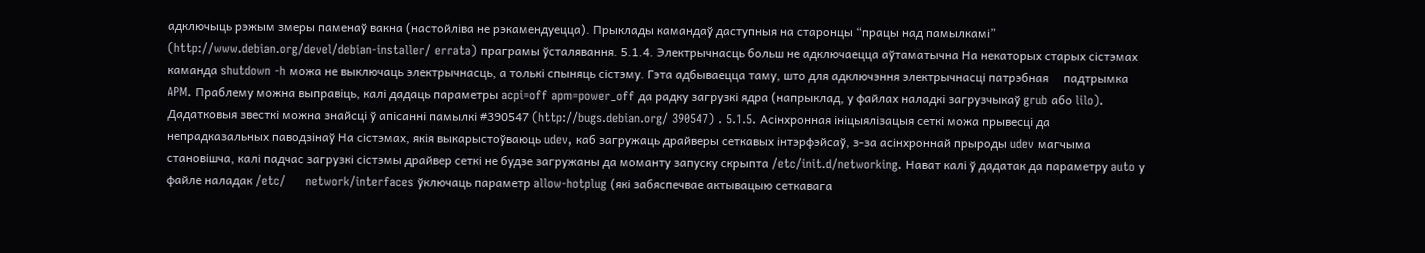адключыць рэжым змеры паменаў вакна (настойліва не рэкамендуецца). Прыклады камандаў даступныя на старонцы “працы над памылкамі” (http://www.debian.org/devel/debian-installer/ errata) праграмы ўсталявання. 5.1.4. Электрычнасць больш не адключаецца аўтаматычна На некаторых старых сістэмах каманда shutdown -h можа не выключаць электрычнасць, а толькі спыняць сістэму. Гэта адбываецца таму, што для адключэння электрычнасці патрэбная     падтрымка APM. Праблему можна выправіць, калі дадаць параметры acpi=off apm=power_off да радку загрузкі ядра (напрыклад, у файлах наладкі загрузчыкаў grub або lilo). Дадатковыя звесткі можна знайсці ў апісанні памылкі #390547 (http://bugs.debian.org/ 390547) . 5.1.5. Асінхронная ініцыялізацыя сеткі можа прывесці да непрадказальных паводзінаў На сістэмах, якія выкарыстоўваюць udev, каб загружаць драйверы сеткавых інтэрфэйсаў, з-за асінхроннай прыроды udev магчыма становішча, калі падчас загрузкі сістэмы драйвер сеткі не будзе загружаны да моманту запуску скрыпта /etc/init.d/networking. Нават калі ў дадатак да параметру auto у файле наладак /etc/     network/interfaces ўключаць параметр allow-hotplug (які забяспечвае актывацыю сеткавага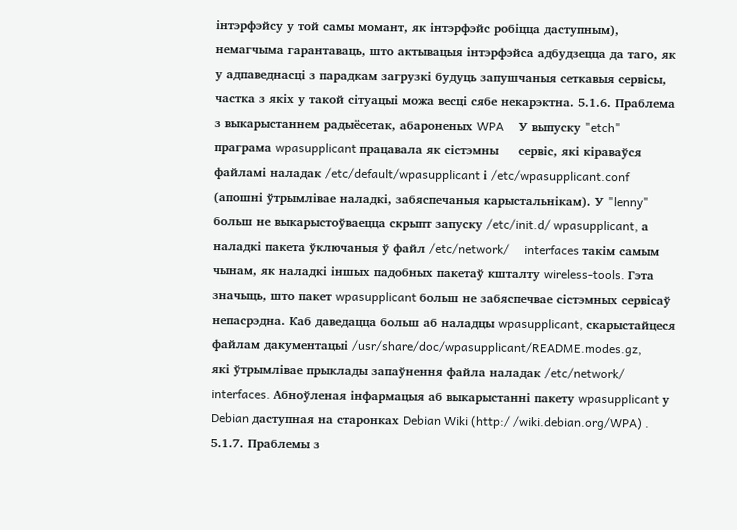інтэрфэйсу у той самы момант, як інтэрфэйс робіцца даступным), немагчыма гарантаваць, што актывацыя інтэрфэйса адбудзецца да таго, як у адпаведнасці з парадкам загрузкі будуць запушчаныя сеткавыя сервісы, частка з якіх у такой сітуацыі можа весці сябе некарэктна. 5.1.6. Праблема з выкарыстаннем радыёсетак, абароненых WPA     У выпуску "etch" праграма wpasupplicant працавала як сістэмны     сервіс, які кіраваўся файламі наладак /etc/default/wpasupplicant і /etc/wpasupplicant.conf (апошні ўтрымлівае наладкі, забяспечаныя карыстальнікам). У "lenny" больш не выкарыстоўваецца скрыпт запуску /etc/init.d/ wpasupplicant, а наладкі пакета ўключаныя ў файл /etc/network/     interfaces такім самым чынам, як наладкі іншых падобных пакетаў кшталту wireless-tools. Гэта значыць, што пакет wpasupplicant больш не забяспечвае сістэмных сервісаў непасрэдна. Каб даведацца больш аб наладцы wpasupplicant, скарыстайцеся файлам дакументацыі /usr/share/doc/wpasupplicant/README.modes.gz,     які ўтрымлівае прыклады запаўнення файла наладак /etc/network/ interfaces. Абноўленая інфармацыя аб выкарыстанні пакету wpasupplicant у Debian даступная на старонках Debian Wiki (http:/ /wiki.debian.org/WPA) . 5.1.7. Праблемы з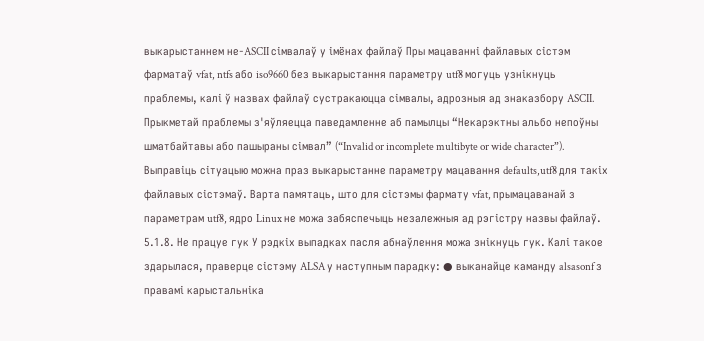выкарыстаннем не-ASCII сімвалаў у імёнах файлаў Пры мацаванні файлавых сістэм фарматаў vfat, ntfs або iso9660 без выкарыстання параметру utf8 могуць узнікнуць праблемы, калі ў назвах файлаў сустракаюцца сімвалы, адрозныя ад знаказбору ASCII.     Прыкметай праблемы з'яўляецца паведамленне аб памылцы “Некарэктны альбо непоўны шматбайтавы або пашыраны сімвал” (“Invalid or incomplete multibyte or wide character”). Выправіць сітуацыю можна праз выкарыстанне параметру мацавання defaults,utf8 для такіх файлавых сістэмаў. Варта памятаць, што для сістэмы фармату vfat, прымацаванай з     параметрам utf8, ядро Linux не можа забяспечыць незалежныя ад рэгістру назвы файлаў. 5.1.8. Не працуе гук У рэдкіх выпадках пасля абнаўлення можа знікнуць гук. Калі такое здарылася, праверце сістэму ALSA у наступным парадку: ● выканайце каманду alsasonf з правамі карыстальніка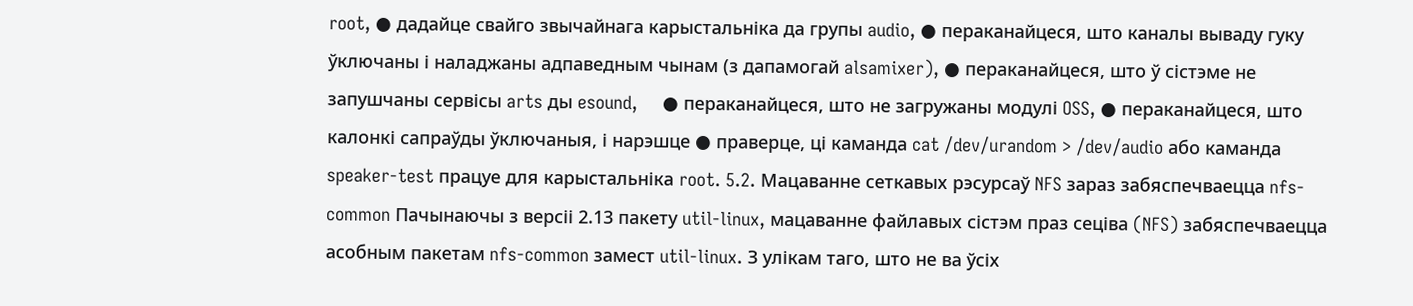root, ● дадайце свайго звычайнага карыстальніка да групы audio, ● пераканайцеся, што каналы вываду гуку ўключаны і наладжаны адпаведным чынам (з дапамогай alsamixer), ● пераканайцеся, што ў сістэме не запушчаны сервісы arts ды esound,     ● пераканайцеся, што не загружаны модулі OSS, ● пераканайцеся, што калонкі сапраўды ўключаныя, і нарэшце ● праверце, ці каманда cat /dev/urandom > /dev/audio або каманда speaker-test працуе для карыстальніка root. 5.2. Мацаванне сеткавых рэсурсаў NFS зараз забяспечваецца nfs-common Пачынаючы з версіі 2.13 пакету util-linux, мацаванне файлавых сістэм праз сеціва (NFS) забяспечваецца асобным пакетам nfs-common замест util-linux. З улікам таго, што не ва ўсіх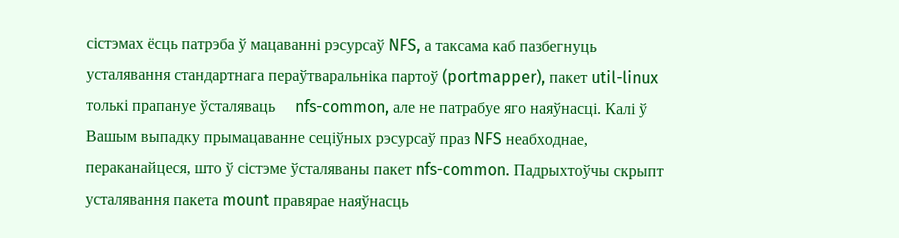сістэмах ёсць патрэба ў мацаванні рэсурсаў NFS, а таксама каб пазбегнуць усталявання стандартнага пераўтваральніка партоў (portmapper), пакет util-linux толькі прапануе ўсталяваць     nfs-common, але не патрабуе яго наяўнасці. Калі ў Вашым выпадку прымацаванне сеціўных рэсурсаў праз NFS неабходнае, пераканайцеся, што ў сістэме ўсталяваны пакет nfs-common. Падрыхтоўчы скрыпт усталявання пакета mount правярае наяўнасць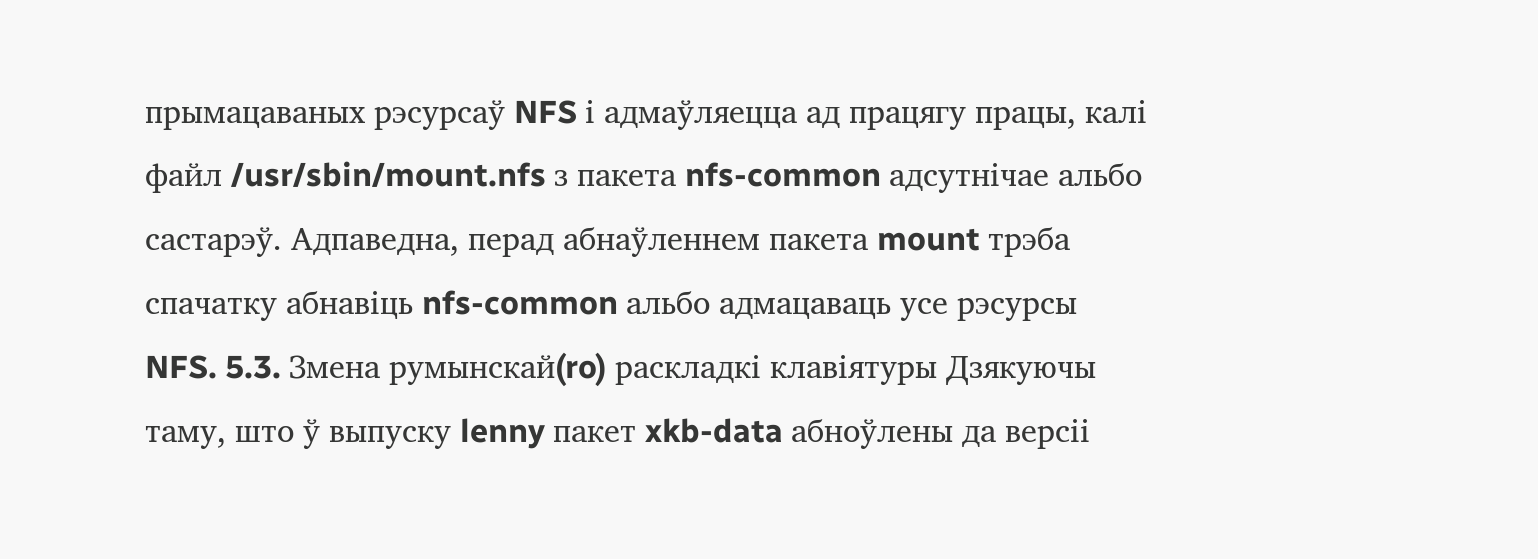прымацаваных рэсурсаў NFS і адмаўляецца ад працягу працы, калі файл /usr/sbin/mount.nfs з пакета nfs-common адсутнічае альбо састарэў. Адпаведна, перад абнаўленнем пакета mount трэба спачатку абнавіць nfs-common альбо адмацаваць усе рэсурсы NFS. 5.3. Змена румынскай(ro) раскладкі клавіятуры Дзякуючы таму, што ў выпуску lenny пакет xkb-data абноўлены да версіі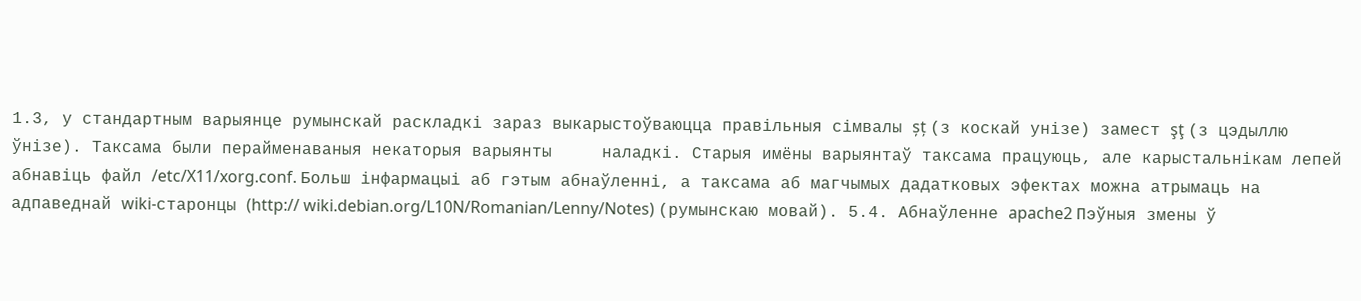1.3, у стандартным варыянце румынскай раскладкі зараз выкарыстоўваюцца правільныя сімвалы șț (з коскай унізе) замест şţ (з цэдыллю ўнізе). Таксама были перайменаваныя некаторыя варыянты     наладкі. Старыя имёны варыянтаў таксама працуюць, але карыстальнікам лепей абнавіць файл /etc/X11/xorg.conf. Больш інфармацыі аб гэтым абнаўленні, а таксама аб магчымых дадатковых эфектах можна атрымаць на адпаведнай wiki-старонцы (http:// wiki.debian.org/L10N/Romanian/Lenny/Notes) (румынскаю мовай). 5.4. Абнаўленне apache2 Пэўныя змены ў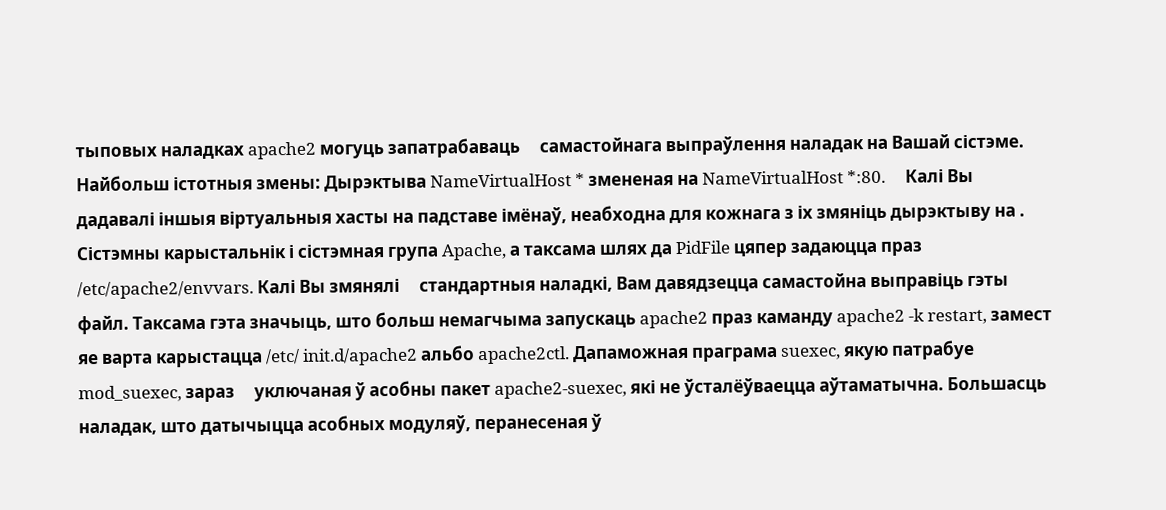тыповых наладках apache2 могуць запатрабаваць     самастойнага выпраўлення наладак на Вашай сістэме. Найбольш істотныя змены: Дырэктыва NameVirtualHost * змененая на NameVirtualHost *:80.     Калі Вы дадавалі іншыя віртуальныя хасты на падставе імёнаў, неабходна для кожнага з іх змяніць дырэктыву на . Сістэмны карыстальнік і сістэмная група Apache, а таксама шлях да PidFile цяпер задаюцца праз /etc/apache2/envvars. Калі Вы змянялі     стандартныя наладкі, Вам давядзецца самастойна выправіць гэты файл. Таксама гэта значыць, што больш немагчыма запускаць apache2 праз каманду apache2 -k restart, замест яе варта карыстацца /etc/ init.d/apache2 альбо apache2ctl. Дапаможная праграма suexec, якую патрабуе mod_suexec, зараз     уключаная ў асобны пакет apache2-suexec, які не ўсталёўваецца аўтаматычна. Большасць наладак, што датычыцца асобных модуляў, перанесеная ў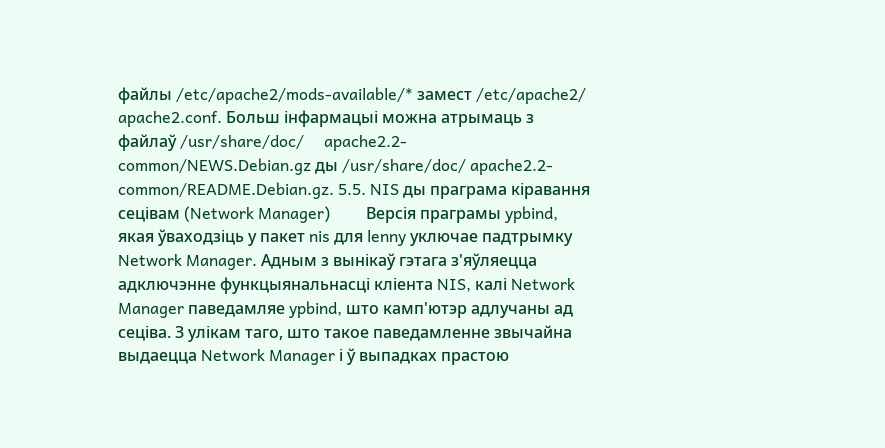файлы /etc/apache2/mods-available/* замест /etc/apache2/ apache2.conf. Больш інфармацыі можна атрымаць з файлаў /usr/share/doc/     apache2.2-common/NEWS.Debian.gz ды /usr/share/doc/ apache2.2-common/README.Debian.gz. 5.5. NIS ды праграма кіравання сецівам (Network Manager)         Версія праграмы ypbind, якая ўваходзіць у пакет nis для lenny уключае падтрымку Network Manager. Адным з вынікаў гэтага з'яўляецца адключэнне функцыянальнасці кліента NIS, калі Network     Manager паведамляе ypbind, што камп'ютэр адлучаны ад сеціва. З улікам таго, што такое паведамленне звычайна выдаецца Network Manager і ў выпадках прастою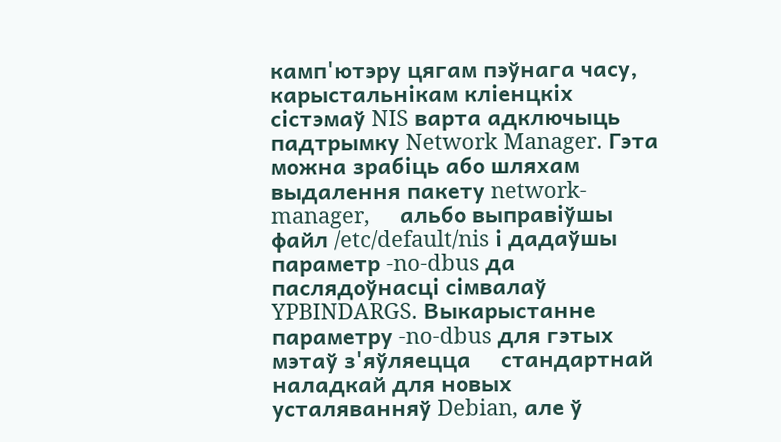камп'ютэру цягам пэўнага часу, карыстальнікам кліенцкіх сістэмаў NIS варта адключыць падтрымку Network Manager. Гэта можна зрабіць або шляхам выдалення пакету network-manager,     альбо выправіўшы файл /etc/default/nis і дадаўшы параметр -no-dbus да паслядоўнасці сімвалаў YPBINDARGS. Выкарыстанне параметру -no-dbus для гэтых мэтаў з'яўляецца     стандартнай наладкай для новых усталяванняў Debian, але ў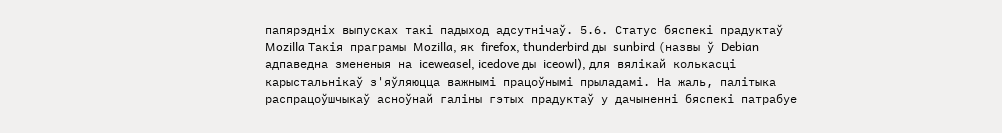папярэдніх выпусках такі падыход адсутнічаў. 5.6. Статус бяспекі прадуктаў Mozilla Такія праграмы Mozilla, як firefox, thunderbird ды sunbird (назвы ў Debian адпаведна змененыя на iceweasel, icedove ды iceowl), для вялікай колькасці карыстальнікаў з'яўляюцца важнымі працоўнымі прыладамі. На жаль, палітыка распрацоўшчыкаў асноўнай галіны гэтых прадуктаў у дачыненні бяспекі патрабуе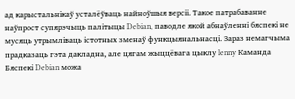ад карыстальнікаў усталёўваць найноўшыя версіі. Такое патрабаванне наўпрост супярэчыць палітыцы Debian, паводле якой абнаўленні бяспекі не     мусяць утрымліваць істотных зменаў функцыянальнасці. Зараз немагчыма прадказаць гэта дакладна, але цягам жыццёвага цыклу lenny Каманда Бяспекі Debian можа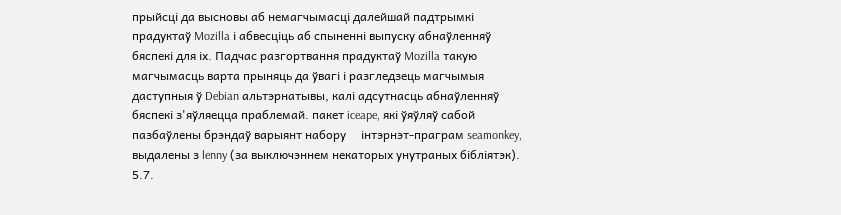прыйсці да высновы аб немагчымасці далейшай падтрымкі прадуктаў Mozilla і абвесціць аб спыненні выпуску абнаўленняў бяспекі для іх. Падчас разгортвання прадуктаў Mozilla такую магчымасць варта прыняць да ўвагі і разгледзець магчымыя даступныя ў Debian альтэрнатывы, калі адсутнасць абнаўленняў бяспекі з'яўляецца праблемай. пакет iceape, які ўяўляў сабой пазбаўлены брэндаў варыянт набору     інтэрнэт-праграм seamonkey, выдалены з lenny (за выключэннем некаторых унутраных бібліятэк). 5.7.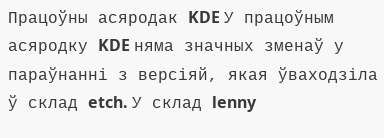Працоўны асяродак KDE У працоўным асяродку KDE няма значных зменаў у параўнанні з версіяй, якая ўваходзіла ў склад etch. У склад lenny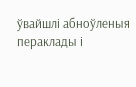ўвайшлі абноўленыя пераклады і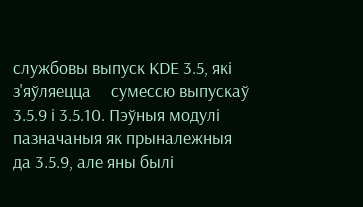службовы выпуск KDE 3.5, які з'яўляецца     сумессю выпускаў 3.5.9 і 3.5.10. Пэўныя модулі пазначаныя як прыналежныя да 3.5.9, але яны былі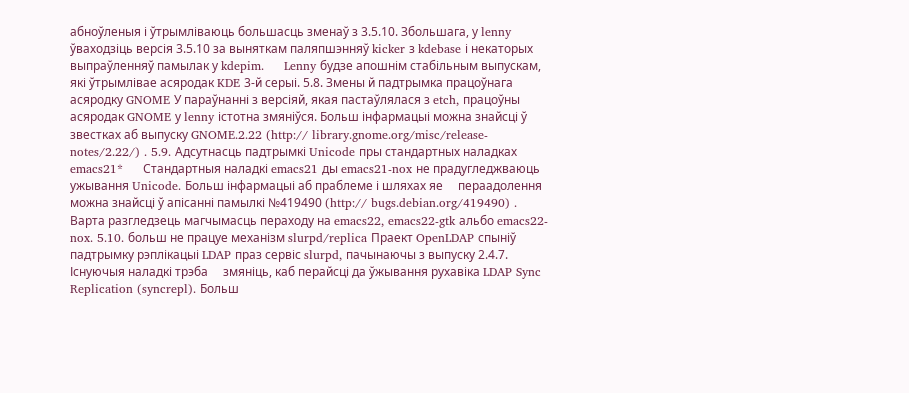абноўленыя і ўтрымліваюць большасць зменаў з 3.5.10. Збольшага, у lenny ўваходзіць версія 3.5.10 за выняткам паляпшэнняў kicker з kdebase і некаторых выпраўленняў памылак у kdepim.     Lenny будзе апошнім стабільным выпускам, які ўтрымлівае асяродак KDE 3-й серыі. 5.8. Змены й падтрымка працоўнага асяродку GNOME У параўнанні з версіяй, якая пастаўлялася з etch, працоўны     асяродак GNOME у lenny істотна змяніўся. Больш інфармацыі можна знайсці ў звестках аб выпуску GNOME.2.22 (http:// library.gnome.org/misc/release-notes/2.22/) . 5.9. Адсутнасць падтрымкі Unicode пры стандартных наладках emacs21*     Стандартныя наладкі emacs21 ды emacs21-nox не прадугледжваюць ужывання Unicode. Больш інфармацыі аб праблеме і шляхах яе     пераадолення можна знайсці ў апісанні памылкі №419490 (http:// bugs.debian.org/419490) . Варта разгледзець магчымасць пераходу на emacs22, emacs22-gtk альбо emacs22-nox. 5.10. больш не працуе механізм slurpd/replica Праект OpenLDAP спыніў падтрымку рэплікацыі LDAP праз сервіс slurpd, пачынаючы з выпуску 2.4.7. Існуючыя наладкі трэба     змяніць, каб перайсці да ўжывання рухавіка LDAP Sync Replication (syncrepl). Больш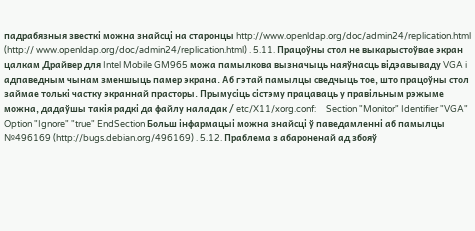падрабязныя звесткі можна знайсці на старонцы http://www.openldap.org/doc/admin24/replication.html (http:// www.openldap.org/doc/admin24/replication.html) . 5.11. Працоўны стол не выкарыстоўвае экран цалкам Драйвер для Intel Mobile GM965 можа памылкова вызначыць наяўнасць відэавываду VGA i адпаведным чынам зменшыць памер экрана. Аб гэтай памылцы сведчыць тое, што працоўны стол займае толькі частку экраннай прасторы. Прымусіць сістэму працаваць у правільным рэжыме можна, дадаўшы такія радкі да файлу наладак / etc/X11/xorg.conf:     Section "Monitor" Identifier "VGA" Option "Ignore" "true" EndSection Больш інфармацыі можна знайсці ў паведамленні аб памылцы №496169 (http://bugs.debian.org/496169) . 5.12. Праблема з абароненай ад збояў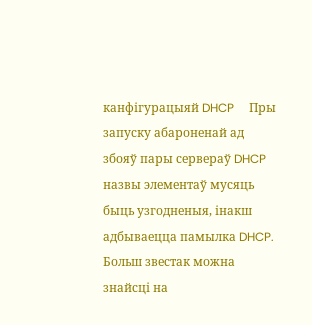канфігурацыяй DHCP     Пры запуску абароненай ад збояў пары сервераў DHCP назвы элементаў мусяць быць узгодненыя, інакш адбываецца памылка DHCP. Больш звестак можна знайсці на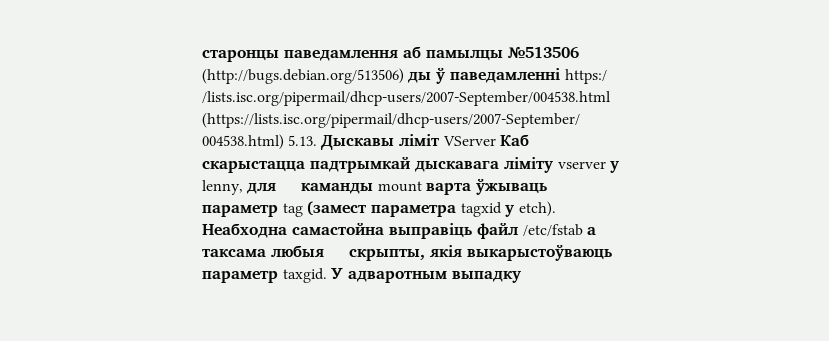старонцы паведамлення аб памылцы №513506 (http://bugs.debian.org/513506) ды ў паведамленні https:/     /lists.isc.org/pipermail/dhcp-users/2007-September/004538.html (https://lists.isc.org/pipermail/dhcp-users/2007-September/ 004538.html) 5.13. Дыскавы ліміт VServer Каб скарыстацца падтрымкай дыскавага ліміту vserver у lenny, для     каманды mount варта ўжываць параметр tag (замест параметра tagxid у etch). Неабходна самастойна выправіць файл /etc/fstab а таксама любыя     скрыпты, якія выкарыстоўваюць параметр taxgid. У адваротным выпадку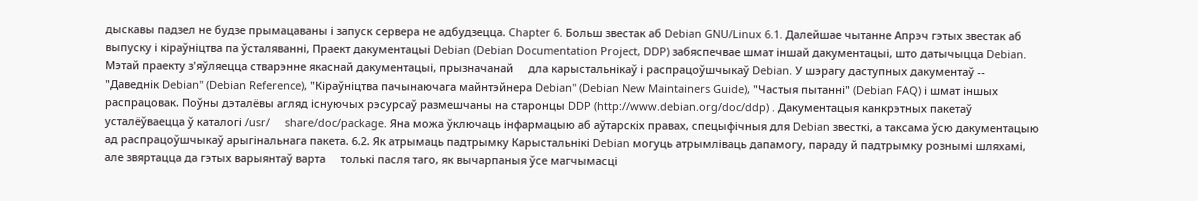дыскавы падзел не будзе прымацаваны і запуск сервера не адбудзецца. Chapter 6. Больш звестак аб Debian GNU/Linux 6.1. Далейшае чытанне Апрэч гэтых звестак аб выпуску і кіраўніцтва па ўсталяванні, Праект дакументацыі Debian (Debian Documentation Project, DDP) забяспечвае шмат іншай дакументацыі, што датычыцца Debian. Мэтай праекту з'яўляецца стварэнне якаснай дакументацыі, прызначанай     дла карыстальнікаў і распрацоўшчыкаў Debian. У шэрагу даступных дакументаў -- "Даведнік Debian" (Debian Reference), "Кіраўніцтва пачынаючага майнтэйнера Debian" (Debian New Maintainers Guide), "Частыя пытанні" (Debian FAQ) і шмат іншых распрацовак. Поўны дэталёвы агляд існуючых рэсурсаў размешчаны на старонцы DDP (http://www.debian.org/doc/ddp) . Дакументацыя канкрэтных пакетаў усталёўваецца ў каталогі /usr/     share/doc/package. Яна можа ўключаць інфармацыю аб аўтарскіх правах, спецыфічныя для Debian звесткі, а таксама ўсю дакументацыю ад распрацоўшчыкаў арыгінальнага пакета. 6.2. Як атрымаць падтрымку Карыстальнікі Debian могуць атрымліваць дапамогу, параду й падтрымку рознымі шляхамі, але звяртацца да гэтых варыянтаў варта     толькі пасля таго, як вычарпаныя ўсе магчымасці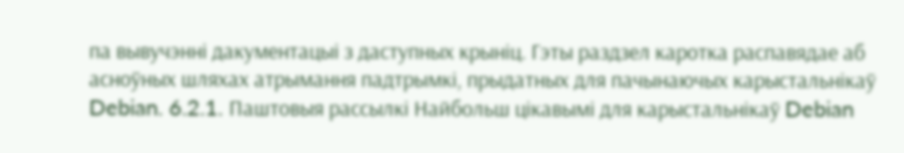па вывучэнні дакументацыі з даступных крыніц. Гэты раздзел каротка распавядае аб асноўных шляхах атрымання падтрымкі, прыдатных для пачынаючых карыстальнікаў Debian. 6.2.1. Паштовыя рассылкі Найбольш цікавымі для карыстальнікаў Debian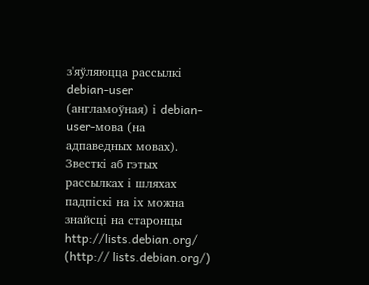з'яўляюцца рассылкі debian-user (англамоўная) і debian-user-мова (на адпаведных мовах). Звесткі аб гэтых рассылках і шляхах падпіскі на іх можна     знайсці на старонцы http://lists.debian.org/ (http:// lists.debian.org/)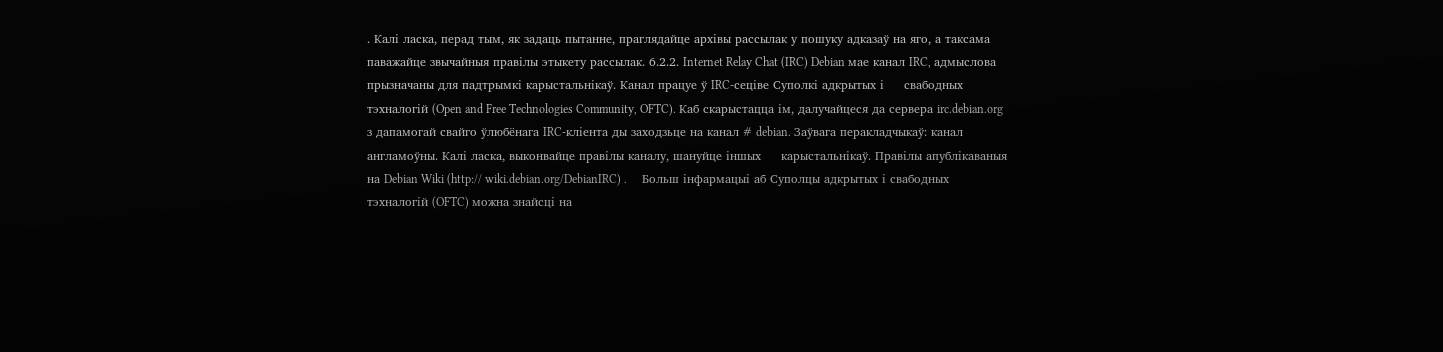. Калі ласка, перад тым, як задаць пытанне, праглядайце архівы рассылак у пошуку адказаў на яго, а таксама паважайце звычайныя правілы этыкету рассылак. 6.2.2. Internet Relay Chat (IRC) Debian мае канал IRC, адмыслова прызначаны для падтрымкі карыстальнікаў. Канал працуе ў IRC-сеціве Суполкі адкрытых і     свабодных тэхналогій (Open and Free Technologies Community, OFTC). Каб скарыстацца ім, далучайцеся да сервера irc.debian.org з дапамогай свайго ўлюбёнага IRC-кліента ды заходзьце на канал # debian. Заўвага перакладчыкаў: канал англамоўны. Калі ласка, выконвайце правілы каналу, шануйце іншых     карыстальнікаў. Правілы апублікаваныя на Debian Wiki (http:// wiki.debian.org/DebianIRC) .     Больш інфармацыі аб Суполцы адкрытых і свабодных тэхналогій (OFTC) можна знайсці на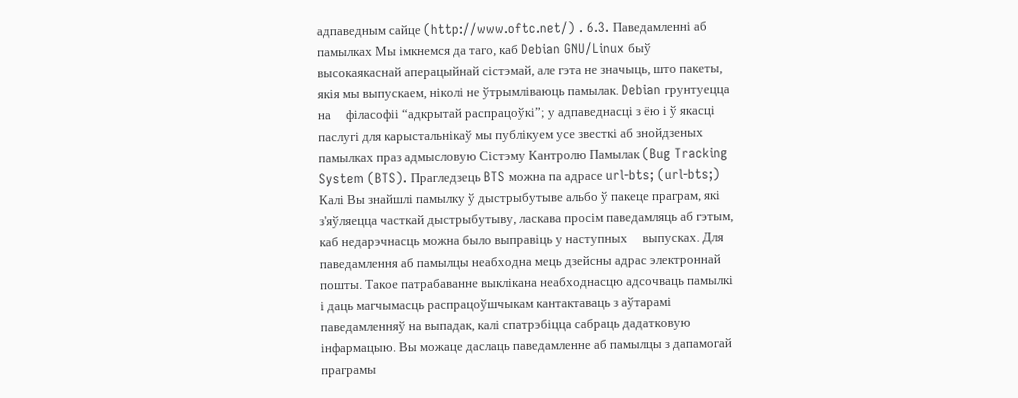адпаведным сайце (http://www.oftc.net/) . 6.3. Паведамленні аб памылках Мы імкнемся да таго, каб Debian GNU/Linux быў высокаякаснай аперацыйнай сістэмай, але гэта не значыць, што пакеты, якія мы выпускаем, ніколі не ўтрымліваюць памылак. Debian грунтуецца на     філасофіі “адкрытай распрацоўкі”; у адпаведнасці з ёю і ў якасці паслугі для карыстальнікаў мы публікуем усе звесткі аб знойдзеных памылках праз адмысловую Сістэму Кантролю Памылак (Bug Tracking System (BTS). Прагледзець BTS можна па адрасе url-bts; (url-bts;) Калі Вы знайшлі памылку ў дыстрыбутыве альбо ў пакеце праграм, які з'яўляецца часткай дыстрыбутыву, ласкава просім паведамляць аб гэтым, каб недарэчнасць можна было выправіць у наступных     выпусках. Для паведамлення аб памылцы неабходна мець дзейсны адрас электроннай пошты. Такое патрабаванне выклікана неабходнасцю адсочваць памылкі і даць магчымасць распрацоўшчыкам кантактаваць з аўтарамі паведамленняў на выпадак, калі спатрэбіцца сабраць дадатковую інфармацыю. Вы можаце даслаць паведамленне аб памылцы з дапамогай праграмы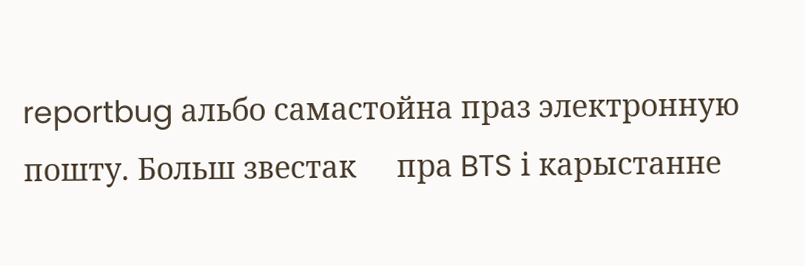reportbug альбо самастойна праз электронную пошту. Больш звестак     пра BTS і карыстанне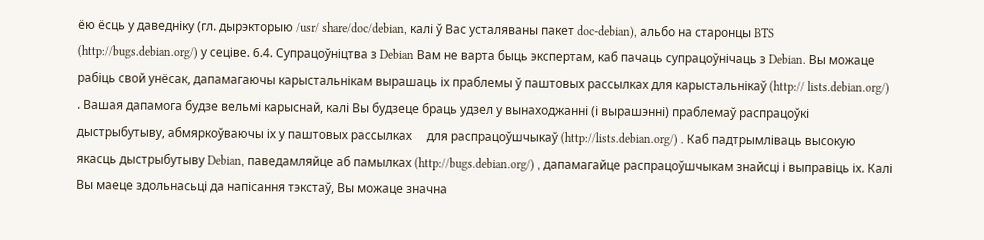ёю ёсць у даведніку (гл. дырэкторыю /usr/ share/doc/debian, калі ў Вас усталяваны пакет doc-debian), альбо на старонцы BTS (http://bugs.debian.org/) у сеціве. 6.4. Супрацоўніцтва з Debian Вам не варта быць экспертам, каб пачаць супрацоўнічаць з Debian. Вы можаце рабіць свой унёсак, дапамагаючы карыстальнікам вырашаць іх праблемы ў паштовых рассылках для карыстальнікаў (http:// lists.debian.org/) . Вашая дапамога будзе вельмі карыснай, калі Вы будзеце браць удзел у вынаходжанні (і вырашэнні) праблемаў распрацоўкі дыстрыбутыву, абмяркоўваючы іх у паштовых рассылках     для распрацоўшчыкаў (http://lists.debian.org/) . Каб падтрымліваць высокую якасць дыстрыбутыву Debian, паведамляйце аб памылках (http://bugs.debian.org/) , дапамагайце распрацоўшчыкам знайсці і выправіць іх. Калі Вы маеце здольнасьці да напісання тэкстаў, Вы можаце значна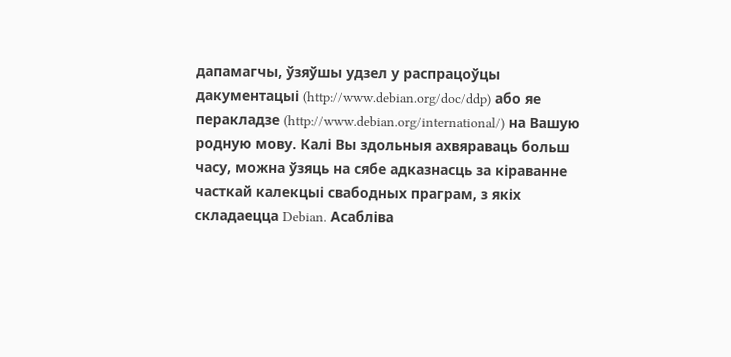дапамагчы, ўзяўшы удзел у распрацоўцы дакументацыі (http://www.debian.org/doc/ddp) або яе перакладзе (http://www.debian.org/international/) на Вашую родную мову. Калі Вы здольныя ахвяраваць больш часу, можна ўзяць на сябе адказнасць за кіраванне часткай калекцыі свабодных праграм, з якіх складаецца Debian. Асабліва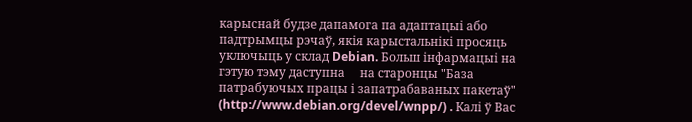карыснай будзе дапамога па адаптацыі або падтрымцы рэчаў, якія карыстальнікі просяць уключыць у склад Debian. Больш інфармацыі на гэтую тэму даступна     на старонцы "База патрабуючых працы і запатрабаваных пакетаў" (http://www.debian.org/devel/wnpp/) . Калі ў Вас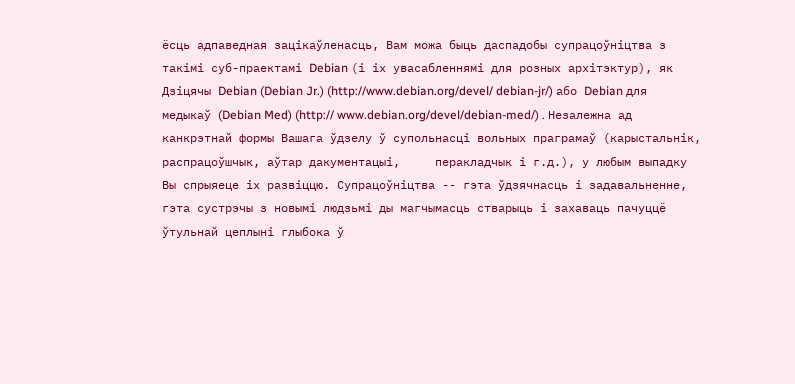ёсць адпаведная зацікаўленасць, Вам можа быць даспадобы супрацоўніцтва з такімі суб-праектамі Debian (і іх увасабленнямі для розных архітэктур), як Дзіцячы Debian (Debian Jr.) (http://www.debian.org/devel/ debian-jr/) або Debian для медыкаў (Debian Med) (http:// www.debian.org/devel/debian-med/) . Незалежна ад канкрэтнай формы Вашага ўдзелу ў супольнасці вольных праграмаў (карыстальнік, распрацоўшчык, аўтар дакументацыі,     перакладчык і г.д.), у любым выпадку Вы спрыяеце іх развіццю. Супрацоўніцтва -- гэта ўдзячнасць і задавальненне, гэта сустрэчы з новымі людзьмі ды магчымасць стварыць і захаваць пачуццё ўтульнай цеплыні глыбока ў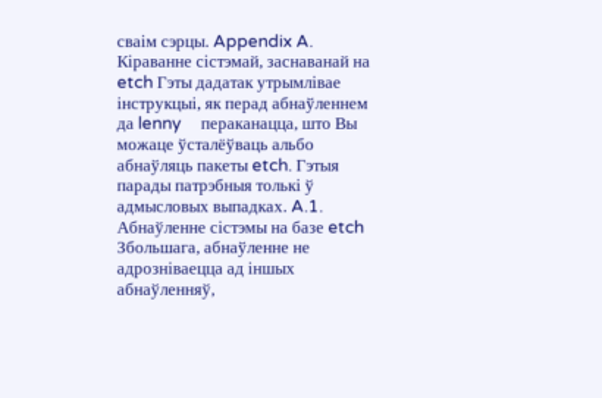сваім сэрцы. Appendix A. Кіраванне сістэмай, заснаванай на etch Гэты дадатак утрымлівае інструкцыі, як перад абнаўленнем да lenny     пераканацца, што Вы можаце ўсталёўваць альбо абнаўляць пакеты etch. Гэтыя парады патрэбныя толькі ў адмысловых выпадках. A.1. Абнаўленне сістэмы на базе etch Збольшага, абнаўленне не адрозніваецца ад іншых абнаўленняў,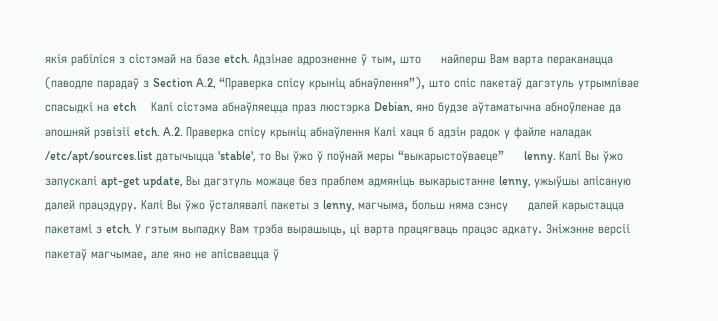якія рабіліся з сістэмай на базе etch. Адзінае адрозненне ў тым, што     найперш Вам варта пераканацца (паводле парадаў з Section A.2, “Праверка спісу крыніц абнаўлення”), што спіс пакетаў дагэтуль утрымлівае спасыдкі на etch     Калі сістэма абнаўляецца праз люстэрка Debian, яно будзе аўтаматычна абноўленае да апошняй рэвізіі etch. A.2. Праверка спісу крыніц абнаўлення Калі хаця б адзін радок у файле наладак /etc/apt/sources.list датычыцца 'stable', то Вы ўжо ў поўнай меры “выкарыстоўваеце”     lenny. Калі Вы ўжо запускалі apt-get update, Вы дагэтуль можаце без праблем адмяніць выкарыстанне lenny, ужыўшы апісаную далей працэдуру. Калі Вы ўжо ўсталявалі пакеты з lenny, магчыма, больш няма сэнсу     далей карыстацца пакетамі з etch. У гэтым выпадку Вам трэба вырашыць, ці варта працягваць працэс адкату. Зніжэнне версіі пакетаў магчымае, але яно не апісваецца ў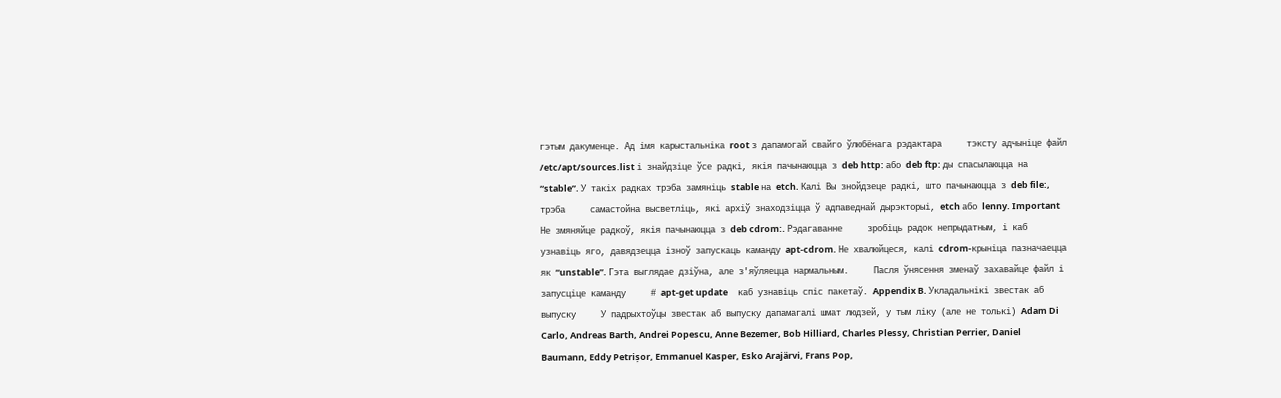гэтым дакуменце. Ад імя карыстальніка root з дапамогай свайго ўлюбёнага рэдактара     тэксту адчыніце файл /etc/apt/sources.list і знайдзіце ўсе радкі, якія пачынаюцца з deb http: або deb ftp: ды спасылаюцца на “stable”. У такіх радках трэба замяніць stable на etch. Калі Вы знойдзеце радкі, што пачынаюцца з deb file:, трэба     самастойна высветліць, які архіў знаходзіцца ў адпаведнай дырэкторыі, etch або lenny. Important Не змяняйце радкоў, якія пачынаюцца з deb cdrom:. Рэдагаванне     зробіць радок непрыдатным, і каб узнавіць яго, давядзецца ізноў запускаць каманду apt-cdrom. Не хвалюйцеся, калі cdrom-крыніца пазначаецца як “unstable”. Гэта выглядае дзіўна, але з'яўляецца нармальным.     Пасля ўнясення зменаў захавайце файл і запусціце каманду     # apt-get update     каб узнавіць спіс пакетаў. Appendix B. Укладальнікі звестак аб выпуску     У падрыхтоўцы звестак аб выпуску дапамагалі шмат людзей, у тым ліку (але не толькі) Adam Di Carlo, Andreas Barth, Andrei Popescu, Anne Bezemer, Bob Hilliard, Charles Plessy, Christian Perrier, Daniel Baumann, Eddy Petrișor, Emmanuel Kasper, Esko Arajärvi, Frans Pop,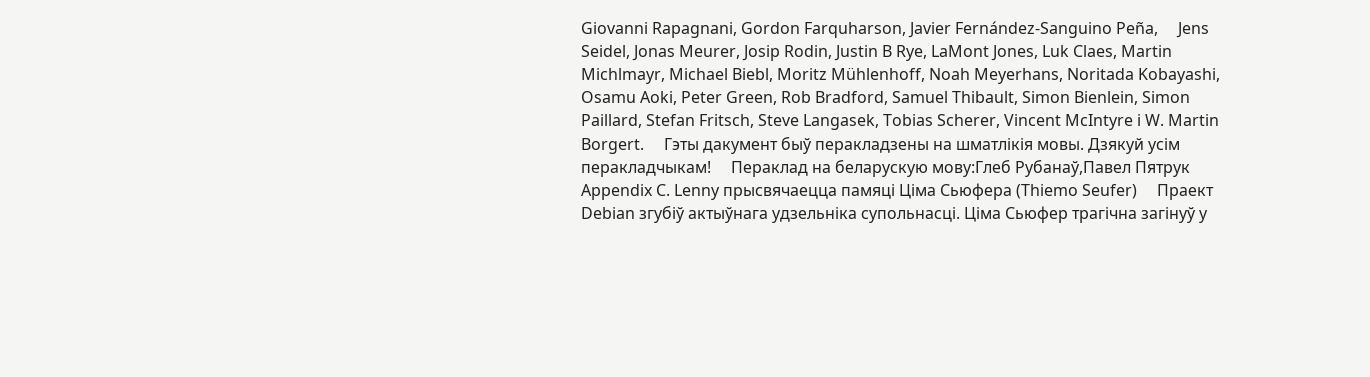Giovanni Rapagnani, Gordon Farquharson, Javier Fernández-Sanguino Peña,     Jens Seidel, Jonas Meurer, Josip Rodin, Justin B Rye, LaMont Jones, Luk Claes, Martin Michlmayr, Michael Biebl, Moritz Mühlenhoff, Noah Meyerhans, Noritada Kobayashi, Osamu Aoki, Peter Green, Rob Bradford, Samuel Thibault, Simon Bienlein, Simon Paillard, Stefan Fritsch, Steve Langasek, Tobias Scherer, Vincent McIntyre і W. Martin Borgert.     Гэты дакумент быў перакладзены на шматлікія мовы. Дзякуй усім перакладчыкам!     Пераклад на беларускую мову:Глеб Рубанаў,Павел Пятрук Appendix C. Lenny прысвячаецца памяці Ціма Сьюфера (Thiemo Seufer)     Праект Debian згубіў актыўнага удзельніка супольнасці. Ціма Сьюфер трагічна загінуў у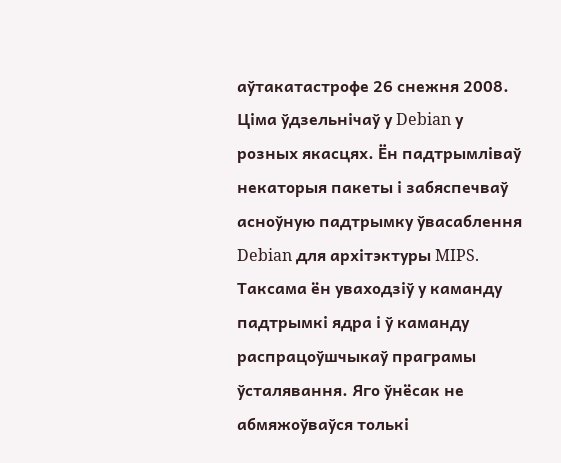аўтакатастрофе 26 снежня 2008. Ціма ўдзельнічаў у Debian у розных якасцях. Ён падтрымліваў некаторыя пакеты і забяспечваў асноўную падтрымку ўвасаблення Debian для архітэктуры MIPS. Таксама ён уваходзіў у каманду     падтрымкі ядра і ў каманду распрацоўшчыкаў праграмы ўсталявання. Яго ўнёсак не абмяжоўваўся толькі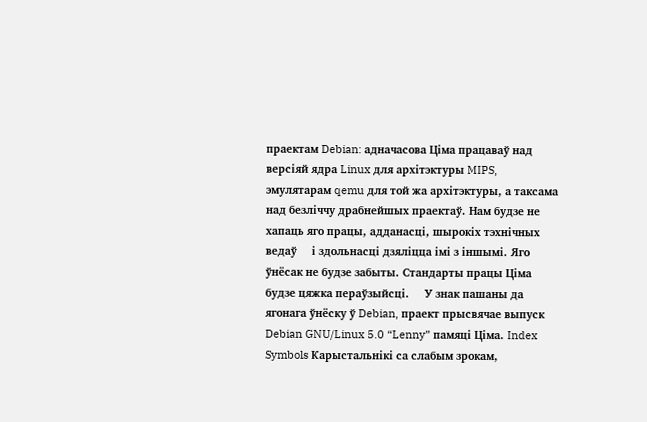праектам Debian: адначасова Ціма працаваў над версіяй ядра Linux для архітэктуры MIPS, эмулятарам qemu для той жа архітэктуры, а таксама над безліччу драбнейшых праектаў. Нам будзе не хапаць яго працы, адданасці, шырокіх тэхнічных ведаў     і здольнасці дзяліцца імі з іншымі. Яго ўнёсак не будзе забыты. Стандарты працы Ціма будзе цяжка пераўзыйсці.     У знак пашаны да ягонага ўнёску ў Debian, праект прысвячае выпуск Debian GNU/Linux 5.0 “Lenny” памяці Ціма. Index Symbols Карыстальнікі са слабым зрокам,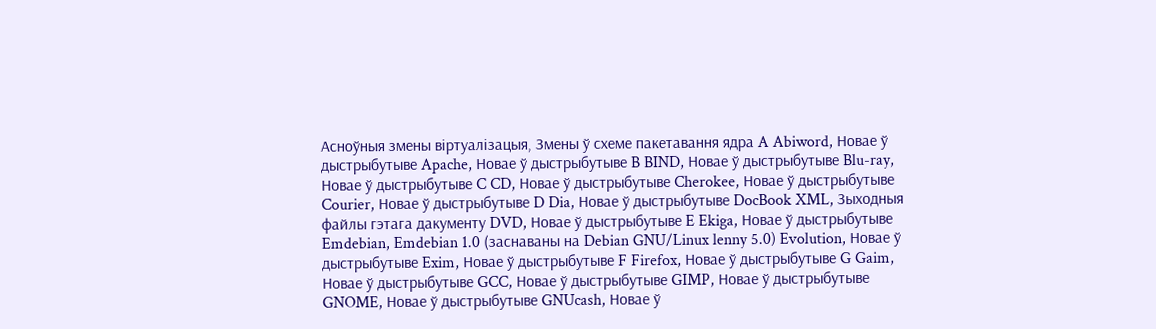Асноўныя змены віртуалізацыя, Змены ў схеме пакетавання ядра A Abiword, Новае ў дыстрыбутыве Apache, Новае ў дыстрыбутыве B BIND, Новае ў дыстрыбутыве Blu-ray, Новае ў дыстрыбутыве C CD, Новае ў дыстрыбутыве Cherokee, Новае ў дыстрыбутыве Courier, Новае ў дыстрыбутыве D Dia, Новае ў дыстрыбутыве DocBook XML, Зыходныя файлы гэтага дакументу DVD, Новае ў дыстрыбутыве E Ekiga, Новае ў дыстрыбутыве Emdebian, Emdebian 1.0 (заснаваны на Debian GNU/Linux lenny 5.0) Evolution, Новае ў дыстрыбутыве Exim, Новае ў дыстрыбутыве F Firefox, Новае ў дыстрыбутыве G Gaim, Новае ў дыстрыбутыве GCC, Новае ў дыстрыбутыве GIMP, Новае ў дыстрыбутыве GNOME, Новае ў дыстрыбутыве GNUcash, Новае ў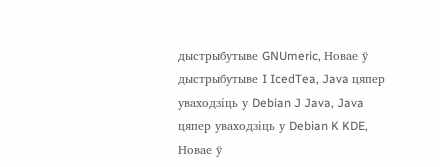дыстрыбутыве GNUmeric, Новае ў дыстрыбутыве I IcedTea, Java цяпер уваходзіць у Debian J Java, Java цяпер уваходзіць у Debian K KDE, Новае ў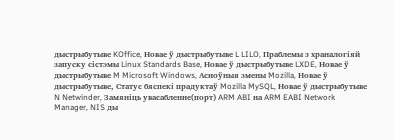дыстрыбутыве KOffice, Новае ў дыстрыбутыве L LILO, Праблемы з храналогіяй запуску сістэмы Linux Standards Base, Новае ў дыстрыбутыве LXDE, Новае ў дыстрыбутыве M Microsoft Windows, Асноўныя змены Mozilla, Новае ў дыстрыбутыве, Статус бяспекі прадуктаў Mozilla MySQL, Новае ў дыстрыбутыве N Netwinder, Замяніць увасабленне(порт) ARM ABI на ARM EABI Network Manager, NIS ды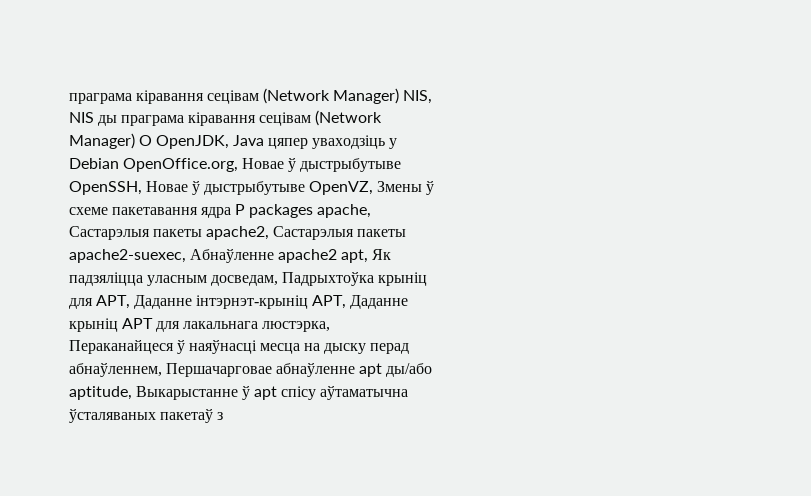праграма кіравання сецівам (Network Manager) NIS, NIS ды праграма кіравання сецівам (Network Manager) O OpenJDK, Java цяпер уваходзіць у Debian OpenOffice.org, Новае ў дыстрыбутыве OpenSSH, Новае ў дыстрыбутыве OpenVZ, Змены ў схеме пакетавання ядра P packages apache, Састарэлыя пакеты apache2, Састарэлыя пакеты apache2-suexec, Абнаўленне apache2 apt, Як падзяліцца уласным досведам, Падрыхтоўка крыніц для APT, Даданне інтэрнэт-крыніц APT, Даданне крыніц APT для лакальнага люстэрка, Пераканайцеся ў наяўнасці месца на дыску перад абнаўленнем, Першачарговае абнаўленне apt ды/або aptitude, Выкарыстанне ў apt спісу аўтаматычна ўсталяваных пакетаў з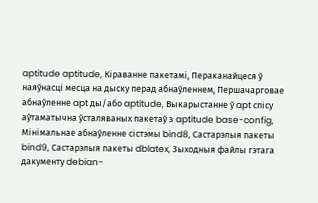aptitude aptitude, Кіраванне пакетамі, Пераканайцеся ў наяўнасці месца на дыску перад абнаўленнем, Першачарговае абнаўленне apt ды/або aptitude, Выкарыстанне ў apt спісу аўтаматычна ўсталяваных пакетаў з aptitude base-config, Мінімальнае абнаўленне сістэмы bind8, Састарэлыя пакеты bind9, Састарэлыя пакеты dblatex, Зыходныя файлы гэтага дакументу debian-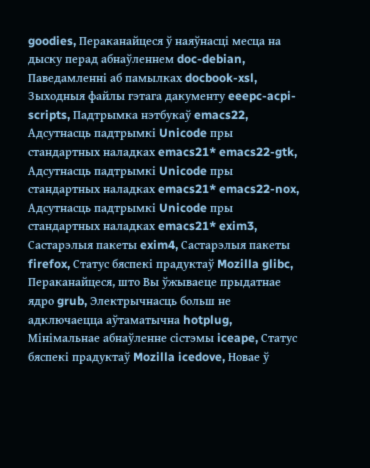goodies, Пераканайцеся ў наяўнасці месца на дыску перад абнаўленнем doc-debian, Паведамленні аб памылках docbook-xsl, Зыходныя файлы гэтага дакументу eeepc-acpi-scripts, Падтрымка нэтбукаў emacs22, Адсутнасць падтрымкі Unicode пры стандартных наладках emacs21* emacs22-gtk, Адсутнасць падтрымкі Unicode пры стандартных наладках emacs21* emacs22-nox, Адсутнасць падтрымкі Unicode пры стандартных наладках emacs21* exim3, Састарэлыя пакеты exim4, Састарэлыя пакеты firefox, Статус бяспекі прадуктаў Mozilla glibc, Пераканайцеся, што Вы ўжываеце прыдатнае ядро grub, Электрычнасць больш не адключаецца аўтаматычна hotplug, Мінімальнае абнаўленне сістэмы iceape, Статус бяспекі прадуктаў Mozilla icedove, Новае ў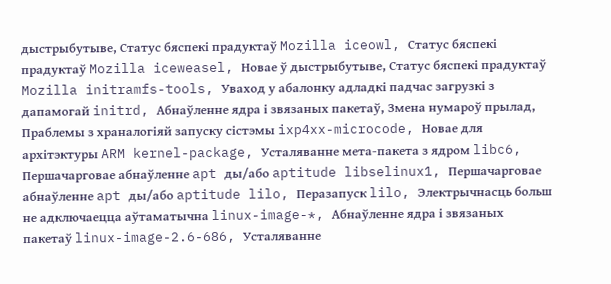дыстрыбутыве, Статус бяспекі прадуктаў Mozilla iceowl, Статус бяспекі прадуктаў Mozilla iceweasel, Новае ў дыстрыбутыве, Статус бяспекі прадуктаў Mozilla initramfs-tools, Уваход у абалонку адладкі падчас загрузкі з дапамогай initrd, Абнаўленне ядра і звязаных пакетаў, Змена нумароў прылад, Праблемы з храналогіяй запуску сістэмы ixp4xx-microcode, Новае для архітэктуры ARM kernel-package, Усталяванне мета-пакета з ядром libc6, Першачарговае абнаўленне apt ды/або aptitude libselinux1, Першачарговае абнаўленне apt ды/або aptitude lilo, Перазапуск lilo, Электрычнасць больш не адключаецца аўтаматычна linux-image-*, Абнаўленне ядра і звязаных пакетаў linux-image-2.6-686, Усталяванне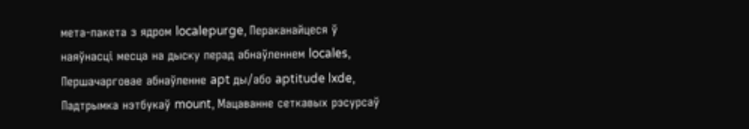мета-пакета з ядром localepurge, Пераканайцеся ў наяўнасці месца на дыску перад абнаўленнем locales, Першачарговае абнаўленне apt ды/або aptitude lxde, Падтрымка нэтбукаў mount, Мацаванне сеткавых рэсурсаў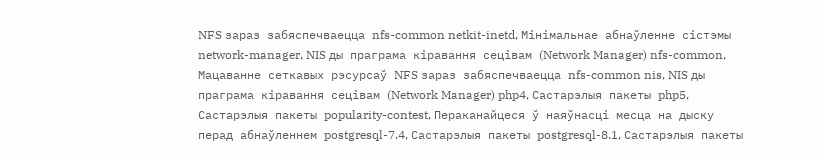NFS зараз забяспечваецца nfs-common netkit-inetd, Мінімальнае абнаўленне сістэмы network-manager, NIS ды праграма кіравання сецівам (Network Manager) nfs-common, Мацаванне сеткавых рэсурсаў NFS зараз забяспечваецца nfs-common nis, NIS ды праграма кіравання сецівам (Network Manager) php4, Састарэлыя пакеты php5, Састарэлыя пакеты popularity-contest, Пераканайцеся ў наяўнасці месца на дыску перад абнаўленнем postgresql-7.4, Састарэлыя пакеты postgresql-8.1, Састарэлыя пакеты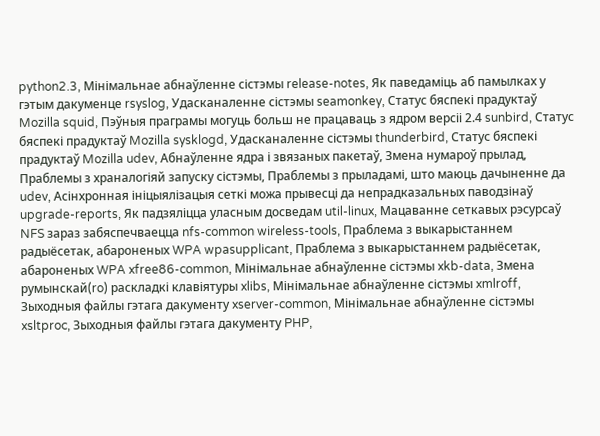python2.3, Мінімальнае абнаўленне сістэмы release-notes, Як паведаміць аб памылках у гэтым дакуменце rsyslog, Удасканаленне сістэмы seamonkey, Статус бяспекі прадуктаў Mozilla squid, Пэўныя праграмы могуць больш не працаваць з ядром версіі 2.4 sunbird, Статус бяспекі прадуктаў Mozilla sysklogd, Удасканаленне сістэмы thunderbird, Статус бяспекі прадуктаў Mozilla udev, Абнаўленне ядра і звязаных пакетаў, Змена нумароў прылад, Праблемы з храналогіяй запуску сістэмы, Праблемы з прыладамі, што маюць дачыненне да udev, Асінхронная ініцыялізацыя сеткі можа прывесці да непрадказальных паводзінаў upgrade-reports, Як падзяліцца уласным досведам util-linux, Мацаванне сеткавых рэсурсаў NFS зараз забяспечваецца nfs-common wireless-tools, Праблема з выкарыстаннем радыёсетак, абароненых WPA wpasupplicant, Праблема з выкарыстаннем радыёсетак, абароненых WPA xfree86-common, Мінімальнае абнаўленне сістэмы xkb-data, Змена румынскай(ro) раскладкі клавіятуры xlibs, Мінімальнае абнаўленне сістэмы xmlroff, Зыходныя файлы гэтага дакументу xserver-common, Мінімальнае абнаўленне сістэмы xsltproc, Зыходныя файлы гэтага дакументу PHP,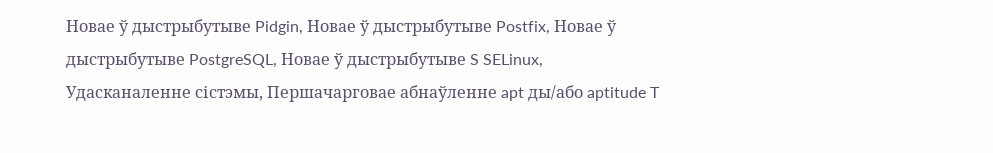Новае ў дыстрыбутыве Pidgin, Новае ў дыстрыбутыве Postfix, Новае ў дыстрыбутыве PostgreSQL, Новае ў дыстрыбутыве S SELinux, Удасканаленне сістэмы, Першачарговае абнаўленне apt ды/або aptitude T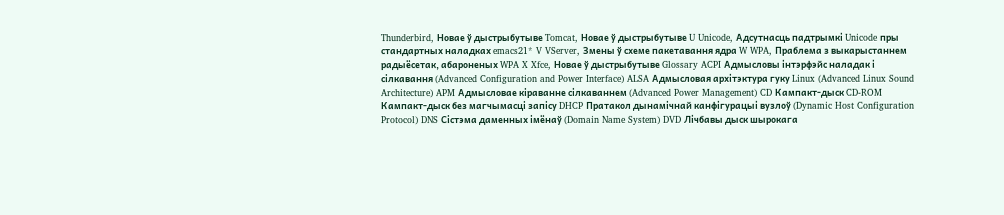Thunderbird, Новае ў дыстрыбутыве Tomcat, Новае ў дыстрыбутыве U Unicode, Адсутнасць падтрымкі Unicode пры стандартных наладках emacs21* V VServer, Змены ў схеме пакетавання ядра W WPA, Праблема з выкарыстаннем радыёсетак, абароненых WPA X Xfce, Новае ў дыстрыбутыве Glossary ACPI Адмысловы інтэрфэйс наладак і сілкавання (Advanced Configuration and Power Interface) ALSA Адмысловая архітэктура гуку Linux (Advanced Linux Sound Architecture) APM Адмысловае кіраванне сілкаваннем (Advanced Power Management) CD Кампакт-дыск CD-ROM Кампакт-дыск без магчымасці запісу DHCP Пратакол дынамічнай канфігурацыі вузлоў (Dynamic Host Configuration Protocol) DNS Сістэма даменных імёнаў (Domain Name System) DVD Лічбавы дыск шырокага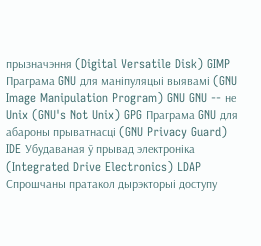прызначэння (Digital Versatile Disk) GIMP Праграма GNU для маніпуляцыі выявамі (GNU Image Manipulation Program) GNU GNU -- не Unix (GNU's Not Unix) GPG Праграма GNU для абароны прыватнасці (GNU Privacy Guard) IDE Убудаваная ў прывад электроніка (Integrated Drive Electronics) LDAP Спрошчаны пратакол дырэкторыі доступу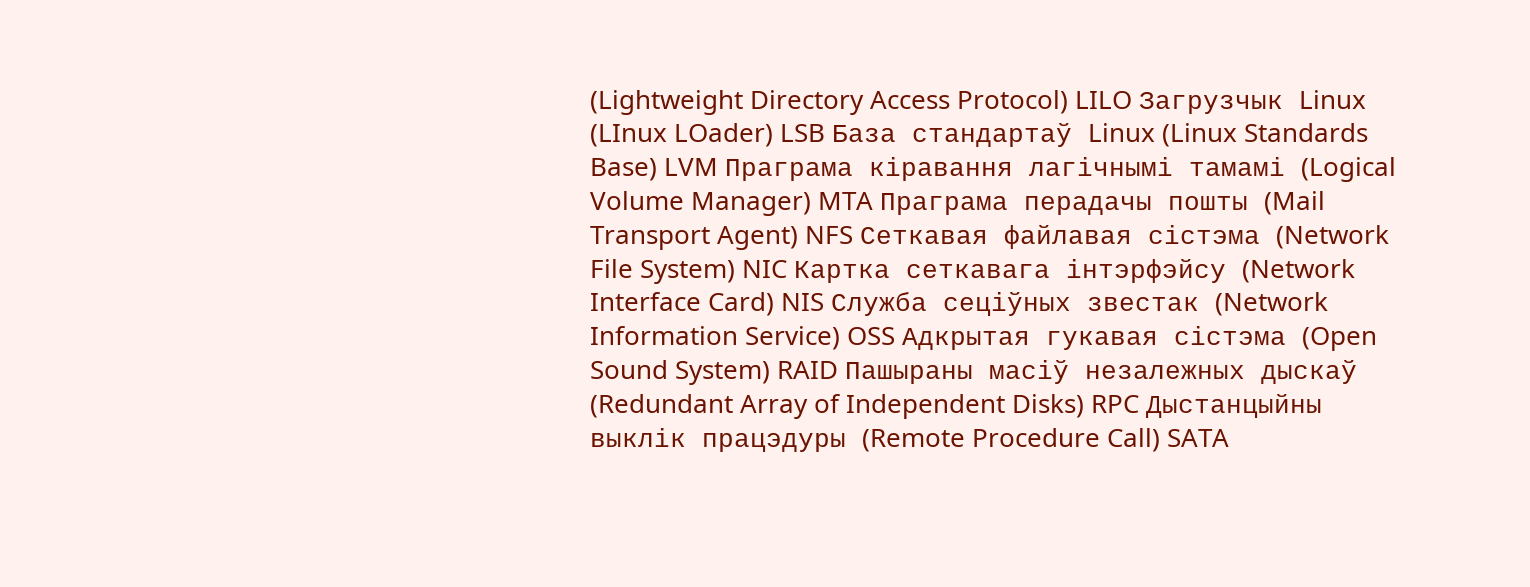(Lightweight Directory Access Protocol) LILO Загрузчык Linux (LInux LOader) LSB База стандартаў Linux (Linux Standards Base) LVM Праграма кіравання лагічнымі тамамі (Logical Volume Manager) MTA Праграма перадачы пошты (Mail Transport Agent) NFS Сеткавая файлавая сістэма (Network File System) NIC Картка сеткавага інтэрфэйсу (Network Interface Card) NIS Служба сеціўных звестак (Network Information Service) OSS Адкрытая гукавая сістэма (Open Sound System) RAID Пашыраны масіў незалежных дыскаў (Redundant Array of Independent Disks) RPC Дыстанцыйны выклік працэдуры (Remote Procedure Call) SATA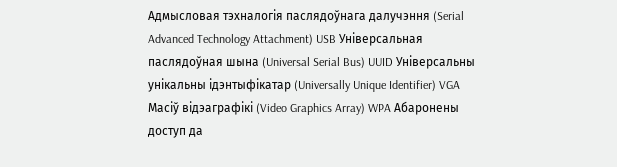Адмысловая тэхналогія паслядоўнага далучэння (Serial Advanced Technology Attachment) USB Універсальная паслядоўная шына (Universal Serial Bus) UUID Універсальны унікальны ідэнтыфікатар (Universally Unique Identifier) VGA Масіў відэаграфікі (Video Graphics Array) WPA Абаронены доступ да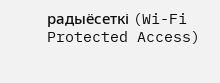радыёсеткі (Wi-Fi Protected Access)